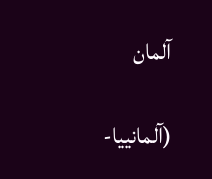آلمان

(آلمانییا-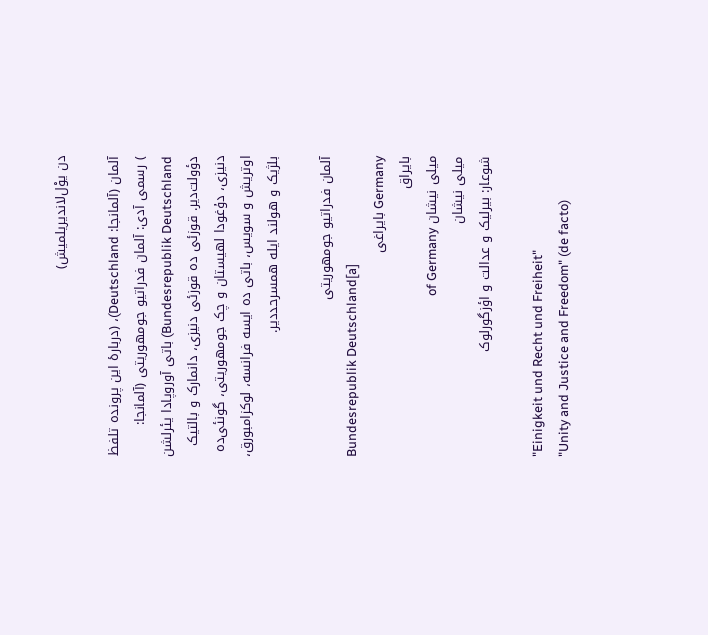دن يوْل‌لاندیریلمیش)

آلمان (آلمانجا: Deutschland)، (دربارهٔ این پرونده تلفظ ) رسمی آدی: آلمان فدراتیو جومهوریتی (آلمانجا: Bundesrepublik Deutschland) باتی آوروپادا یئرلشن دؤولت‌دیر. قوزئی ده قوزئی دنیزی، دانمارک و بالتیک دنیزی، دۇغودا لهیستان و چک جومهوریتی، گونئی‌ده اوتریش و سویس، باتی ده ایسه فرانسه، لوکزامبورق، بلژیک و هولند ایله همسرحددیر.

آلمان فدراتیو جومهوریتی
Bundesrepublik Deutschland[a]
Germany بایراغی
بایراق
میلی نیشان of Germany
میلی نیشان
شوعار: بیرلیک و عدالت و اؤزگورلوک

"Einigkeit und Recht und Freiheit"
"Unity and Justice and Freedom" (de facto)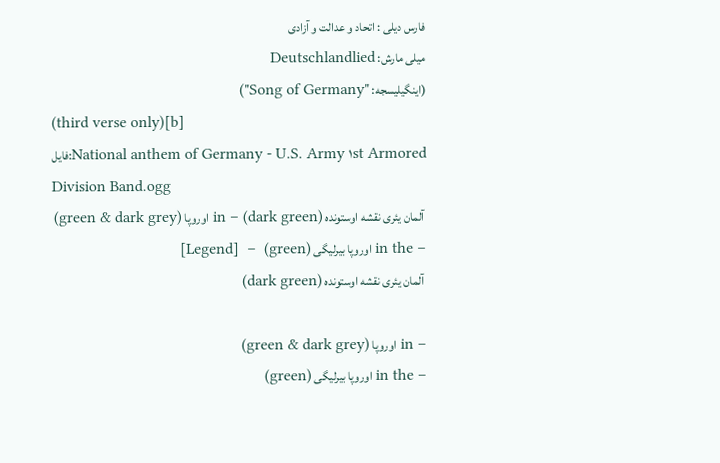فارس دیلی : اتحاد و عدالت و آزادی
میلی مارش: Deutschlandlied
(اینگیلیسجه: "Song of Germany")
(third verse only)[b]
فایل:National anthem of Germany - U.S. Army ۱st Armored Division Band.ogg
 آلمان یئری نقشه اوستونده (dark green) – in اوروپا (green & dark grey) – in the اوروپا بیرلیگی (green)  –  [Legend]
 آلمان یئری نقشه اوستونده (dark green)

– in اوروپا (green & dark grey)
– in the اوروپا بیرلیگی (green)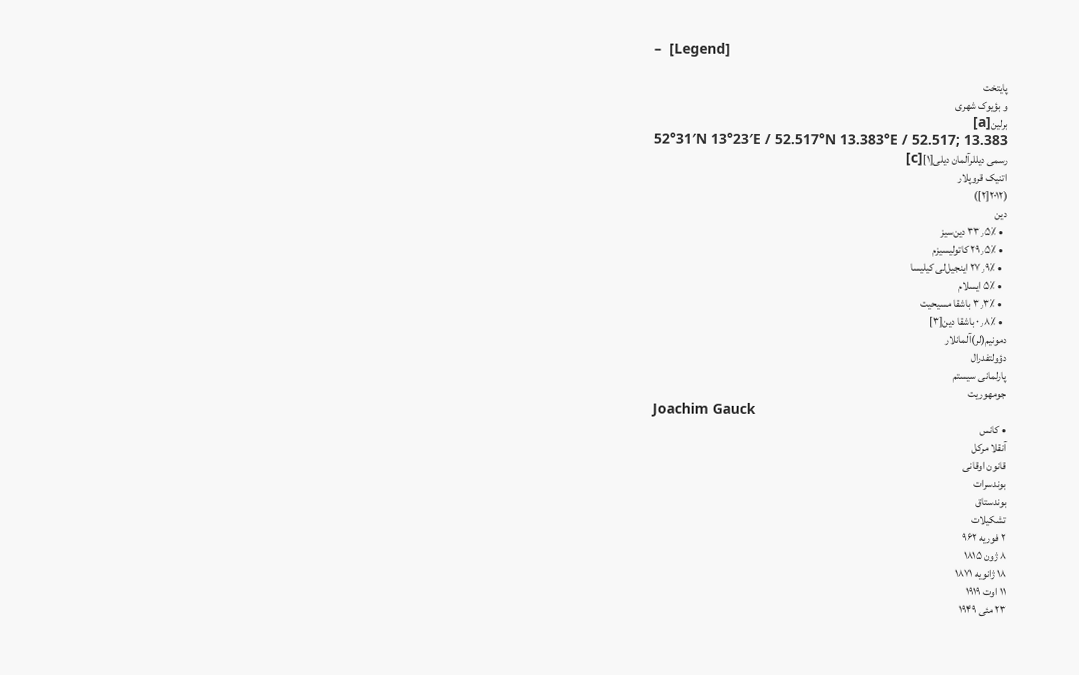–  [Legend]

پایتخت
و بؤیوک شهری
برلین[a]
52°31′N 13°23′E / 52.517°N 13.383°E / 52.517; 13.383
رسمی دیللرآلمان دیلی[۱][c]
اتنیک قروپلار
(۲۰۱۲[۲])
دین
  • ۳۳٫۵٪ دین‌سیز
  • ۲۹٫۵٪ کاتولیسیزم
  • ۲۷٫۹٪ اینجیل‌لی کیلیسا
  • ۵٪ ایسلام
  • ۳٫۳٪ باشقا مسیحیت
  • ۰٫۸٪ باشقا دین[۳]
دمونیم(لر)آلمانلار
دؤولتفدرال
پارلمانی سیستم
جومهوریت
Joachim Gauck
• کانس
آنقلا مرکل
قانون اوقانی
بوندسرات
بوندستاق
تشکیلات
۲ فوریه ۹۶۲
۸ ژون ۱۸۱۵
۱۸ ژانویه ۱۸۷۱
۱۱ اوت ۱۹۱۹
۲۳ مئی ۱۹۴۹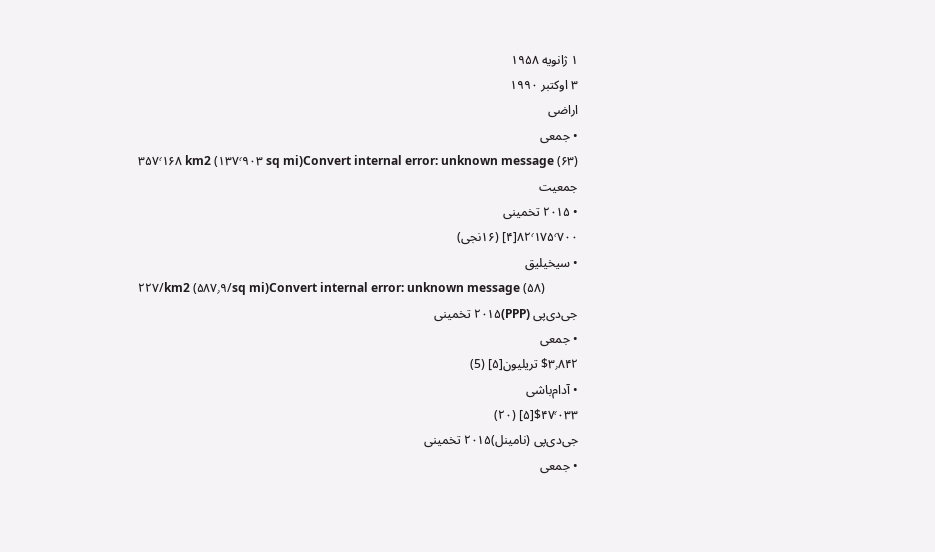۱ ژانویه ۱۹۵۸
۳ اوکتبر ۱۹۹۰
اراضی
• جمعی
۳۵۷٬۱۶۸ km2 (۱۳۷٬۹۰۳ sq mi)Convert internal error: unknown message (۶۳)
جمعیت
• ۲۰۱۵ تخمینی
۸۲٬۱۷۵٬۷۰۰[۴] (۱۶نجی)
• سیخیلیق
۲۲۷/km2 (۵۸۷٫۹/sq mi)Convert internal error: unknown message (۵۸)
جی‌دی‌پی (PPP)۲۰۱۵ تخمینی
• جمعی
$۳٫۸۴۲ تریلیون[۵] (5)
• آدام‌باشی
$۴۷٬۰۳۳[۵] (۲۰)
جی‌دی‌پی (نامینل)۲۰۱۵ تخمینی
• جمعی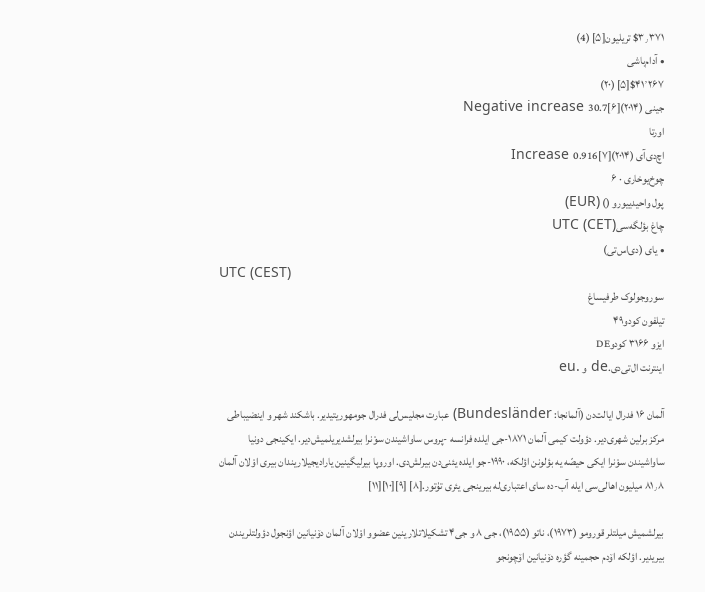$۳٫۳۷۱ تریلیون[۵] (4)
• آدام‌باشی
$۴۱٬۲۶۷[۵] (۲۰)
جینی (۲۰۱۴)Negative increase 30.7[۶]
اورتا
اچ‌دی‌آی (۲۰۱۴)Increase 0.916[۷]
چوخ‌یوخاری · ۶
پول واحیدییورو () (EUR)
چاغ بؤلگه‌سیUTC (CET)
• یای (دی‌اس‌تی)
UTC (CEST)
سوروجولوک طرفیساغ
تیلفون کودو۴۹
ایزو ۳۱۶۶ کودوDE
اینترنت ال‌تی‌دی.de و .eu

آلمان ۱۶ فدرال ایالت‌دن (آلمانجا: Bundesländer) عبارت مجلیس‌لی فدرال جومهوریتیدیر. باشکند شهر و اینضیباطی مرکز برلین شهری‌دیر. دؤولت کیمی آلمان ۱۸۷۱-جی ایلده فرانسه -پروس ساواشیندن سوْنرا بیرلشدیریلمیش‌دیر. ایکینجی دونیا ساواشیندن سوْنرا ایکی حیصّه یه بؤلونن اؤلکه، ۱۹۹۰-جو ایلده یئنی‌دن بیرلش‌دی. اوروپا بیرلیگینین یارادیجیلاریندان بیری اوْلان آلمان ۸۱٫۸ میلیون اهالی‌سی ایله آب-ده سای اعتباری‌له بیرینجی یئری تۇتور.[۸] [۹][۱۰][۱۱]

بیرلشمیش میلتلر قورومو (۱۹۷۳)، ناتو (۱۹۵۵)، جی ۸ و جی۴ تشکیلاتلارینین عضوو اوْلان آلمان دۆنیانین اؤنجول دؤولتلریندن بیریدیر. اؤلکه اۆدم حجمینه گؤره دۆنیانین اۆچونجو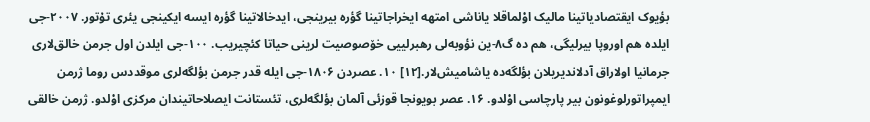بؤیوک ایقتصادیاتینا مالیک اوْلماقلا یاناشی امتهه ایخراجاتینا گؤره بیرینجی، ایدخالاتینا گؤره ایسه ایکینجی یئری تۇتور. ۲۰۰۷-جی ایلده هم اوروپا بیرلیگی، هم ده گ۸-ین نؤوبه‌لی رهبرلییی خۆصوصیت لرینی حیاتا کئچیریب. ۱۰۰-جی ایلدن اول جرمن خالق‌لاری جرمانیا اولاراق آدلاندیریلان بؤلگه‌ده یاشامیش‌لار.[۱۲] ۱۰. عصردن ۱۸۰۶-جی ایله قدر جرمن بؤلگه‌لری موقددس روما ژرمن ایمپراتورلوغونون بیر پارچاسی اوْلدو. ۱۶. عصر بویونجا قوزئی آلمان بؤلگه‌لری، تئستانت ایصلاحاتیندان مرکزی اوْلدو. ژرمن خالقی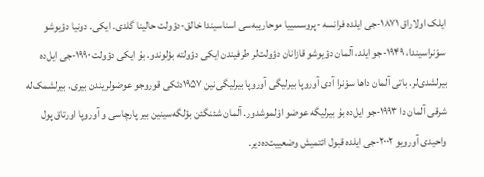ایلک اولاراق ۱۸۷۱-جی ایلده فرانسه -پروسسییا موحاریبه‌سی اسناسیندا خالق-دؤولت حالینا گلدی. ایکی. دونیا دؤیوشو سوْنراسیندا، ۱۹۴۹-جو ایلد، آلمان دؤیوشو قازانان دؤولت‌لر طرفیندن ایکی دؤولته بؤلوندو. بۇ ایکی دؤولت ۱۹۹۰-جی ایل‌ده بیرلشدی‌لر. باتی آلمان داها سوْنرا آدی آوروپا بیرلیگی آوروپا بیرلیگی‌نین ۱۹۵۷دئکی قوروجو عوضولریندن بیری. بیرلشمک‌له شرقی آلمان دا ۱۹۹۳-جو ایل‌ده بۇ بیرلیگه عوضو اوْلموشدور. آلمان شئنگئن بؤلگه‌سینین بیر پارچاسی و آوروپا اورتاق پول واحیدی آورویو ۲۰۰۲-جی ایلده قبول ائتمیش وضعییت‌ده‌دیر.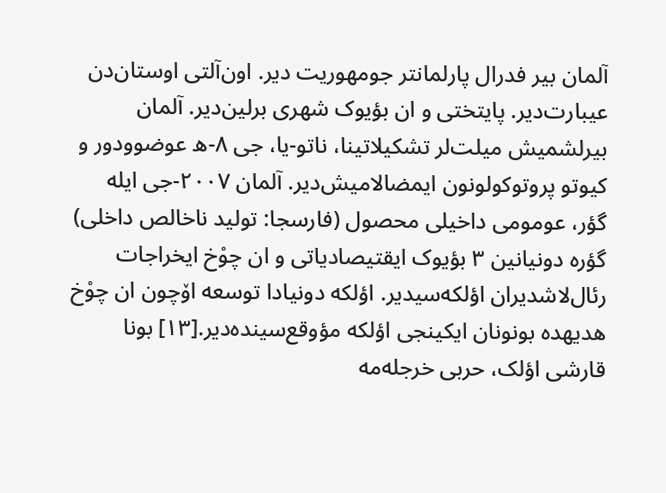آلمان بیر فدرال پارلمانتر جومهوریت دیر. اون‌آلتی اوستان‌دن عیبارت‌دیر. پایتختی و ان بؤیوک شهری برلین‌دیر. آلمان بیرلشمیش میلت‌لر تشکیلاتینا، ناتو-یا، جی ۸-ه عوضوودور و کیوتو پروتوکولونون ایمضالامیش‌دیر. آلمان ۲۰۰۷-جی ایله گؤر، عومومی داخیلی محصول (فارسجا: تولید ناخالص داخلی) گؤره دونیانین ۳ بؤیوک ایقتیصادیاتی و ان چوْخ ایخراجات رئال‌لاشدیران اؤلکه‌سیدیر. اؤلکه دونیادا توسعه اۆچون ان چوْخ هدیهده بونونان ایکینجی اؤلکه مؤوقع‌سینده‌دیر.[۱۳] بونا قارشی اؤلک، حربی خرجله‌مه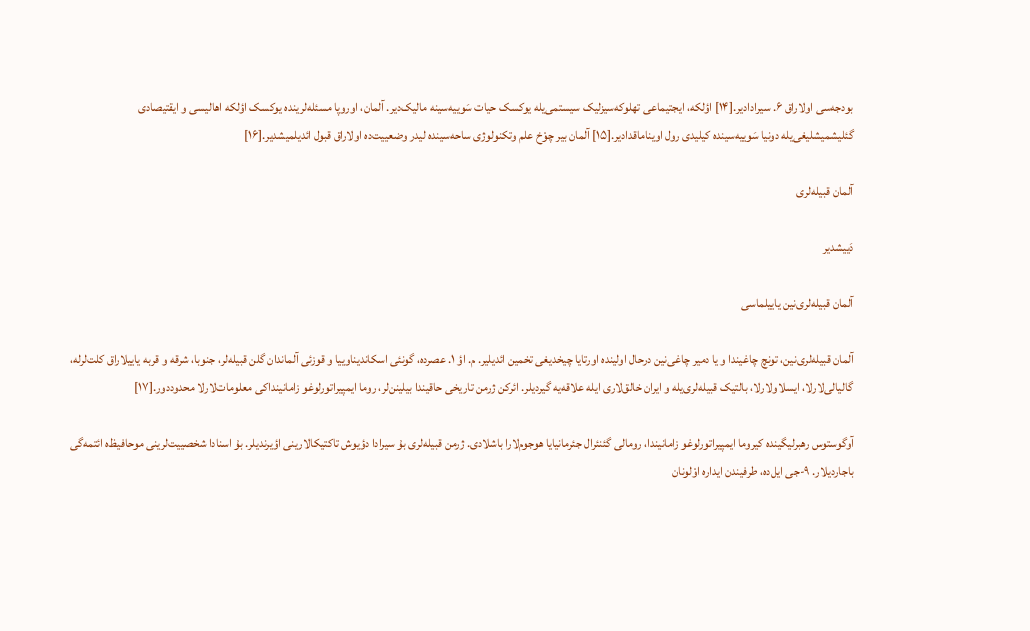بودجه‌سی اولاراق ۶. سیرادادیر.[۱۴] اؤلکه، ایجتیماعی تهلوکه‌سیزلیک سیستمی‌یله یوکسک حیات سَوییه‌سینه مالیک‌دیر. آلمان، اوروپا مسئله‌لرینده یوکسک اؤلکه اهالیسی و ایقتیصادی گئلیشمیشلیغی‌یله دونیا سَوییه‌سینده کیلیدی رول اویناماقدادیر.[۱۵] آلمان بیر چوْخ علم وتکنولوژی ساحه‌سینده لیدر وضعییت‌ده اولاراق قبول ائدیلمیشدیر.[۱۶]

آلمان قبیله‌لری

دَییشدیر

آلمان قبیله‌لری‌نین یاییلماسی

آلمان قبیله‌لری‌نین، تونچ چاغیندا و یا دمیر چاغی‌نین درحال اولینده اورتایا چیخدیغی تخمین ائدیلیر. م. اؤ ۱. عصرده، گونئی اسکاندیناوییا و قوزئی آلماندان گلن قبیله‌لر، جنوبا، شرقه و قربه یاییلاراق کلت‌لرله، گالیالی‌لارلا، ایسلاولارلا، بالتیک قبیله‌لری‌یله و ایران خالق‌لاری ایله علاقه‌یه گیردیلر. ائرکن ژرمن تاریخی حاقیندا بیلینن‌لر، روما ایمپیراتورلوغو زامانینداکی معلومات‌لارلا محدوددور.[۱۷]

آوگوستوس رهبرلیگینده کیروما ایمپیراتورلوغو زامانیندا، رومالی گئنئرال جئرمانیایا هوجوم‌لارا باشلادی. ژرمن قبیله‌لری بۇ سیرادا دؤیوش تاکتیکالارینی اؤیرندیلر. بۇ اسنادا شخصییت‌لرینی موحافیظ‌ه ائتمه‌گی باجاردیلار. ۹-جی ایل‌ده، طرفیندن ایداره اوْلونان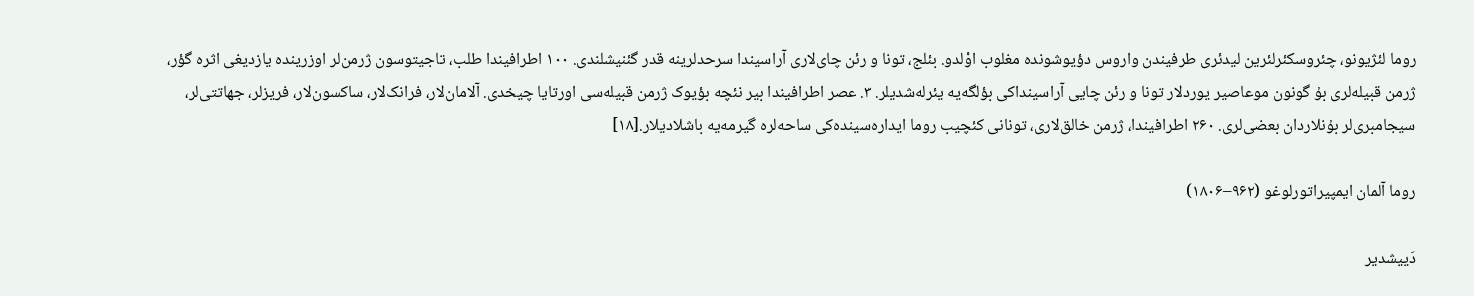روما لئژیونو، چئروسکئرلئرین لیدئری طرفیندن واروس دؤیوشونده مغلوب اوْلدو. بئلج، تونا و رئن چای‌لاری آراسیندا سرحدلرینه قدر گئنیشلندی. ۱۰۰ اطرافیندا طلب، تاجیتوسون ژرمن‌لر اوزرینده یازدیغی اثره گؤر، ژرمن قبیله‌لری بۇ گونون موعاصیر یوردلار تونا و رئن چایی آراسینداکی بؤلگه‌یه یئرله‌شدیلر. ۳. عصر اطرافیندا بیر نئچه بؤیوک ژرمن قبیله‌سی اورتایا چیخدی. آلامان‌لار، فرانک‌لار، ساکسون‌لار، فریزلر، جهاتتی‌لر، سیجامبری‌لر بۇنلاردان بعضی‌لری. ۲۶۰ اطرافیندا، ژرمن خالق‌لاری، تونانی کئچیب روما ایداره‌سینده‌کی ساحه‌لره گیرمه‌یه باشلادیلار.[۱۸]

روما آلمان ایمپیراتورلوغو (۹۶۲–۱۸۰۶)

دَییشدیر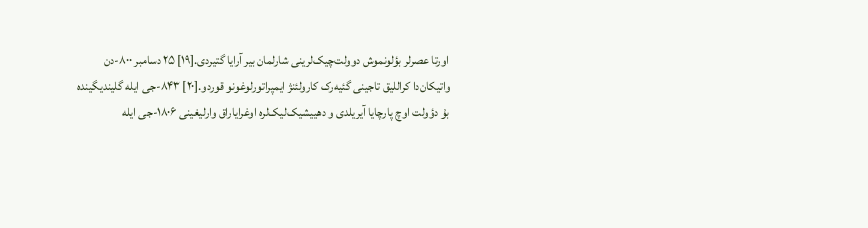اورتا عصرلر بؤلونموش دوولت‌چیک‌لرینی شارلمان بیر آرایا گتیردی.[۱۹] ۲۵ دسامبر ۸۰۰-دن واتیکان‌دا کراللیق تاجینی گئیه‌رک کارولئنژ ایمپراتورلوغونو قوردو.[۲۰] ۸۴۳-جی ایله گلیندیگینده بۇ دؤولت اوچ پارچایا آیریلدی و دهییشیک‌لیک‌لره اوغرایاراق وارلیغینی ۱۸۰۶-جی ایله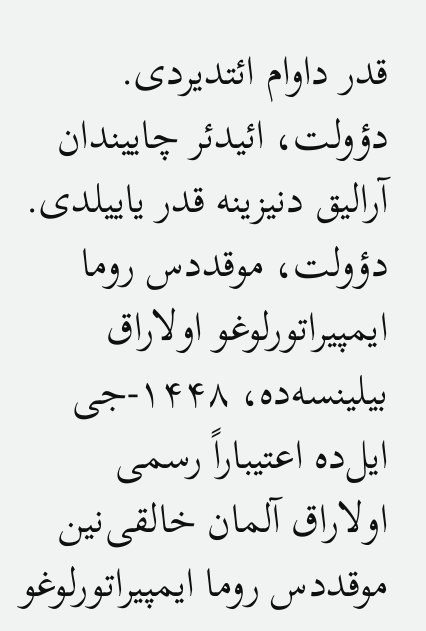قدر داوام ائتدیردی. دؤولت، ائیدئر چاییندان آرالیق دنیزینه قدر یاییلدی. دؤولت، موقددس روما ایمپیراتورلوغو اولاراق بیلینسه‌ده، ۱۴۴۸-جی ایل‌ده اعتیباراً رسمی اولاراق آلمان خالقی‌نین موقددس روما ایمپیراتورلوغو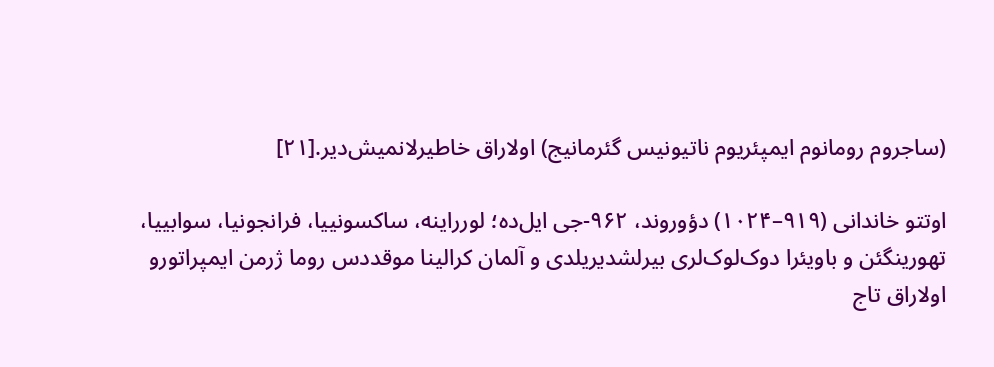(ساجروم رومانوم ایمپئریوم ناتیونیس گئرمانیج) اولاراق خاطیرلانمیش‌دیر.[۲۱]

اوتتو خاندانی (۹۱۹–۱۰۲۴) دؤوروند، ۹۶۲-جی ایل‌ده؛ لورراینه، ساکسونییا، فرانجونیا، سوابییا، تهورینگئن و باویئرا دوک‌لوک‌لری بیرلشدیریلدی و آلمان کرالینا موقددس روما ژرمن ایمپراتورو اولاراق تاج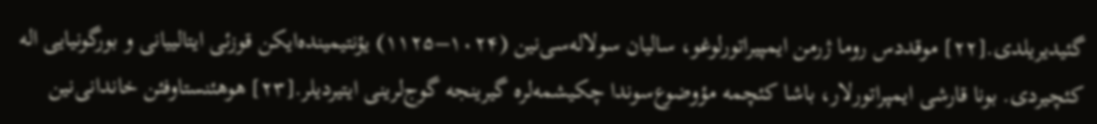گئیدیریلدی.[۲۲] موقددس روما ژرمن ایمپیراتورلوغو، سالیان سولاله‌سی‌نین (۱۰۲۴–۱۱۲۵) یؤنتیمینده‌ایکن قوزئی ایتالییانی و بورگونیایی اله کئچیردی. بونا قارشی ایمپراتورلار، باشا کئچمه مؤوضوع‌سوندا چکیشمه‌لره گیرینجه گوج‌لرینی ایتیردیلر.[۲۳] هوهئنستاوفئن خاندانی‌نین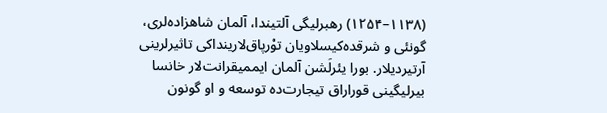(۱۱۳۸–۱۲۵۴) رهبرلیگی آلتیندا، آلمان شاهزاده‌لری، گونئی و شرقده‌کیسلاویان توْرپاق‌لارینداکی تاثیرلرینی آرتیردیلار. بورا یئرلَشن آلمان ایممیقرانت‌لار خانسا بیرلیگینی قوراراق تیجارت‌ده توسعه و او گونون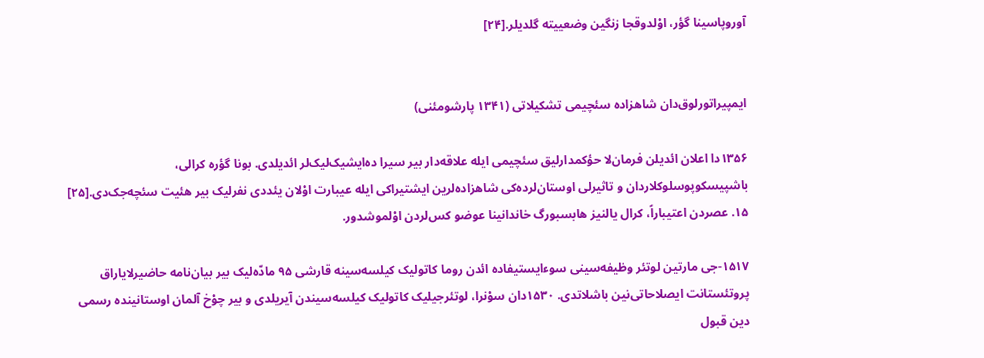آوروپاسینا گؤر، اوْلدوقجا زنگین وضعییته گلدیلر.[۲۴]


ایمپیراتورلوق‌دان شاهزاده سئچیمی تشکیلاتی (۱۳۴۱ پارشومئنی)

۱۳۵۶دا اعلان ائدیلن فرمان‌لا حؤکمدارلیق سئچیمی ایله علاقه‌دار بیر سیرا ده‌ایشیک‌لیک‌لر ائدیلدی. بونا گؤره کرالی، باشپیسکوپوسلوکلاردان و تاثیرلی اوستان‌لرده‌کی شاهزاده‌لرین ایشتیراکی ایله عیبارت اوْلان یئددی نفرلیک بیر هئیت سئچه‌جک‌دی.[۲۵] ۱۵. عصردن اعتیباراً، کرال یالنیز هابسبورگ خاندانینا عوضو کس‌لردن اوْلموشدور.

۱۵۱۷-جی مارتین لوتئر وظیفه‌سینی سوءایستیفاده ائدن روما کاتولیک کیلسه‌سینه قارشی ۹۵ مادّه‌لیک بیر بیان‌نامه حاضیرلایاراق پروتئستانت ایصلاحاتی‌نین باشلاتدی. ۱۵۳۰دان سوْنرا، لوتئرجیلیک کاتولیک کیلسه‌سیندن آیریلدی و بیر چوْخ آلمان اوستانینده رسمی دین قبول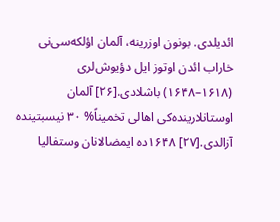ائدیلدی. بونون اوزرینه، آلمان اؤلکه‌سی‌نی خاراب ائدن اوتوز ایل دؤیوش‌لری (۱۶۱۸–۱۶۴۸) باشلادی.[۲۶] آلمان اوستانلارینده‌کی اهالی تخمیناً% ۳۰ نیسبتینده آزالدی.[۲۷] ۱۶۴۸ده ایمضالانان وستفالیا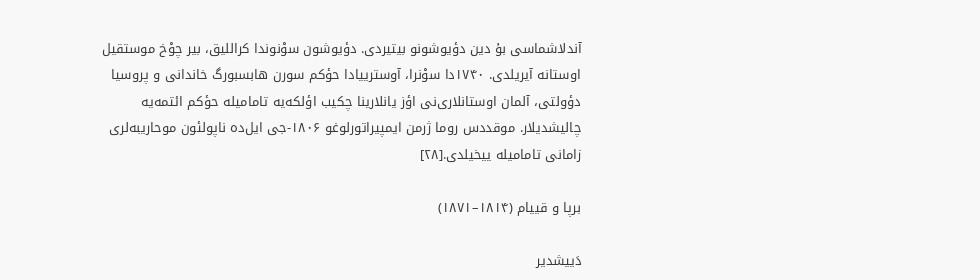آندلاشماسی بۇ دین دؤیوشونو بیتیردی. دؤیوشون سوْنوندا کراللیق، بیر چوْخ موستقیل اوستانه آیریلدی. ۱۷۴۰دا سوْنرا، آوسترییادا حؤکم سورن هابسبورگ خاندانی و پروسیا دؤولتی، آلمان اوستانلاری‌نی اؤز یانلارینا چکیب اؤلکه‌یه تامامیله حؤکم ائتمه‌یه چالیشدیلار. موقددس روما ژرمن ایمپیراتورلوغو ۱۸۰۶-جی ایل‌ده ناپولئون موحاریبه‌لری زامانی تامامیله ییخیلدی.[۲۸]

برپا و قییام (۱۸۱۴–۱۸۷۱)

دَییشدیر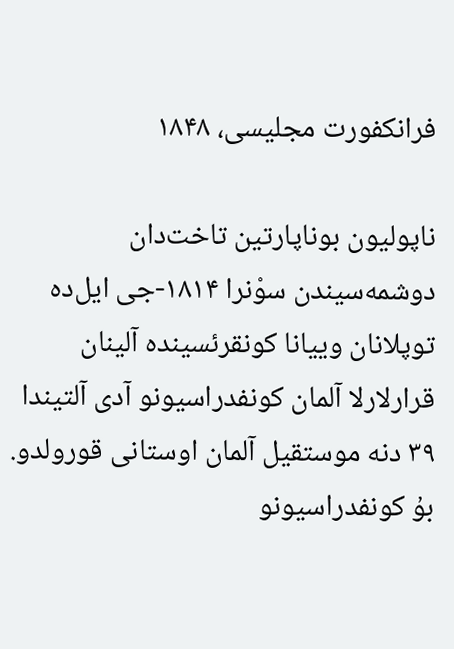فرانکفورت مجلیسی، ۱۸۴۸

ناپولیون بوناپارتین تاخت‌دان دوشمه‌سیندن سوْنرا ۱۸۱۴-جی ایل‌ده توپلانان وییانا کونقرئسینده آلینان قرارلارلا آلمان کونفدراسیونو آدی آلتیندا ۳۹ دنه موستقیل آلمان اوستانی قورولدو. بۇ کونفدراسیونو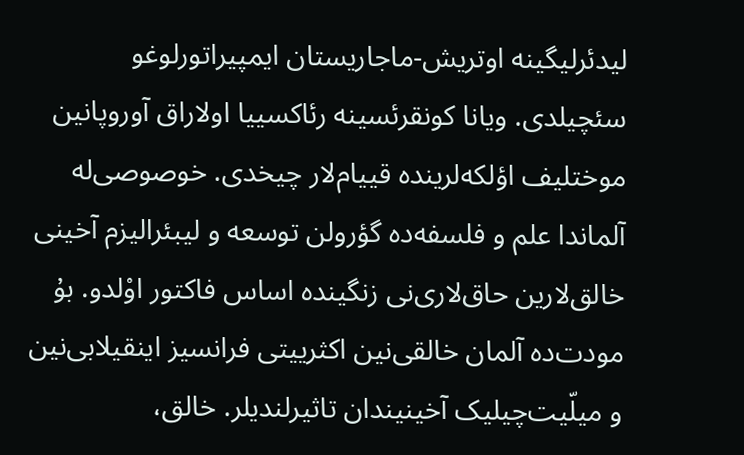لیدئرلیگینه اوتریش-ماجاریستان ایمپیراتورلوغو سئچیلدی. ویانا کونقرئسینه رئاکسییا اولاراق آوروپانین موختلیف اؤلکه‌لرینده قییام‌لار چیخدی. خوصوصی‌له آلماندا علم و فلسفه‌ده گؤرولن توسعه و لیبئرالیزم آخینی خالق‌لارین حاق‌لاری‌نی زنگینده اساس فاکتور اوْلدو. بۇ مودت‌ده آلمان خالقی‌نین اکثرییتی فرانسیز اینقیلابی‌نین و میلّیت‌چیلیک آخینیندان تاثیرلندیلر. خالق،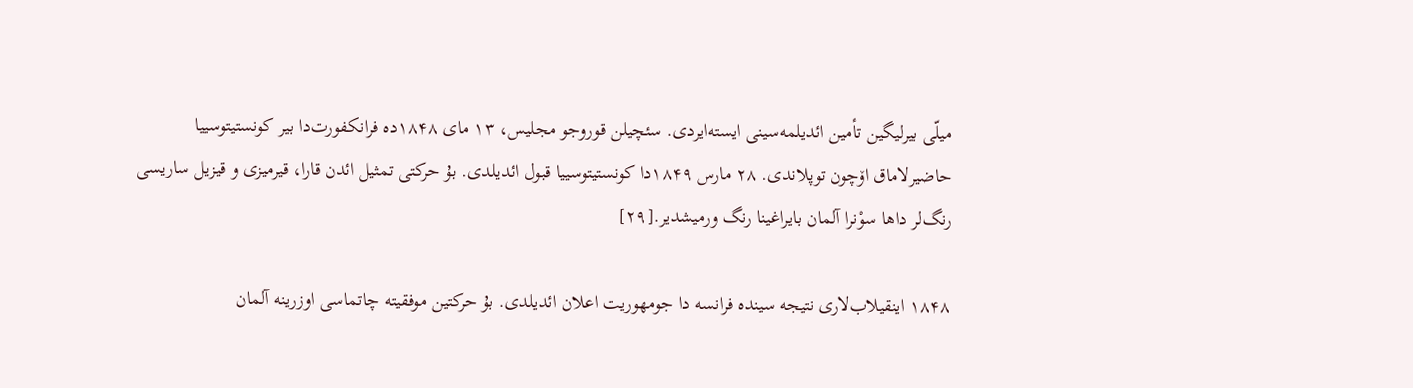میلّی بیرلیگین تأمین ائدیلمه‌سینی ایسته‌ایردی. سئچیلن قوروجو مجلیس، ۱۳ مای ۱۸۴۸ده فرانکفورت‌دا بیر کونستیتوسییا حاضیرلاماق اۆچون توپلاندی. ۲۸ مارس ۱۸۴۹دا کونستیتوسییا قبول ائدیلدی. بۇ حرکتی تمثیل ائدن قارا، قیرمیزی و قیزیل ساریسی رنگ‌لر داها سوْنرا آلمان بایراغینا رنگ ورمیشدیر.[۲۹]

۱۸۴۸ اینقیلاب‌لاری نتیجه سینده فرانسه دا جومهوریت اعلان ائدیلدی. بۇ حرکتین موفقیته چاتماسی اوزرینه آلمان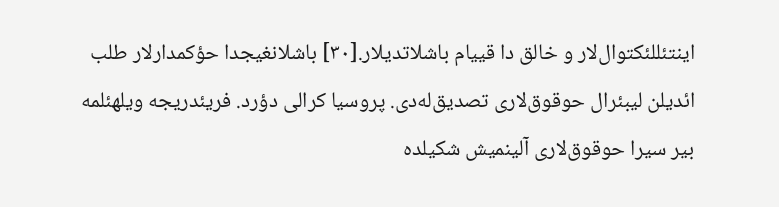اینتئللئکتوال‌لار و خالق دا قییام باشلاتدیلار.[۳۰] باشلانغیجدا حؤکمدارلار طلب ائدیلن لیبئرال حوقوق‌لاری تصدیق‌له‌دی. پروسیا کرالی دؤرد. فریئدریجه ویلهئلمه بیر سیرا حوقوق‌لاری آلینمیش شکیلده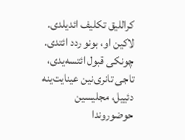کراللیق تکلیف ائدیلدی. لاکین او، بونو ردد ائتدی. چونکی قبول ائتسه‌یدی، تاجی تانری‌نین عینایت‌ینه دئییل، مجلیسین حوضوروندا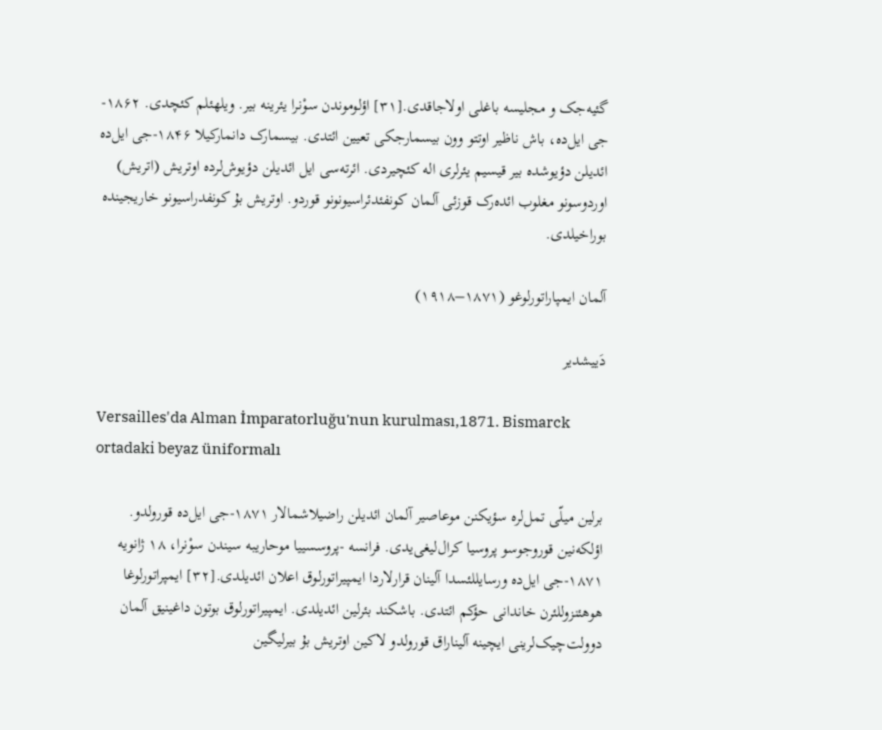گئیه‌جک و مجلیسه باغلی اولاجاقدی.[۳۱] اؤلوموندن سوْنرا یئرینه بیر. ویلهئلم کئچدی. ۱۸۶۲-جی ایل‌ده، باش ناظیر اوتتو وون بیسمارجکی تعیین ائتدی. بیسمارک دانمارکیلا ۱۸۴۶-جی ایل‌ده ائدیلن دؤیوشده بیر قیسیم یئرلری اله کئچیردی. ائرته‌سی ایل ائدیلن دؤیوش‌لرده اوتریش (اتریش) اوردوسونو مغلوب ائده‌رک قوزئی آلمان کونفئدئراسیونونو قوردو. اوتریش بۇ کونفدراسیونو خاریجینده بوراخیلدی.

آلمان ایمپاراتورلوغو (۱۸۷۱–۱۹۱۸)

دَییشدیر

Versailles'da Alman İmparatorluğu'nun kurulması,1871. Bismarck ortadaki beyaz üniformalı

برلین میلّی تمل‌لره سؤیکنن موعاصیر آلمان ائدیلن راضیلاشمالار ۱۸۷۱-جی ایل‌ده قورولدو. اؤلکه‌نین قوروجوسو پروسیا کرال‌لیغی‌یدی. فرانسه -پروسسییا موحاریبه سیندن سوْنرا، ۱۸ ژانویه ۱۸۷۱-جی ایل‌ده ورسایللئسدا آلینان قرارلاردا ایمپیراتورلوق اعلان ائدیلدی.[۳۲] ایمپراتورلوغا هوهئنزوللئرن خاندانی حؤکم ائتدی. باشکند بئرلین ائدیلدی. ایمپیراتورلوق بوتون داغینیق آلمان دوولت‌چیک‌لرینی ایچینه آلیناراق قورولدو لاکین اوتریش بۇ بیرلیگین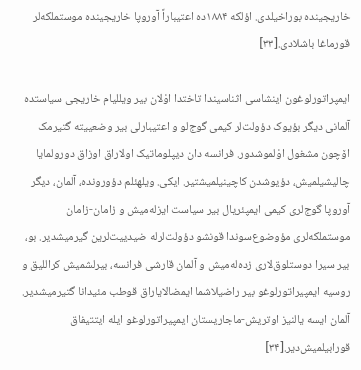خاریجینده بوراخیلدی. اؤلکه ۱۸۸۴ده اعتیباراً آوروپا خاریجینده موستملکه‌لر قورماغا باشلادی.[۳۳]

ایمپراتورلوغون اینشاسی اثناسیندا تاختدا اوْلان بیر ویللیام خاریجی سیاستده آلمانی دیگر بؤیوک دؤولت‌لر کیمی گوج‌لو و اعتیبارلی بیر وضعییته گتیرمک اۆچون مشغول اوْلموشدور. فرانسه دان دیپلوماتیک اولاراق اوزاق دورولمایا چالیشیلمیش، دؤیوشدن کاچینیلمیشتیر. ایکی. ویلهئلم دؤورونده، آلمان، دیگر آوروپا گوج‌لری کیمی ایمپئریال بیر سیاست ایزله‌میش و زامان-زامان موستملکه‌لری مؤوضوع‌سوندا قونشو دؤولت‌لرله ضیدییت‌لرین گیرمیشدیر. بو، بیر سیرا دوستلوق‌لاری زده‌له‌میش و آلمان قارشی فرانسه، بیرلشمیش کراللیق و روسیه ایمپیراتورلوغو بیر راضیلاشما ایمضالایاراق قوطب مئیدانا گتیرمیشدیر. آلمان ایسه یالنیز اوتریش-ماجاریستان ایمپیراتورلوغو ایله ایتتیفاق قورابیلمیش‌دیر.[۳۴]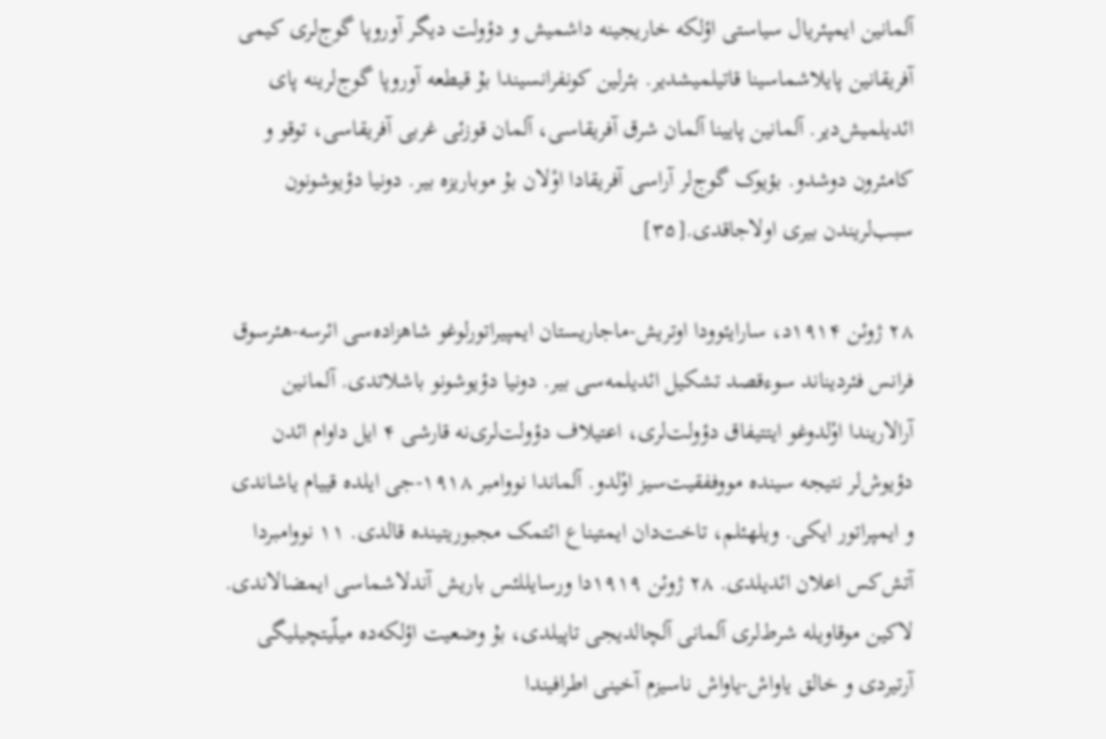آلمانین ایمپئریال سیاستی اؤلکه خاریجینه داشمیش و دؤولت دیگر آوروپا گوج‌لری کیمی آفریقانین پایلاشماسینا قاتیلمیشدیر. بئرلین کونفرانسیندا بۇ قیطعه آوروپا گوج‌لرینه پای ائدیلمیش‌دیر. آلمانین پایینا آلمان شرق آفریقاسی، آلمان قوزئی غربی آفریقاسی، توقو و کامئرون دوشدو. بؤیوک گوج‌لر آراسی آفریقادا اوْلان بۇ موباریزه بیر. دونیا دؤیوشونون سبب‌لریندن بیری اولاجاقدی.[۳۵]

۲۸ ژوئن ۱۹۱۴د، سارایئوودا اوتریش-ماجاریستان ایمپیراتورلوغو شاهزاده‌سی ائرسه-هئرسوق فرانس فئردیناند سوءقصد تشکیل ائدیلمه‌سی بیر. دونیا دؤیوشونو باشلاتدی. آلمانین آرالاریندا اوْلدوغو ایتتیفاق دؤولت‌لری، اعتیلاف دؤولت‌لری‌نه قارشی ۴ ایل داوام ائدن دؤیوش‌لر نتیجه سینده مووففقیت‌سیز اوْلدو. آلماندا نووامبر ۱۹۱۸-جی ایلده قییام یاشاندی و ایمپراتور ایکی. ویلهئلم، تاخت‌دان ایمتیناع ائتمک مجبوریتینده قالدی. ۱۱ نووامبردا آتش‌کس اعلان ائدیلدی. ۲۸ ژوئن ۱۹۱۹دا ورسایللئس باریش آندلاشماسی ایمضالاندی. لاکین موقاویله شرط‌لری آلمانی آلچالدیجی تاپیلدی، بۇ وضعیت اؤلکه‌ده میلّیتچیلیگی آرتیردی و خالق یاواش-یاواش ناسیزم آخینی اطرافیندا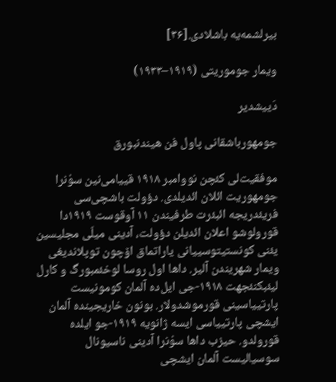بیرلشمه‌یه باشلادی.[۳۶]

ویمار جوموریتی (۱۹۱۹–۱۹۳۳)

دَییشدیر

جومهورباشقانی پاول فن هیندنبورق

موفقیت‌لی کئچن نووامبر ۱۹۱۸ قییامی‌نین سوْنرا جومهوریت ائلان ائدیلدی. دؤولت باشچی‌سی فریئدریجه ائبئرت طرفیندن ۱۱ آوقوست ۱۹۱۹دا قورولوشو اعلان ائدیلن دؤولت، آدینی میلّی مجلیسین یئنی کونستیتوسییانی یاراتماق اۆچون توپلاندیغی ویمار شهریندن آلیر. داها اول روسا لوخئمبورگ و کارل لیئبکنئجهت ۱۹۱۸-جی ایل‌ده آلمان کومونیست پارتییاسینی قورموشدولار. بونون خاریجینده آلمان ایشچی پارتییاسی ایسه ژانویه ۱۹۱۹-جو ایلده قورولدو. حیزب داها سوْنرا آدینی ناسیونال سوسیالیست آلمان ایشچی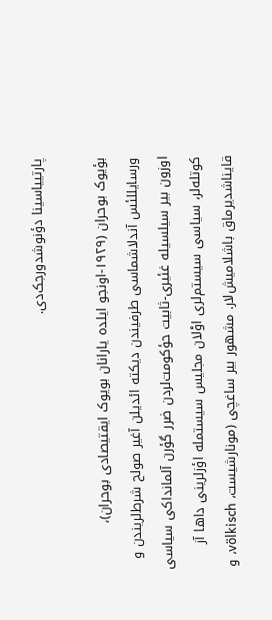پارتییاسینا دؤنوشدورجک‌دی.

بؤیوک بوحران (۱۹۲۹-اونجو ایلده یارانان بویوک ایقتیصادی بوحران)، ورسایللئس آندلاشماسی طرفیندن دیکته ائدیلن آغیر صولح شرط‌لریندن و اوزون بیر سیلسیله غئیری-ثابیت حؤکومت‌لردن ضرر گؤرن آلمانداکی سیاسی کوتله‌لر، سیاسی سیستم‌لری اوْلان مجلیس سیستمله اؤزلرینی داها آز قایناشدیرماق باشلامیش‌لار. مشهور بیر ساغچی (مونارشیست، völkisch، و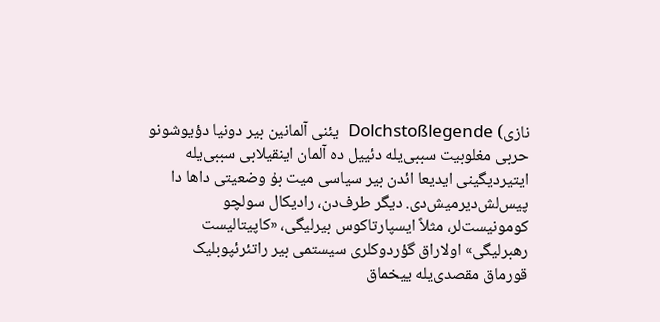نازی) Dolchstoßlegende یئنی آلمانین بیر دونیا دؤیوشونو حربی مغلوبیت سببی‌یله دئییل ده آلمان اینقیلابی سببی‌یله ایتیردیگینی ایدیعا ائدن بیر سیاسی میت بۇ وضعیتی داها دا پیس‌لش‌دیرمیش‌دی. دیگر طرف‌دن، رادیکال سولچو کومونیست‌لر، مثلاً ایسپارتاکوس بیرلیگی، «کاپیتالیست رهبرلیگی» اولاراق گؤردوکلری سیستمی بیر راتئرئپوبلیک قورماق مقصدی‌یله ییخماق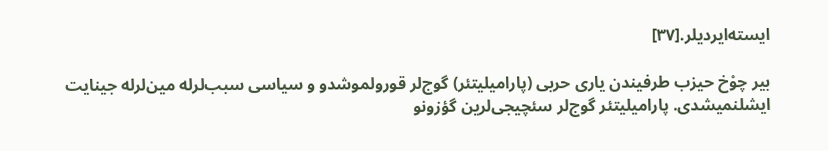ایسته‌ایردیلر.[۳۷]

بیر چوْخ حیزب طرفیندن یاری حربی (پارامیلیتئر) گوج‌لر قورولموشدو و سیاسی سبب‌لرله مین‌لرله جینایت ایشلنمیشدی. پارامیلیتئر گوج‌لر سئچیجی‌لرین گؤزونو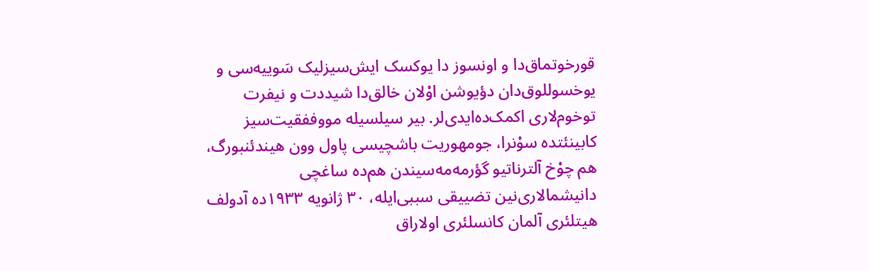قورخوتماق‌دا و اونسوز دا یوکسک ایش‌سیزلیک سَوییه‌سی و یوخسوللوق‌دان دؤیوشن اوْلان خالق‌دا شیددت و نیفرت توخوم‌لاری اکمک‌ده‌ایدی‌لر. بیر سیلسیله مووففقیت‌سیز کابینئتده سوْنرا، جومهوریت باشچیسی پاول وون هیندئنبورگ، هم چوْخ آلترناتیو گؤرمه‌مه‌سیندن هم‌ده ساغچی دانیشمالاری‌نین تضییقی سببی‌ایله، ۳۰ ژانویه ۱۹۳۳ده آدولف هیتلئری آلمان کانسلئری اولاراق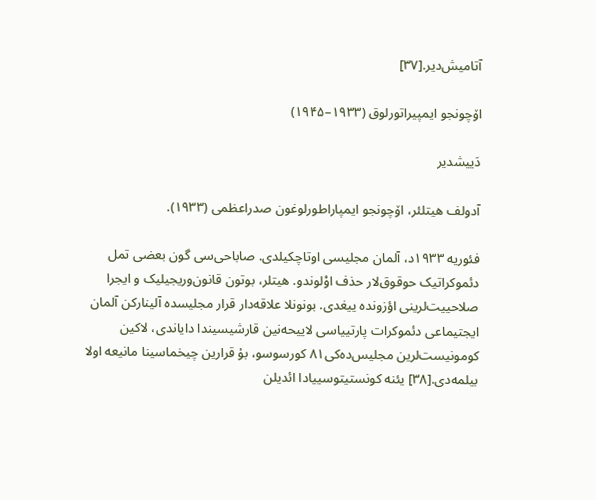آتامیش‌دیر.[۳۷]

اۆچونجو ایمپیراتورلوق (۱۹۳۳–۱۹۴۵)

دَییشدیر

آدولف هیتلئر، اۆچونجو ایمپاراطورلوغون صدراعظمی (۱۹۳۳).

فئوریه ۱۹۳۳د، آلمان مجلیسی اوتاچکیلدی. صاباحی‌سی گون بعضی تمل دئموکراتیک حوقوق‌لار حذف اوْلوندو. هیتلر، بوتون قانون‌وریجیلیک و ایجرا صلاحییت‌لرینی اؤزونده ییغدی. بونونلا علاقه‌دار قرار مجلیسده آلینارکن آلمان ایجتیماعی دئموکرات پارتییاسی لاییحه‌نین قارشیسیندا دایاندی، لاکین کومونیست‌لرین مجلیس‌ده‌کی۸۱ کورسوسو، بۇ قرارین چیخماسینا مانیعه اولا بیلمه‌دی.[۳۸] یئنه کونستیتوسییادا ائدیلن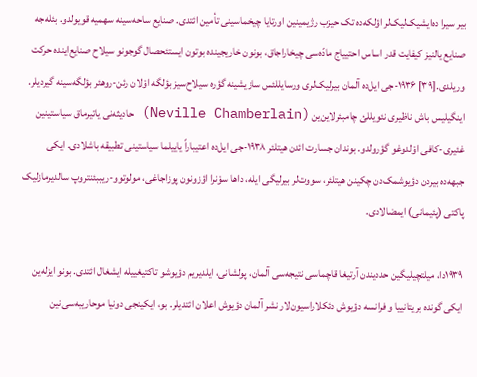بیر سیرا ده‌ایشیک‌لیک‌لر اؤلکه‌ده تک حیزب رژیمینین اورتایا چیخماسینی تأمین ائتدی. صنایع ساحه‌سینه سهمیه قویولدو. بئله‌جه صنایع یالنیز کیفایت قدر اساس احتییاج مادّه‌سی چیخاراجاق، بونون خاریجینده بوتون ایستئحصال گوجونو سیلاح صنایع‌اینده حرکت وریلدی.[۳۹] ۱۹۳۶-جی ایل‌ده آلمان بیرلیک‌لری ورسایللئس سازیشینه گؤره سیلاح‌سیز بؤلگه اوْلان رئن-روهئر بؤلگه‌سینه گیردیلر. اینگیلیس باش ناظیری نئویللئ چامبئرلاین‌ین (Neville Chamberlain) حادیثه‌نی یاتیرماق سیاستینین غئیری-کافی اوْلدوغو گؤرولدو. بوندان جسارت ائدن هیتلئر ۱۹۳۸-جی ایل‌ده اعتیباراً یاییلما سیاستینی تطبیقه باشلادی. ایکی جبهه‌ده بیردن دؤیوشمک‌دن چکینن هیتلئر، سووت‌لر بیرلیگی ایله، داها سوْنرا اؤزونون پوزاجاغی، مولوتوو-ریببئنتروپ سالدیرمازلیک پاکتی (پئیمانی) ایمضالادی.

۱۹۳۹دا، میلتچیلیگین حددیندن آرتیغا قاچماسی نتیجه‌سی آلمان، پولشانی، ایلدیریم دؤیوشو تاکتیغییله ایشغال ائتدی. بونو ایزله‌ین ایکی گونده بریتانییا و فرانسه دؤیوش دئکلاراسیون‌لار نشر آلمان دؤیوش اعلان ائتدیلر. بو، ایکینجی دونیا موحاریبه‌سی‌نین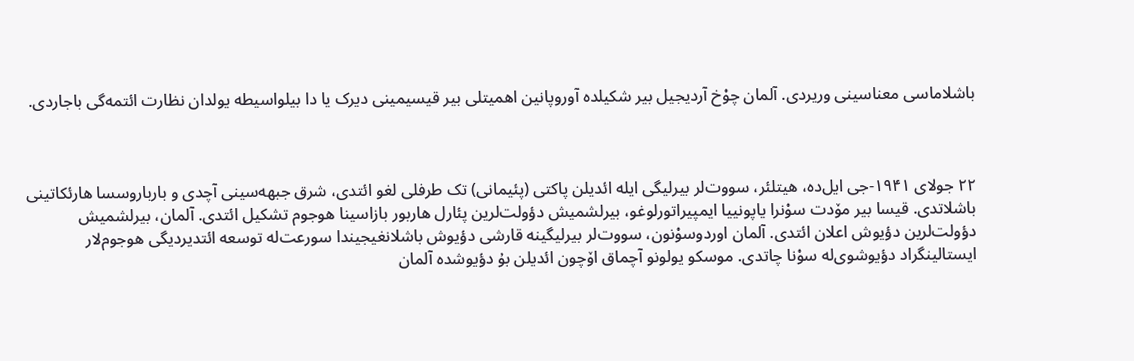باشلاماسی معناسینی وریردی. آلمان چوْخ آردیجیل بیر شکیلده آوروپانین اهمیتلی بیر قیسیمینی دیرک یا دا بیلواسیطه یولدان نظارت ائتمه‌گی باجاردی.



۲۲ جولای ۱۹۴۱-جی ایل‌ده، هیتلئر، سووت‌لر بیرلیگی ایله ائدیلن پاکتی (پئیمانی) تک طرفلی لغو ائتدی، شرق جبهه‌سینی آچدی و بارباروسسا هارئکاتینی باشلاتدی. قیسا بیر مۆدت سوْنرا یاپونییا ایمپیراتورلوغو، بیرلشمیش دؤولت‌لرین پئارل هاربور بازاسینا هوجوم تشکیل ائتدی. آلمان، بیرلشمیش دؤولت‌لرین دؤیوش اعلان ائتدی. آلمان اوردوسوْنون، سووت‌لر بیرلیگینه قارشی دؤیوش باشلانغیجیندا سورعت‌له توسعه ائتدیردیگی هوجوم‌لار ایستالینگراد دؤیوشوی‌له سوْنا چاتدی. موسکو یولونو آچماق اۆچون ائدیلن بۇ دؤیوشده آلمان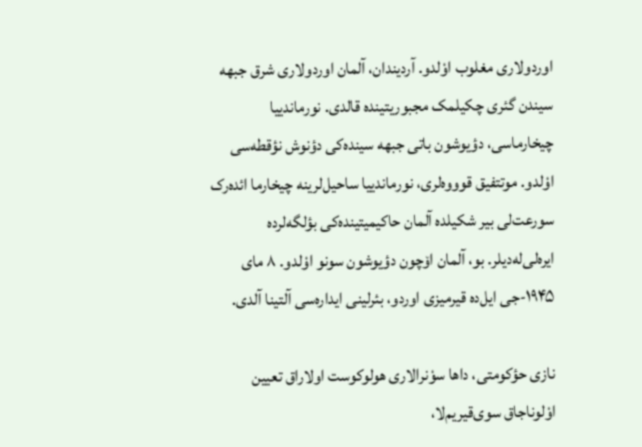اوردولاری مغلوب اوْلدو. آردیندان، آلمان اوردولاری شرق جبهه سیندن گئری چکیلمک مجبوریتینده قالدی. نورماندییا چیخارماسی، دؤیوشون باتی جبهه سینده‌کی دؤنوش نؤقطه‌سی اوْلدو. موتتفیق قوووه‌لری، نورماندییا ساحیل‌لرینه چیخارما ائده‌رک سورعت‌لی بیر شکیلده آلمان حاکیمیتینده‌کی بؤلگه‌لرده ایره‌لی‌له‌دیلر. بو، آلمان اۆچون دؤیوشون سونو اوْلدو. ۸ مای ۱۹۴۵-جی ایل‌ده قیرمیزی اوردو، بئرلینی ایداره‌سی آلتینا آلدی.

نازی حؤکومتی، داها سوْنرالاری هولوکوست اولاراق تعیین اوْلوناجاق سوی‌قیریم‌لا،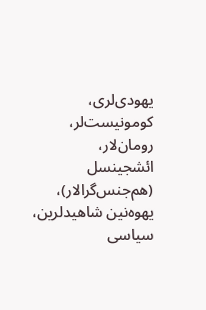یهودی‌لری، کومونیست‌لر، رومان‌لار، ائشجینسل (هم‌جنس‌گرالار)، یهوه‌نین شاهیدلرین، سیاسی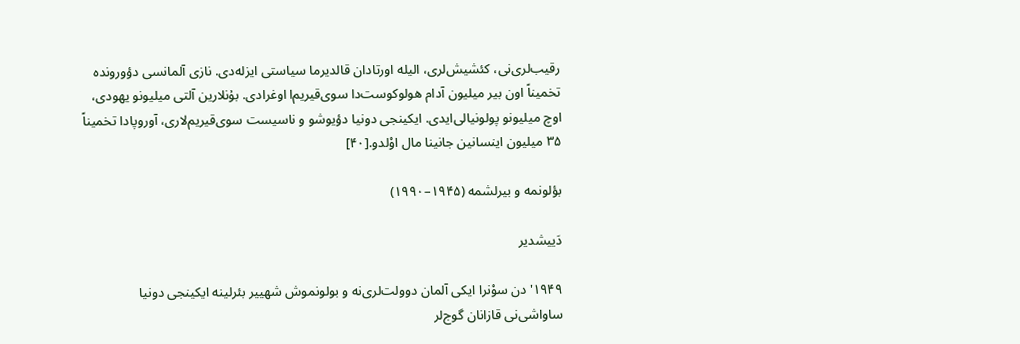رقیب‌لری‌نی، کئشیش‌لری، الیله اورتادان قالدیرما سیاستی ایزله‌دی. نازی آلمانسی دؤورونده تخمیناً اون بیر میلیون آدام هولوکوست‌دا سوی‌قیریم‌ا اوغرادی. بۇنلارین آلتی میلیونو یهودی، اوچ میلیونو پولونیالی‌ایدی. ایکینجی دونیا دؤیوشو و ناسیست سوی‌قیریم‌لاری، آوروپادا تخمیناً ۳۵ میلیون اینسانین جانینا مال اوْلدو.[۴۰]

بؤلونمه و بیرلشمه (۱۹۴۵–۱۹۹۰)

دَییشدیر

۱۹۴۹'دن سوْنرا ایکی آلمان دوولت‌لری‌نه و بولونموش شهییر بئرلینه ایکینجی دونیا ساواشی‌نی قازانان گوج‌لر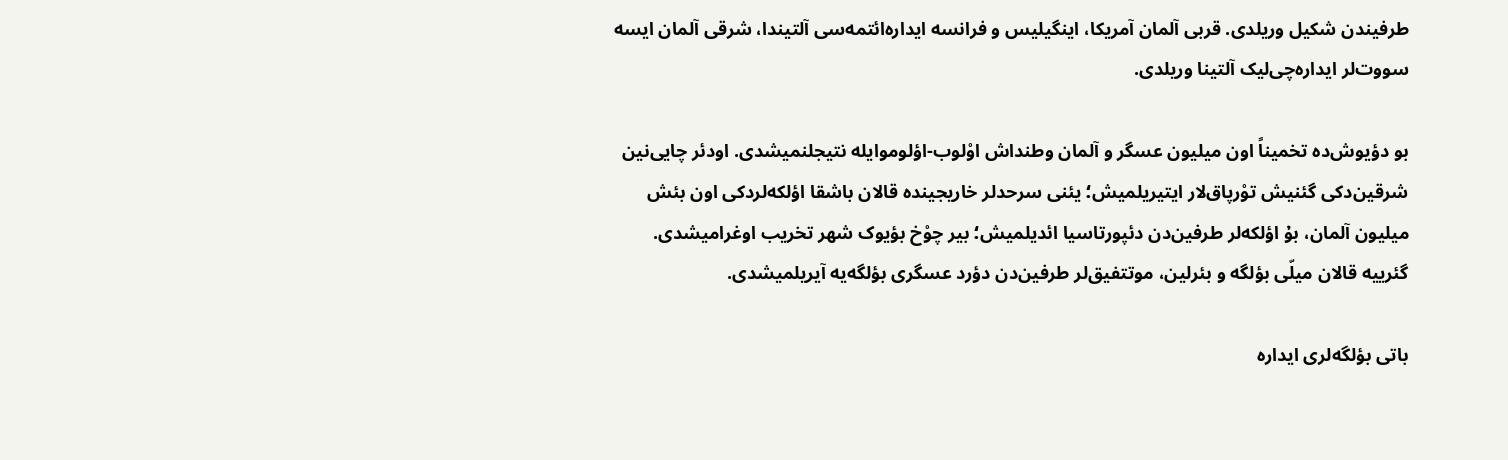طرفیندن شکیل وریلدی. قربی آلمان آمریکا، اینگیلیس و فرانسه ایداره‌ائتمه‌سی آلتیندا، شرقی آلمان ایسه سووت‌لر ایداره‌چی‌لیک آلتینا وریلدی.

بو دؤیوش‌ده تخمیناً اون میلیون عسگر و آلمان وطنداش اوْلوب-اؤلوموایله نتیجلنمیشدی. اودئر چایی‌نین شرقین‌دکی گئنیش توْرپاق‌لار ایتیریلمیش؛ یئنی سرحدلر خاریجینده قالان باشقا اؤلکه‌لردکی اون بئش میلیون آلمان، بۇ اؤلکه‌لر طرفین‌دن دئپورتاسیا ائدیلمیش؛ بیر چوْخ بؤیوک شهر تخریب اوغرامیشدی. گئرییه قالان میلّی بؤلگه و بئرلین، موتتفیق‌لر طرفین‌دن دؤرد عسگری بؤلگه‌یه آیریلمیشدی.

باتی بؤلگه‌لری ایداره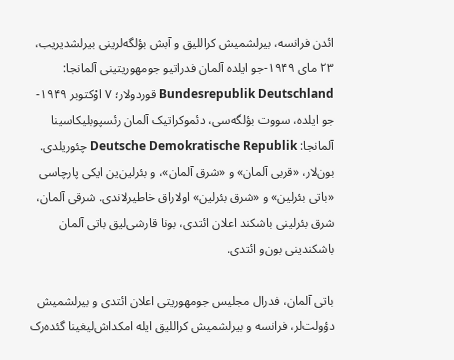ائدن فرانسه، بیرلشمیش کراللیق و آبش بؤلگه‌لرینی بیرلشدیریب، ۲۳ مای ۱۹۴۹-جو ایلده آلمان فدراتیو جومهوریتینی آلمانجا: Bundesrepublik Deutschland قوردولار؛ ۷ اوْکتوبر ۱۹۴۹-جو ایلده، سووت بؤلگه‌سی، دئموکراتیک آلمان رئسپوبلیکاسینا آلمانجا: Deutsche Demokratische Republik چئوریلدی. بون‌لار، «قربی آلمان» و «شرق آلمان»، و بئرلین‌ین ایکی پارچاسی «باتی بئرلین» و «شرق بئرلین» اولاراق خاطیرلاندی. شرقی آلمان، شرق بئرلینی باشکند اعلان ائتدی، بونا قارشی‌لیق باتی آلمان باشکندینی بون‌و ائتدی.

باتی آلمان، فدرال مجلیس جومهوریتی اعلان ائتدی و بیرلشمیش دؤولت‌لر، فرانسه و بیرلشمیش کراللیق ایله امکداش‌لیغینا گئده‌رک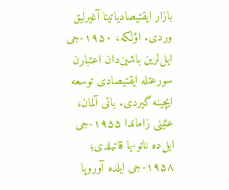بازار ایقتیصادیاتینا آغیرلیق وردی. اؤلکه، ۱۹۵۰-جی ایل‌لرین باشین‌دان اعتبارن سورعتله ایقتیصادی توسعه ایچینه گیردی. باتی آلمان، عئینی زاماندا ۱۹۵۵-جی ایل‌ده ناتو-یا قاتیلدی؛ ۱۹۵۸-جی ایلده آوروپا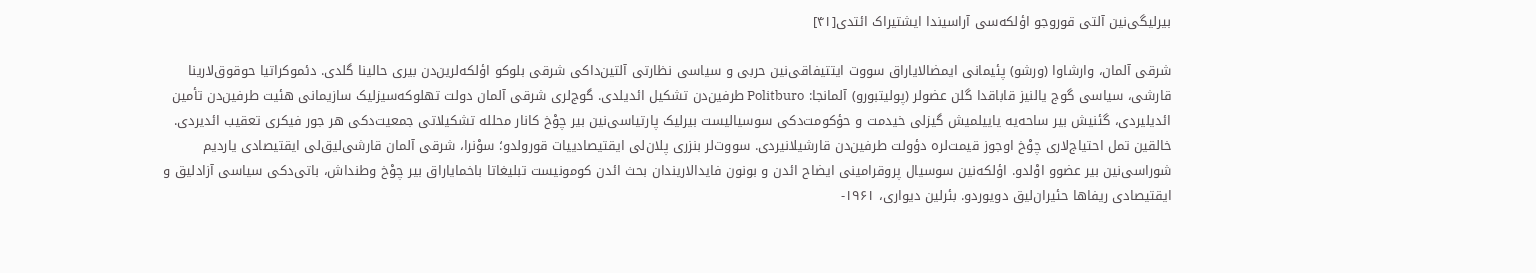بیرلیگی‌نین آلتی قوروجو اؤلکه‌سی آراسیندا ایشتیراک ائتدی[۴۱]

شرقی آلمان، وارشاوا (ورشو) پئیمانی ایمضالایاراق سووت ایتتیفاقی‌نین حربی و سیاسی نظارتی آلتین‌داکی شرقی بلوکو اؤلکه‌لرین‌دن بیری حالینا گلدی. دئموکراتیا حوقوق‌لارینا قارشی، سیاسی گوج یالنیز قاباقدا گلن عضولر (پولیتبورو) آلمانجا: Politburo طرفین‌دن تشکیل ائدیلدی. گوج‌لری شرقی آلمان دولت تهلوکه‌سیزلیک سازیمانی هئیت طرفین‌دن تأمین ائدیلیردی، گئنیش بیر ساحه‌یه یاییلمیش گیزلی خیدمت و حؤکومت‌دکی سوسیالیست بیرلیک پارتیاسی‌نین بیر چوْخ کانار محلله تشکیلاتی جمعیت‌دکی هر جور فیکری تعقیب ائدیردی. خالقین تمل احتیاج‌لاری چوْخ اوجوز قیمت‌لره دؤولت طرفین‌دن قارشیلانیردی. سووت‌لر بنزری پلان‌لی ایقتیصادییات قورولدو؛ سوْنرا، شرقی آلمان قارشی‌لیق‌لی ایقتیصادی یاردیم شوراسی‌نین بیر عضوو اوْلدو. اؤلکه‌نین سوسیال پروقرامینی ایضاح ائدن و بونون فایدالاریندان بحث ائدن کومونیست تبلیغاتا باخمایاراق بیر چوْخ وطنداش، باتی‌دکی سیاسی آزادلیق و ایقتیصادی ریفاها حئیران‌لیق دویوردو. بئرلین دیواری، ۱۹۶۱-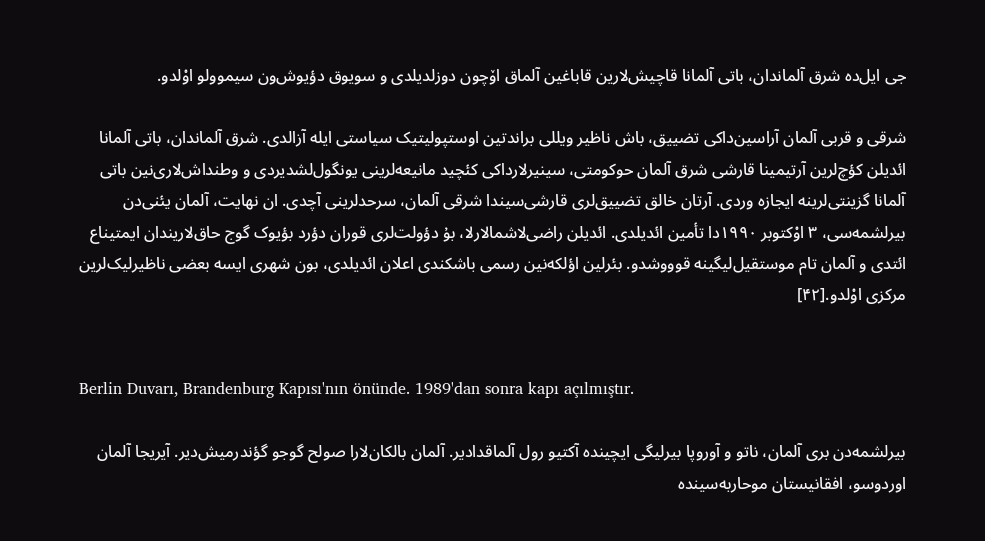جی ایل‌ده شرق آلماندان، باتی آلمانا قاچیش‌لارین قاباغین آلماق اۆچون دوزلدیلدی و سویوق دؤیوش‌ون سیموولو اوْلدو.

شرقی و قربی آلمان آراسین‌داکی تضییق، باش ناظیر ویللی براندتین اوستپولیتیک سیاستی ایله آزالدی. شرق آلماندان، باتی آلمانا ائدیلن کؤچ‌لرین آرتیمینا قارشی شرق آلمان حوکومتی، سینیرلارداکی کئچید مانیعه‌لرینی یونگول‌لشدیردی و وطنداش‌لاری‌نین باتی آلمانا گزینتی‌لرینه ایجازه وردی. آرتان خالق تضییق‌لری قارشی‌سیندا شرقی آلمان، سرحدلرینی آچدی. ان نهایت، آلمان یئنی‌دن بیرلشمه‌سی، ۳ اوْکتوبر ۱۹۹۰دا تأمین ائدیلدی. ائدیلن راضی‌لاشمالارلا، بۇ دؤولت‌لری قوران دؤرد بؤیوک گوج حاق‌لاریندان ایمتیناع ائتدی و آلمان تام موستقیل‌لیگینه قوووشدو. بئرلین اؤلکه‌نین رسمی باشکندی اعلان ائدیلدی، بون شهری ایسه بعضی ناظیرلیک‌لرین مرکزی اوْلدو.[۴۲]


Berlin Duvarı, Brandenburg Kapısı'nın önünde. 1989'dan sonra kapı açılmıştır.

بیرلشمه‌دن بری آلمان، ناتو و آوروپا بیرلیگی ایچینده آکتیو رول آلماقدادیر. آلمان بالکان‌لارا صولح گوجو گؤندرمیش‌دیر. آیریجا آلمان اوردوسو، افقانیستان موحاربه‌سینده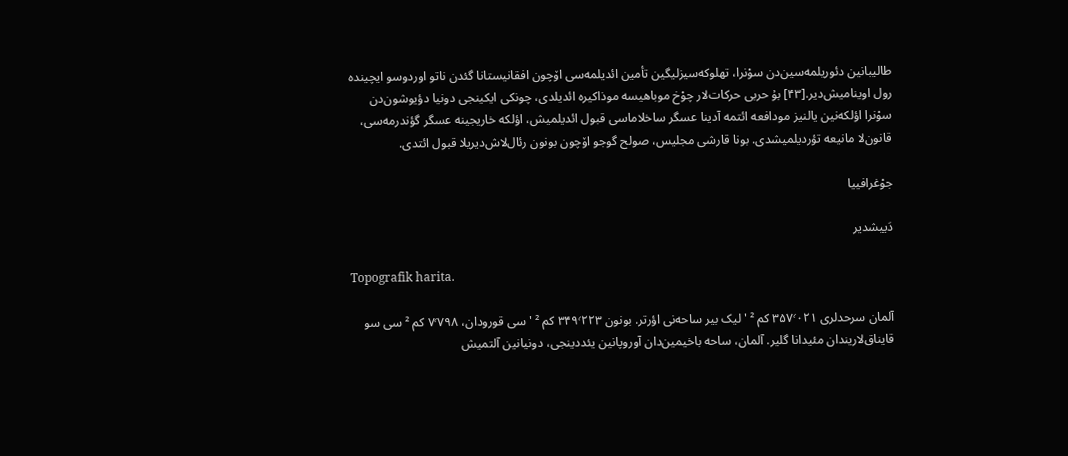طالیبانین دئوریلمه‌سین‌دن سوْنرا، تهلوکه‌سیزلیگین تأمین ائدیلمه‌سی اۆچون افقانیستانا گئدن ناتو اوردوسو ایچینده رول اوینامیش‌دیر.[۴۳] بۇ حربی حرکات‌لار چوْخ موباهیسه موذاکیره ائدیلدی، چونکی ایکینجی دونیا دؤیوشون‌دن سوْنرا اؤلکه‌نین یالنیز مودافعه ائتمه آدینا عسگر ساخلاماسی قبول ائدیلمیش، اؤلکه خاریجینه عسگر گؤندرمه‌سی، قانون‌لا مانیعه تؤردیلمیشدی. بونا قارشی مجلیس، صولح گوجو اۆچون بونون رئال‌لاش‌دیریلا قبول ائتدی.

جوْغرافییا

دَییشدیر

Topografik harita.

آلمان سرحدلری ۳۵۷٬۰۲۱ کم ² 'لیک بیر ساحه‌نی اؤرتر. بونون ۳۴۹٬۲۲۳ کم ² 'سی قورودان، ۷٬۷۹۸ کم ² سی سو قایناق‌لاریندان مئیدانا گلیر. آلمان، ساحه باخیمین‌دان آوروپانین یئددینجی، دونیانین آلتمیش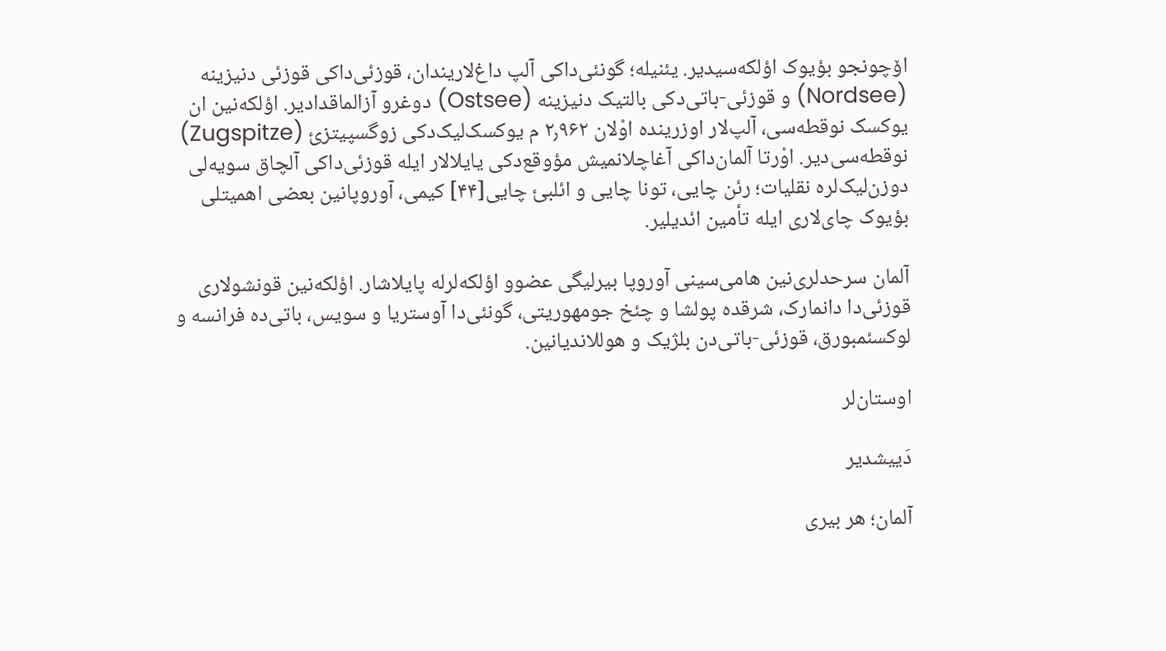اۆچونجو بؤیوک اؤلکه‌سیدیر. یئنیله؛ گونئی‌داکی آلپ داغ‌لاریندان، قوزئی‌داکی قوزئی دنیزینه (Nordsee) و قوزئی-باتی‌دکی بالتیک دنیزینه (Ostsee) دوغرو آزالماقدادیر. اؤلکه‌نین ان یوکسک نوقطه‌سی، آلپ‌لار اوزرینده اوْلان ۲٫۹۶۲ م یوکسک‌لیک‌دکی زوگسپیتزئ (Zugspitze) نوقطه‌سی‌دیر. اوْرتا آلمان‌داکی آغاچلانمیش مؤوقع‌دکی یایلالار ایله قوزئی‌داکی آلچاق سویه‌لی دوزن‌لیک‌لره نقلیات؛ رئن چایی، تونا چایی و ائلبئ چایی[۴۴] کیمی، آوروپانین بعضی اهمیتلی بؤیوک چای‌لاری ایله تأمین ائدیلیر.

آلمان سرحدلری‌نین هامی‌سینی آوروپا بیرلیگی عضوو اؤلکه‌لرله پایلاشار. اؤلکه‌نین قونشولاری قوزئی‌دا دانمارک، شرقده پولشا و چئخ جومهوریتی، گونئی‌دا آوستریا و سویس، باتی‌ده فرانسه و لوکسئمبورق، قوزئی-باتی‌دن بلژیک و هوللاندیانین.

اوستان‌لر

دَییشدیر

آلمان؛ هر بیری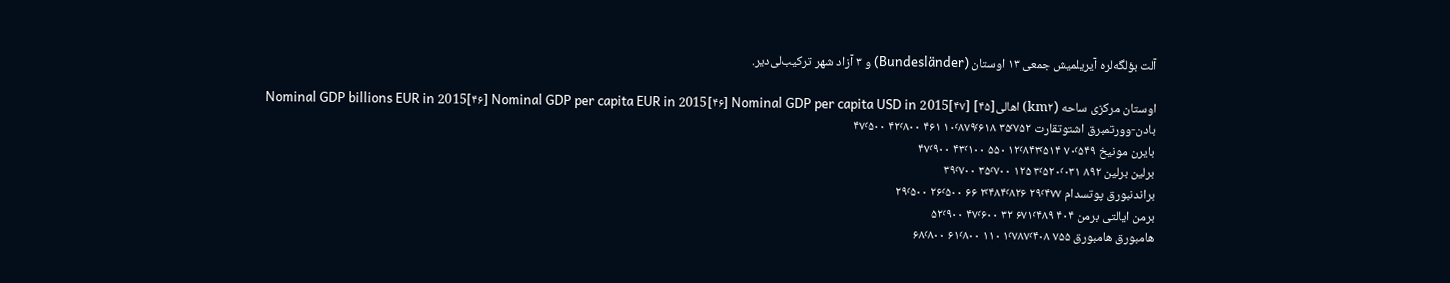آلت بؤلگه‌لره آیریلمیش جمعی ۱۳ اوستان (Bundesländer) و ۳ آزاد شهر ترکیب‌لی‌دیر.

اوستان مرکزی ساحه (km۲) اهالی[۴۵] Nominal GDP billions EUR in 2015[۴۶] Nominal GDP per capita EUR in 2015[۴۶] Nominal GDP per capita USD in 2015[۴۷]
بادن-وورتمبرق اشتوتقارت ۳۵٬۷۵۲ ۱۰٬۸۷۹٬۶۱۸ ۴۶۱ ۴۲٬۸۰۰ ۴۷٬۵۰۰
بایرن مونیخ ۷۰٬۵۴۹ ۱۲٬۸۴۳٬۵۱۴ ۵۵۰ ۴۳٬۱۰۰ ۴۷٬۹۰۰
برلین برلین ۸۹۲ ۳٬۵۲۰٬۰۳۱ ۱۲۵ ۳۵٬۷۰۰ ۳۹٬۷۰۰
براندنبورق پوتسدام ۲۹٬۴۷۷ ۲٬۴۸۴٬۸۲۶ ۶۶ ۲۶٬۵۰۰ ۲۹٬۵۰۰
برمن ایالتی برمن ۴۰۴ ۶۷۱٬۴۸۹ ۳۲ ۴۷٬۶۰۰ ۵۲٬۹۰۰
هامبورق هامبورق ۷۵۵ ۱٬۷۸۷٬۴۰۸ ۱۱۰ ۶۱٬۸۰۰ ۶۸٬۸۰۰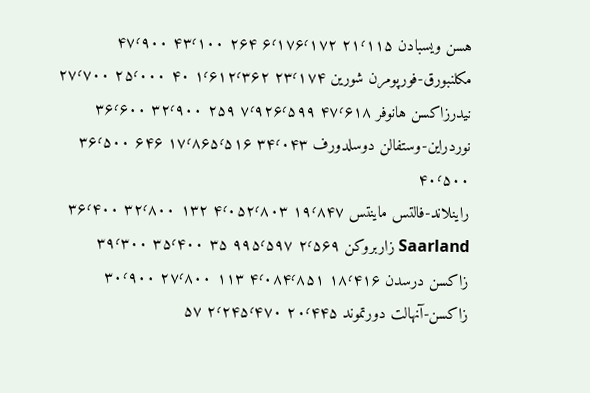هسن ویسبادن ۲۱٬۱۱۵ ۶٬۱۷۶٬۱۷۲ ۲۶۴ ۴۳٬۱۰۰ ۴۷٬۹۰۰
مکلنبورق-فورپومرن شورین ۲۳٬۱۷۴ ۱٬۶۱۲٬۳۶۲ ۴۰ ۲۵٬۰۰۰ ۲۷٬۷۰۰
نیدرزاکسن هانوفر ۴۷٬۶۱۸ ۷٬۹۲۶٬۵۹۹ ۲۵۹ ۳۲٬۹۰۰ ۳۶٬۶۰۰
نوردراین-وستفالن دوسلدورف ۳۴٬۰۴۳ ۱۷٬۸۶۵٬۵۱۶ ۶۴۶ ۳۶٬۵۰۰ ۴۰٬۵۰۰
راینلاند-فالتس ماینتس ۱۹٬۸۴۷ ۴٬۰۵۲٬۸۰۳ ۱۳۲ ۳۲٬۸۰۰ ۳۶٬۴۰۰
Saarland زاربروکن ۲٬۵۶۹ ۹۹۵٬۵۹۷ ۳۵ ۳۵٬۴۰۰ ۳۹٬۳۰۰
زاکسن درسدن ۱۸٬۴۱۶ ۴٬۰۸۴٬۸۵۱ ۱۱۳ ۲۷٬۸۰۰ ۳۰٬۹۰۰
زاکسن-آنهالت دورتموند ۲۰٬۴۴۵ ۲٬۲۴۵٬۴۷۰ ۵۷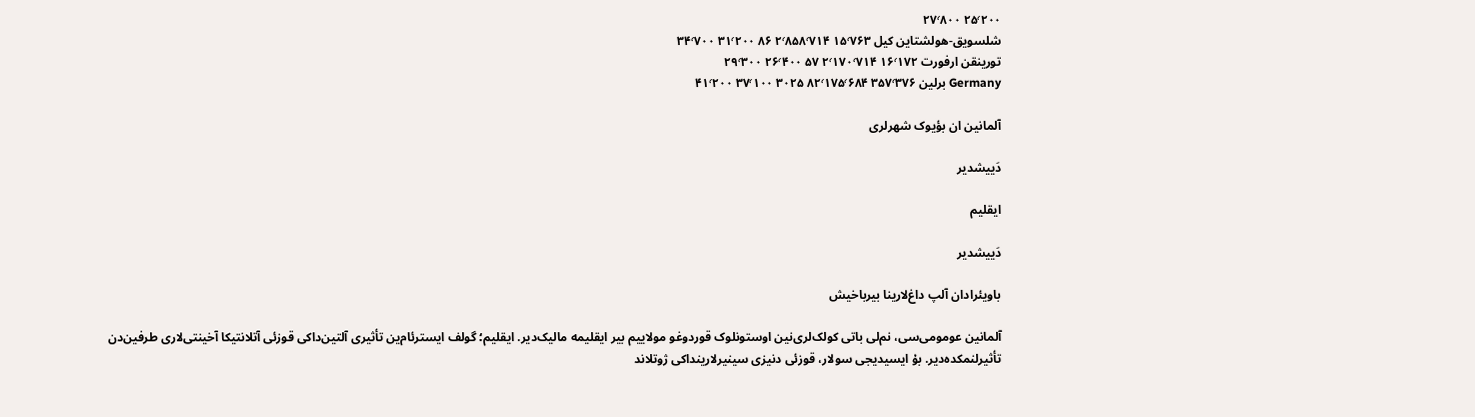۲۵٬۲۰۰ ۲۷٬۸۰۰
شلسویق-هولشتاین کیل ۱۵٬۷۶۳ ۲٬۸۵۸٬۷۱۴ ۸۶ ۳۱٬۲۰۰ ۳۴٬۷۰۰
تورینقن ارفورت ۱۶٬۱۷۲ ۲٬۱۷۰٬۷۱۴ ۵۷ ۲۶٬۴۰۰ ۲۹٬۳۰۰
Germany برلین ۳۵۷٬۳۷۶ ۸۲٬۱۷۵٬۶۸۴ ۳۰۲۵ ۳۷٬۱۰۰ ۴۱٬۲۰۰

آلمانین ان بؤیوک شهرلری

دَییشدیر

ایقلیم

دَییشدیر

باویئرادان آلپ داغ‌لارینا بیرباخیش

آلمانین عومومی‌سی، نم‌لی باتی کولک‌لری‌نین اوستونلوک قوردوغو مولاییم بیر ایقلیمه مالیک‌دیر. ایقلیم؛ گولف ایسترئام‌ین تأثیری آلتین‌داکی قوزئی آتلانتیکا آخینتی‌لاری طرفین‌دن تأثیرلنمکده‌دیر. بۇ ایسیدیجی سولار، قوزئی دنیزی سینیرلارینداکی ژوتلاند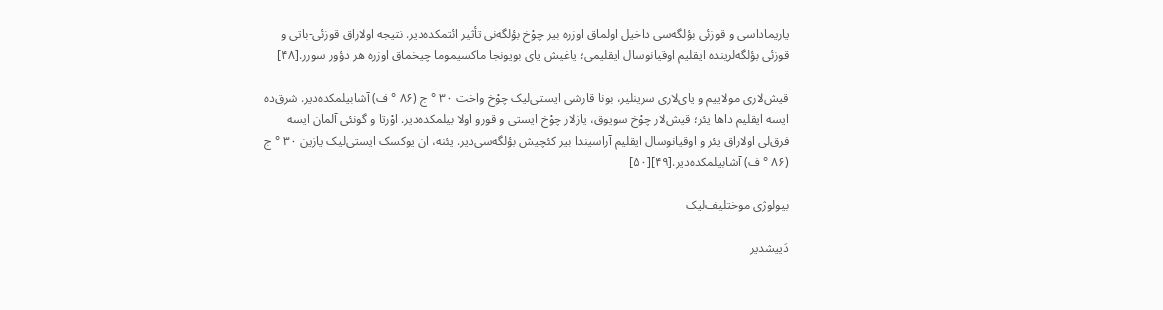یاریماداسی و قوزئی بؤلگه‌سی داخیل اولماق اوزره بیر چوْخ بؤلگه‌نی تأثیر ائتمکده‌دیر. نتیجه اولاراق قوزئی-باتی و قوزئی بؤلگه‌لرینده ایقلیم اوقیانوسال ایقلیمی؛ یاغیش یای بویونجا ماکسیموما چیخماق اوزره هر دؤور سورر.[۴۸]

قیش‌لاری مولاییم و یای‌لاری سرینلیر، بونا قارشی ایستی‌لیک چوْخ واخت ۳۰ ° ج (۸۶ ° ف) آشابیلمکده‌دیر. شرق‌ده ایسه ایقلیم داها یئر؛ قیش‌لار چوْخ سویوق، یازلار چوْخ ایستی و قورو اولا بیلمکده‌دیر. اوْرتا و گونئی آلمان ایسه فرق‌لی اولاراق یئر و اوقیانوسال ایقلیم آراسیندا بیر کئچیش بؤلگه‌سی‌دیر. یئنه، ان یوکسک ایستی‌لیک یازین ۳۰ ° ج (۸۶ ° ف) آشابیلمکده‌دیر.[۴۹][۵۰]

بیولوژی موختلیف‌لیک

دَییشدیر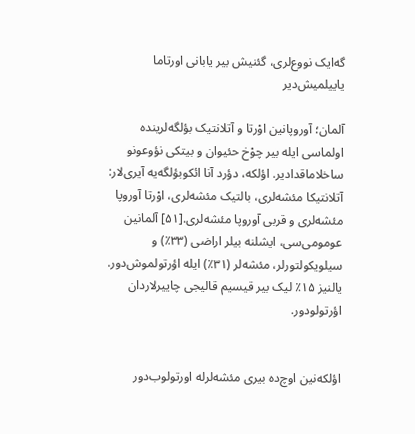گه‌ایک نووع‌لری، گئنیش بیر یابانی اورتاما یاییلمیش‌دیر

آلمان؛ آوروپانین اوْرتا و آتلانتیک بؤلگه‌لرینده اولماسی ایله بیر چوْخ حئیوان و بیتکی نؤوعونو ساخلاماقدادیر. اؤلکه، دؤرد آنا ائکوبؤلگه‌یه آیری‌لار: آتلانتیکا مئشه‌لری، بالتیک مئشه‌لری، اوْرتا آوروپا مئشه‌لری و قربی آوروپا مئشه‌لری.[۵۱] آلمانین عومومی‌سی، ایشلنه بیلر اراضی (۳۳٪) و سیلویکولتورلر، مئشه‌لر (۳۱٪) ایله اؤرتولموش‌دور. یالنیز ۱۵٪ لیک بیر قیسیم قالیجی چاییرلاردان اؤرتولودور.


اؤلکه‌نین اوچ‌ده بیری مئشه‌لرله اورتولوب‌دور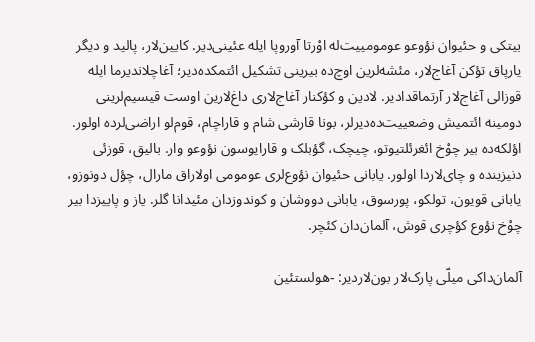بیتکی و حئیوان نؤوعو عومومییت‌له اوْرتا آوروپا ایله عئینی‌دیر. کایین‌لار، پالید و دیگر یارپاق تؤکن آغاج‌لار، مئشه‌لرین اوچ‌ده بیرینی تشکیل ائتمکده‌دیر؛ آغاچلاندیرما ایله قوزالی آغاج‌لار آرتماقدادیر. لادین و کؤکنار آغاج‌لاری داغ‌لارین اوست قیسیم‌لرینی دومینه ائتمیش وضعییت‌ده‌دیرلر، بونا قارشی شام و قاراچام، قوم‌لو اراضی‌لرده اولور. اؤلکه‌ده بیر چوْخ ائغرئلتیوتو، چیچک، گؤبلک و قارایوسون نؤوعو وار. بالیق، قوزئی دنیزینده و چای‌لاردا اولور. یابانی حئیوان نؤوع‌لری عومومی اولاراق مارال، چؤل دونوزو، یابانی قویون، تولکو، پورسوق، یابانی دووشان و کوندوزدان مئیدانا گلر. یاز و پاییزدا بیر چوْخ نؤوع کؤچری قوش، آلمان‌دان کئچر.

آلمان‌داکی میلّی پارک‌لار بون‌لاردیر: -هولستئین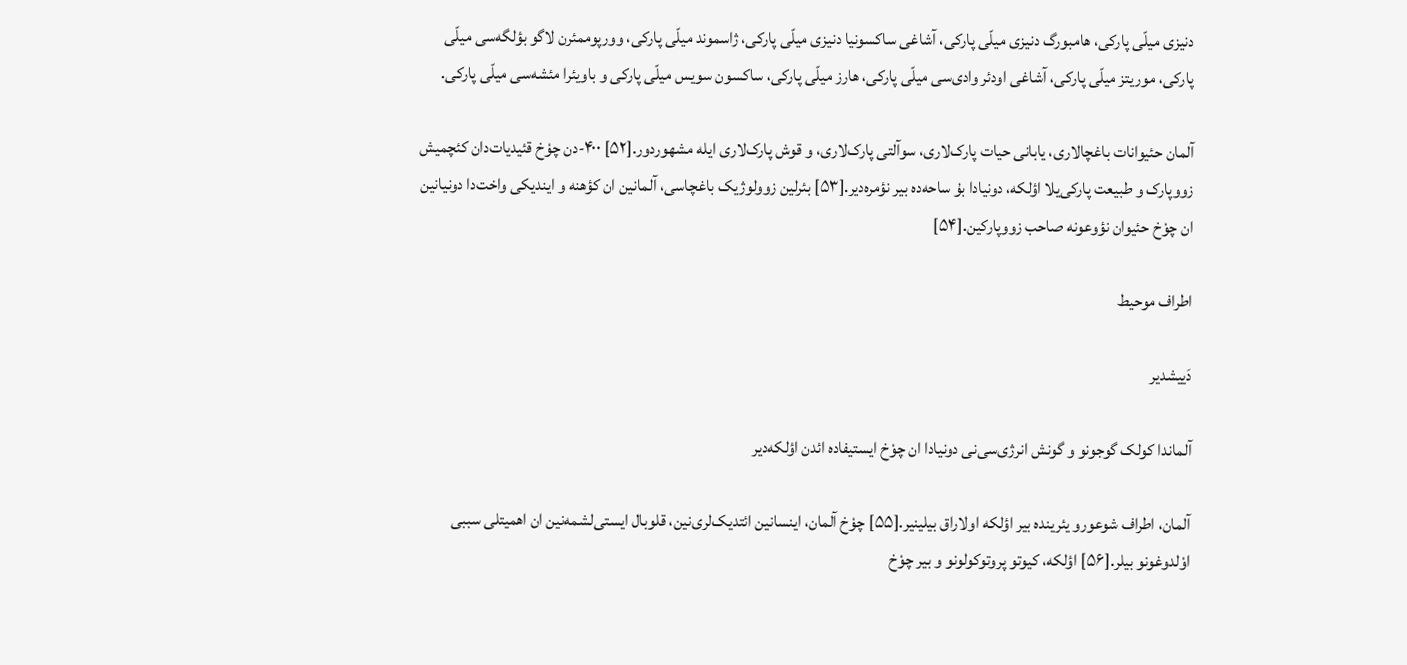دنیزی میلّی پارکی، هامبورگ دنیزی میلّی پارکی، آشاغی ساکسونیا دنیزی میلّی پارکی، ژاسموند میلّی پارکی، وورپوممئرن لاگو بؤلگه‌سی میلّی پارکی، موریتز میلّی پارکی، آشاغی اودئر وادی‌سی میلّی پارکی، هارز میلّی پارکی، ساکسون سویس میلّی پارکی و باویئرا مئشه‌سی میلّی پارکی.

آلمان حئیوانات باغچالاری، یابانی حیات پارک‌لاری، سوآلتی پارک‌لاری، و قوش پارک‌لاری ایله مشهوردور.[۵۲] ۴۰۰-دن چوْخ قئیدیات‌دان کئچمیش زووپارک و طبیعت پارکی‌یلا اؤلکه، دونیادا بۇ ساحه‌ده بیر نؤمره‌دیر.[۵۳] بئرلین زوولوژیک باغچاسی، آلمانین ان کؤهنه و ایندیکی واخت‌دا دونیانین ان چوْخ حئیوان نؤوعونه صاحب زووپارکین.[۵۴]

اطراف موحیط

دَییشدیر

آلماندا کولک گوجونو و گونش انرژی‌سی‌نی دونیادا ان چوْخ ایستیفاده ائدن اؤلکه‌دیر

آلمان، اطراف شوعورو یئرینده بیر اؤلکه اولاراق بیلینیر.[۵۵] چوْخ آلمان، اینسانین ائتدیک‌لری‌نین، قلوبال ایستی‌لشمه‌نین ان اهمیتلی سببی اوْلدوغونو بیلر.[۵۶] اؤلکه، کیوتو پروتوکولونو و بیر چوْخ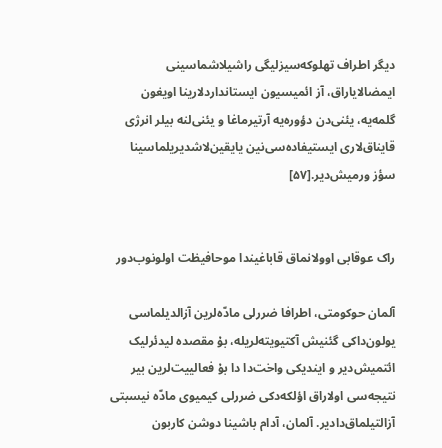دیگر اطراف تهلوکه‌سیزلیگی راشیلاشماسینی ایمضالایاراق، آز ائمیسیون ایستانداردلارینا اویغون گلمه‌یه، یئنی‌دن دؤوره‌یه آرتیرماغا و یئنی‌لنه بیلر انرژی قایناق‌لاری ایستیفاده‌سی‌نین یایقین‌لاشدیریلماسینا سؤز ورمیش‌دیر.[۵۷]


راک عوقابی اوولانماق قاباغیندا موحافیظت اولونوب‌دور

آلمان حوکومتی، اطرافا ضررلی مادّه‌لرین آزالدیلماسی یولون‌داکی گئنیش آکتیویته‌لریله، بۇ مقصده لیدئرلیک ائتمیش‌دیر و ایندیکی واخت‌دا دا بۇ فعالییت‌لرین بیر نتیجه‌سی اولاراق اؤلکه‌دکی ضررلی کیمیوی مادّه نیسبتی آزالتیلماق‌دادیر. آلمان، آدام باشینا دوشن کاربون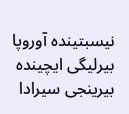نیسبتینده آوروپا بیرلیگی ایچینده بیرینجی سیرادا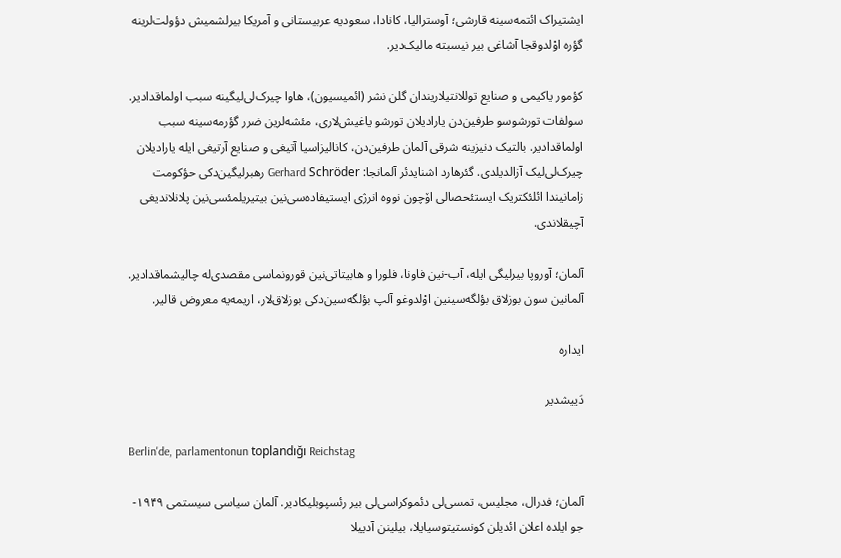ایشتیراک ائتمه‌سینه قارشی؛ آوسترالیا، کانادا، سعودیه عربیستانی و آمریکا بیرلشمیش دؤولت‌لرینه گؤره اوْلدوقجا آشاغی بیر نیسبته مالیک‌دیر.

کؤمور یاکیمی و صنایع توللانتیلاریندان گلن نشر (ائمیسیون)، هاوا چیرک‌لی‌لیگینه سبب اولماقدادیر. سولفات تورشوسو طرفین‌دن یارادیلان تورشو یاغیش‌لاری، مئشه‌لرین ضرر گؤرمه‌سینه سبب اولماقدادیر. بالتیک دنیزینه شرقی آلمان طرفین‌دن، کانالیزاسیا آتیغی و صنایع آرتیغی ایله یارادیلان چیرک‌لی‌لیک آزالدیلدی. گئرهارد اشنایدئر آلمانجا: Gerhard Schröder رهبرلیگین‌دکی حؤکومت زامانیندا ائلئکتریک ایستئحصالی اۆچون نووه انرژی ایستیفاده‌سی‌نین بیتیریلمئسی‌نین پلانلاندیغی آچیقلاندی.

آلمان؛ آوروپا بیرلیگی ایله، آب-نین فاونا، فلورا و هابیتاتی‌نین قورونماسی مقصدی‌له چالیشماقدادیر. آلمانین سون بوزلاق بؤلگه‌سینین اوْلدوغو آلپ بؤلگه‌سین‌دکی بوزلاق‌لار، اریمه‌یه معروض قالیر.

ایداره

دَییشدیر

Berlin'de, parlamentonun toplandığı Reichstag

آلمان؛ فدرال، مجلیس، تمسی‌لی دئموکراسی‌لی بیر رئسپوبلیکادیر. آلمان سیاسی سیستمی ۱۹۴۹-جو ایلده اعلان ائدیلن کونستیتوسیایلا، بیلینن آدییلا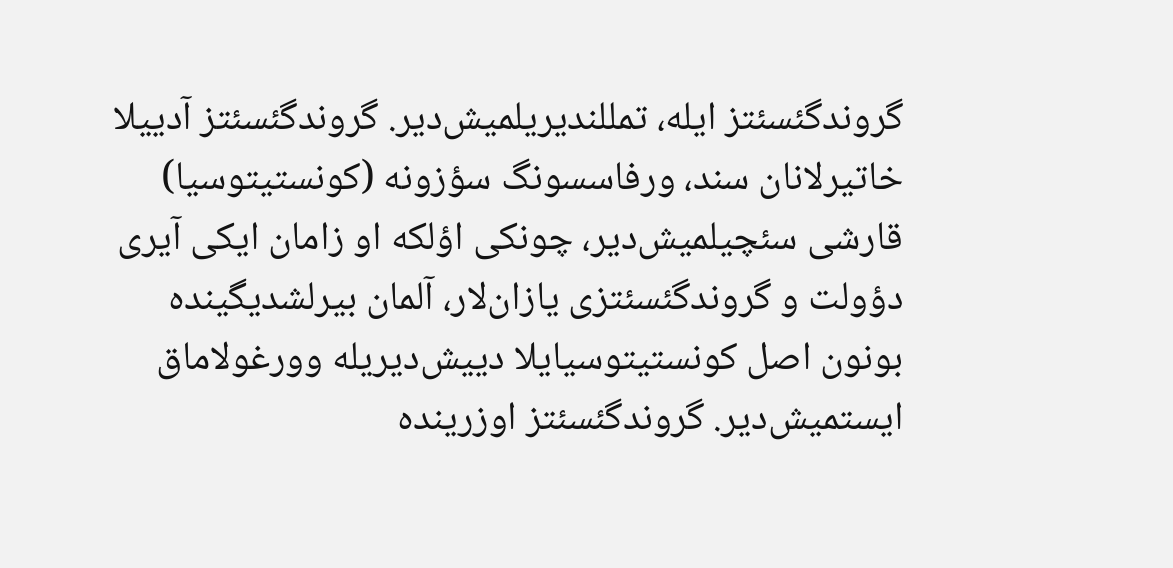گروندگئسئتز ایله، تمللندیریلمیش‌دیر. گروندگئسئتز آدییلا خاتیرلانان سند، ورفاسسونگ سؤزونه (کونستیتوسیا) قارشی سئچیلمیش‌دیر، چونکی اؤلکه او زامان ایکی آیری دؤولت و گروندگئسئتزی یازان‌لار، آلمان بیرلشدیگینده بونون اصل کونستیتوسیایلا دییش‌دیریله وورغولاماق ایستمیش‌دیر. گروندگئسئتز اوزرینده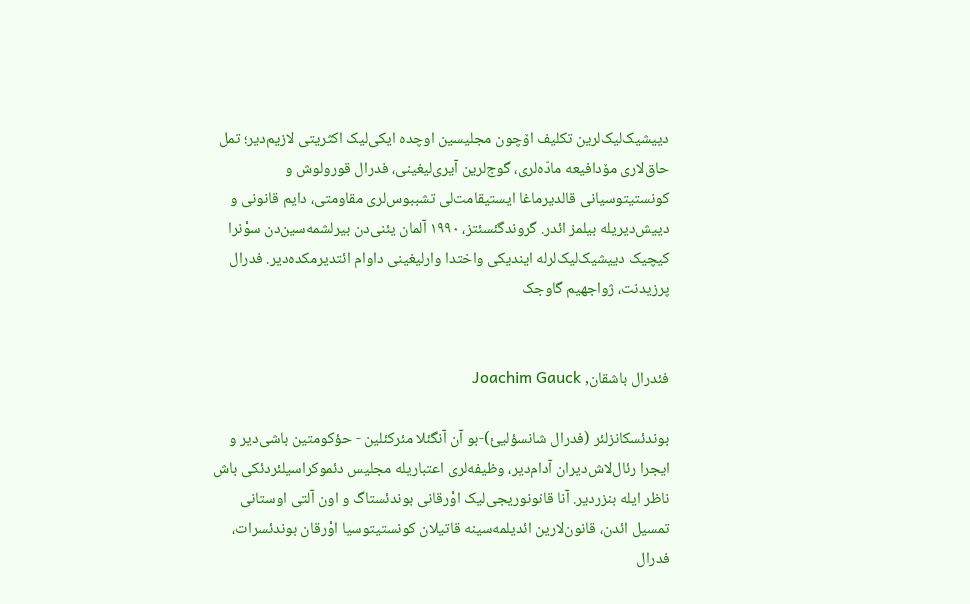دییشیک‌لیک‌لرین تکلیف اۆچون مجلیسین اوچده ایکی‌لیک اکثریتی لازیم‌دیر؛ تمل حاق‌لاری مۆدافیعه مادّه‌لری، گوج‌لرین آیری‌لیغینی، فدرال قورولوش و کونستیتوسیانی قالدیرماغا ایستیقامت‌لی تشببوس‌لری مقاومتی، دایم قانونی و دییش‌دیریله بیلمز ائدر. گروندگئسئتز، ۱۹۹۰ آلمان یئنی‌دن بیرلشمه‌سین‌دن سوْنرا کیچیک دییشیک‌لیک‌لرله ایندیکی واختدا وارلیغینی داوام ائتدیرمکده‌دیر. فدرال پرزیدنت، ژواجهیم گاوجک


فئدرال باشقان, Joachim Gauck

بوندئسکانزلئر (فدرال شانسؤلیئ)-بو آن آنگئلا مئرکئلین - حؤکومتین باشی‌دیر و ایجرا رئال‌لاش‌دیران آدام‌دیر، وظیفه‌لری اعتباریله مجلیس دئموکراسیلئردئکی باش ناظر ایله بنزردیر. آنا قانونوریجی‌لیک اوْرقانی بوندئستاگ و اون آلتی اوستانی تمسیل ائدن، قانون‌لارین ائدیلمه‌سینه قاتیلان کونستیتوسیا اوْرقان بوندئسرات، فدرال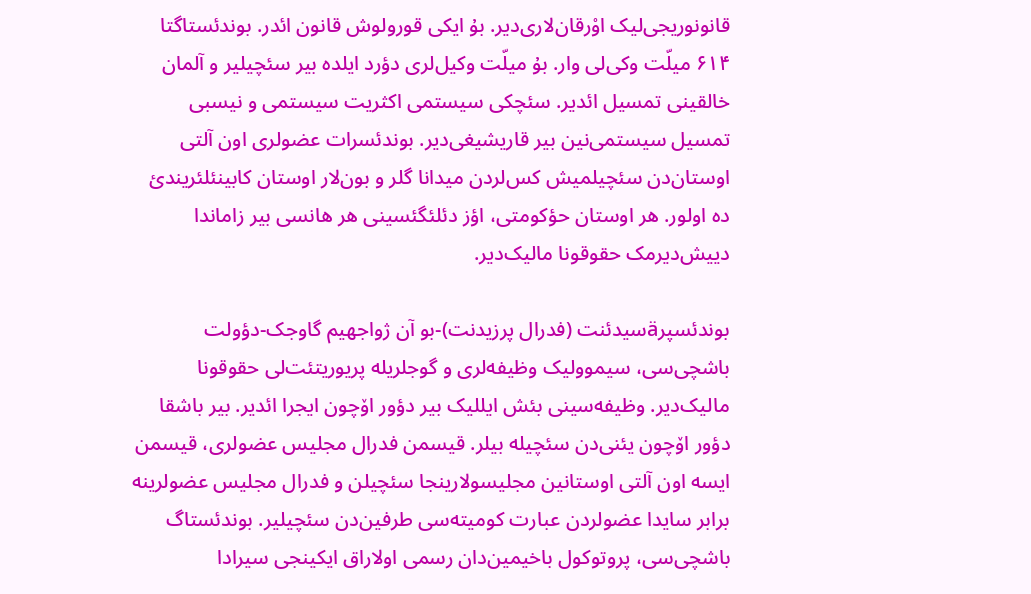قانونوریجی‌لیک اوْرقان‌لاری‌دیر. بۇ ایکی قورولوش قانون ائدر. بوندئستاگتا ۶۱۴ میلّت وکی‌لی وار. بۇ میلّت وکیل‌لری دؤرد ایلده بیر سئچیلیر و آلمان خالقینی تمسیل ائدیر. سئچکی سیستمی اکثریت سیستمی و نیسبی تمسیل سیستمی‌نین بیر قاریشیغی‌دیر. بوندئسرات عضولری اون آلتی اوستان‌دن سئچیلمیش کس‌لردن میدانا گلر و بون‌لار اوستان کابینئلئریندئ ده اولور. هر اوستان حؤکومتی، اؤز دئلئگئسینی هر هانسی بیر زاماندا دییش‌دیرمک حقوقونا مالیک‌دیر.

بوندئسپرäسیدئنت (فدرال پرزیدنت)-بو آن ژواجهیم گاوجک-دؤولت باشچی‌سی، سیموولیک وظیفه‌لری و گوجلریله پریوریتئت‌لی حقوقونا مالیک‌دیر. وظیفه‌سینی بئش ایللیک بیر دؤور اۆچون ایجرا ائدیر. بیر باشقا دؤور اۆچون یئنی‌دن سئچیله بیلر. قیسمن فدرال مجلیس عضولری، قیسمن ایسه اون آلتی اوستانین مجلیسولارینجا سئچیلن و فدرال مجلیس عضولرینه برابر سایدا عضولردن عبارت کومیته‌سی طرفین‌دن سئچیلیر. بوندئستاگ باشچی‌سی، پروتوکول باخیمین‌دان رسمی اولاراق ایکینجی سیرادا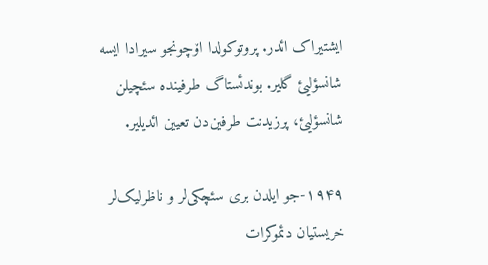ایشتیراک ائدر. پروتوکولدا اۆچونجو سیرادا ایسه شانسؤلیئ گلیر. بوندئستاگ طرفینده سئچیلن شانسؤلیئ، پرزیدنت طرفین‌دن تعیین ائدیلیر.

۱۹۴۹-جو ایلدن بری سئچکی‌لر و ناظرلیک‌لر خریستیان دئموکرات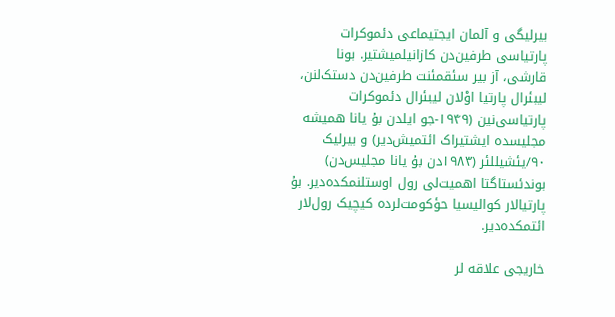بیرلیگی و آلمان ایجتیماعی دئموکرات پارتیاسی طرفین‌دن کازانیلمیشتیر. بونا قارشی، آز بیر سئقمئنت طرفین‌دن دستک‌لنن، لیبئرال پارتیا اوْلان لیبئرال دئموکرات پارتیاسی‌نین (۱۹۴۹-جو ایلدن بۇ یانا همیشه مجلیسده ایشتیراک ائتمیش‌دیر) و بیرلیک ۹۰/یئشیللئر (۱۹۸۳دن بۇ یانا مجلیس‌دن) بوندئستاگتا اهمیت‌لی رول اوستلنمکده‌دیر. بۇ پارتیالار کوالیسیا حؤکومت‌لرده کیچیک رول‌لار ائتمکده‌دیر.

خاریجی علاقه لر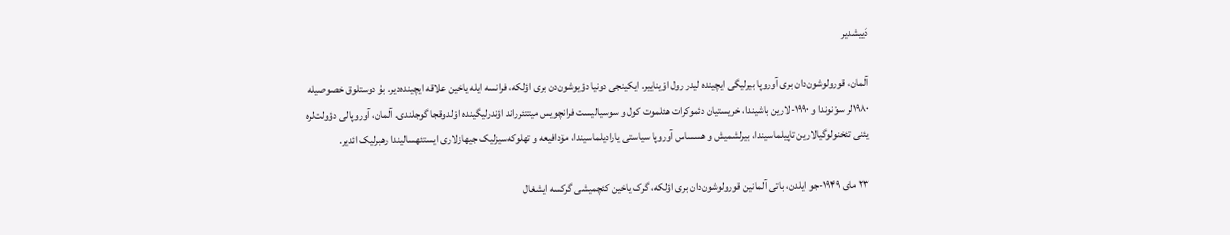دَییشدیر

آلمان، قورولوشون‌دان بری آوروپا بیرلیگی ایچینده لیدر رول اوْیناییر. ایکینجی دونیا دؤیوشون‌دن بری اؤلکه، فرانسه ایله یاخین علاقه ایچینده‌دیر. بۇ دوستلوق خصوصیله ۱۹۸۰لر سوْنوندا و ۱۹۹۰-لارین باشیندا، خریستیان دئموکرات هئلموت کول و سوسیالیست فرانچویس میتتئرراند اؤندرلیگینده اوْلدوقجا گوجلندی. آلمان، آوروپالی دؤولت‌لره یئنی تئخنولوگیالارین تاپیلماسیندا، بیرلشمیش و هسساس آوروپا سیاستی یارادیلماسیندا، مۆدافیعه و تهلوکه‌سیزلیک جیهازلاری ایستئهسالیندا رهبرلیک ائدیر.

۲۳ مای ۱۹۴۹-جو ایلدن، باتی آلمانین قورولوشون‌دان بری اؤلکه، گرک یاخین کئچمیشی گرکسه ایشغال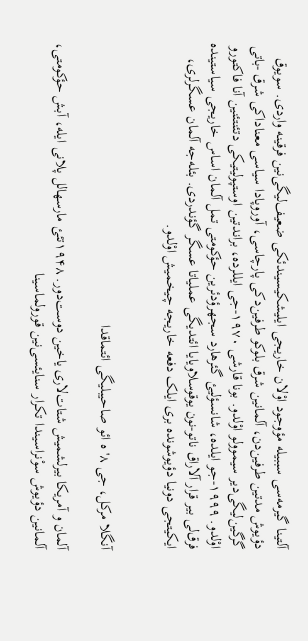آلتینا گیرمه‌سی سببیله مؤوجود اوْلان خاریجی ایلیشکیسیندئکی ضعیف‌لیگی‌نین فرقینه واردی. سویوق دؤیوش مدتین طرفین‌دن، آلمانین شرق بلوکو طرفین‌دکی پارچاسی، آوروپادا سیاسی معناداکی شرق -باتی گرگین‌لیگی‌دیر سیموولو اوْلدو. بونا قارشی ۱۹۷۰-جی ایللرده، براندتین اوستپولیتیکی دتئنتئنین آنا فاکتورو اوْلدو. ۱۹۹۹-جو ایلده، شانسؤلیئ گئرهارد سجهرؤدئرین حؤکومتی تمل آلمان اساس خاریجی سیاستینده فرق‌لی بیر قرار آلاراق ناتو-نون یوقوسلاویایا ائتدیگی عملیاتا عسگر گؤندردی. بئله‌جه آلمان عسگرلری، ایکیتجی دونیا دؤیوشونده بری ایلک دفعه خاریجه چیخمیش اوْلدو.


آنگلا مرکل، جی ۸'ه ائو صاحیبلیگی ائتماقدا

آلمان و آمریکا بیرلشمیش شتات‌لاری یاخین دوست‌دور. ۱۹۴۸تئئ مارسهالل پلانی ایله، آبش حؤکومتی، آلمانین دؤیوش سوْنراسیندا تکرار سنایئسی‌نین قورولماسینا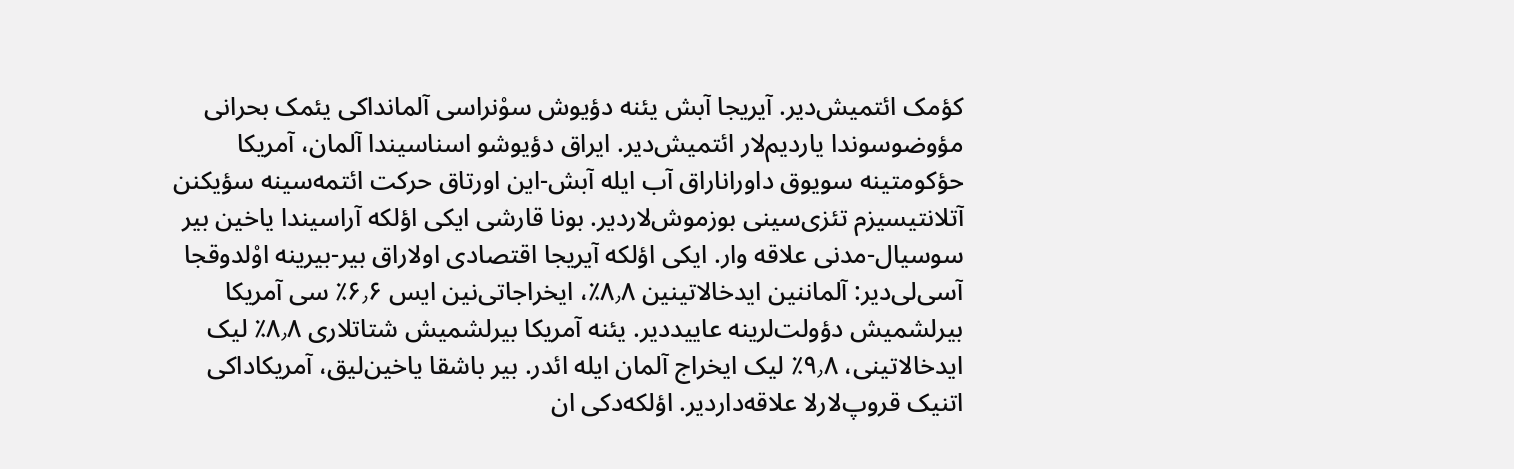کؤمک ائتمیش‌دیر. آیریجا آبش یئنه دؤیوش سوْنراسی آلمانداکی یئمک بحرانی مؤوضوسوندا یاردیم‌لار ائتمیش‌دیر. ایراق دؤیوشو اسناسیندا آلمان، آمریکا حؤکومتینه سویوق داوراناراق آب ایله آبش-این اورتاق حرکت ائتمه‌سینه سؤیکنن آتلانتیسیزم تئزی‌سینی بوزموش‌لاردیر. بونا قارشی ایکی اؤلکه آراسیندا یاخین بیر سوسیال-مدنی علاقه وار. ایکی اؤلکه آیریجا اقتصادی اولاراق بیر-بیرینه اوْلدوقجا آسی‌لی‌دیر: آلماننین ایدخالاتینین ۸٫۸٪، ایخراجاتی‌نین ایس ۶٫۶٪ سی آمریکا بیرلشمیش دؤولت‌لرینه عاییددیر. یئنه آمریکا بیرلشمیش شتاتلاری ۸٫۸٪ لیک ایدخالاتینی، ۹٫۸٪ لیک ایخراج آلمان ایله ائدر. بیر باشقا یاخین‌لیق، آمریکاداکی اتنیک قروپ‌لارلا علاقه‌داردیر. اؤلکه‌دکی ان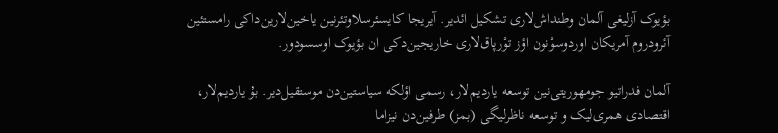بؤیوک آزلیغی آلمان وطنداش‌لاری تشکیل ائدیر. آیریجا کایسئرسلاوتئرنین یاخین‌لارین‌داکی رامستئین آئرودروم آمریکان اوردوسوْنون اؤز توْرپاق‌لاری خاریجین‌دکی ان بؤیوک اوسسودور.

آلمان فدراتیو جومهوریتی‌نین توسعه یاردیم‌لار، رسمی اؤلکه سیاستین‌دن موستقیل‌دیر. بۇ یاردیم‌لار، اقتصادی همری‌لیک و توسعه ناظرلیگی (بمز) طرفین‌دن نیزاما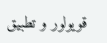قویولور و تطبیق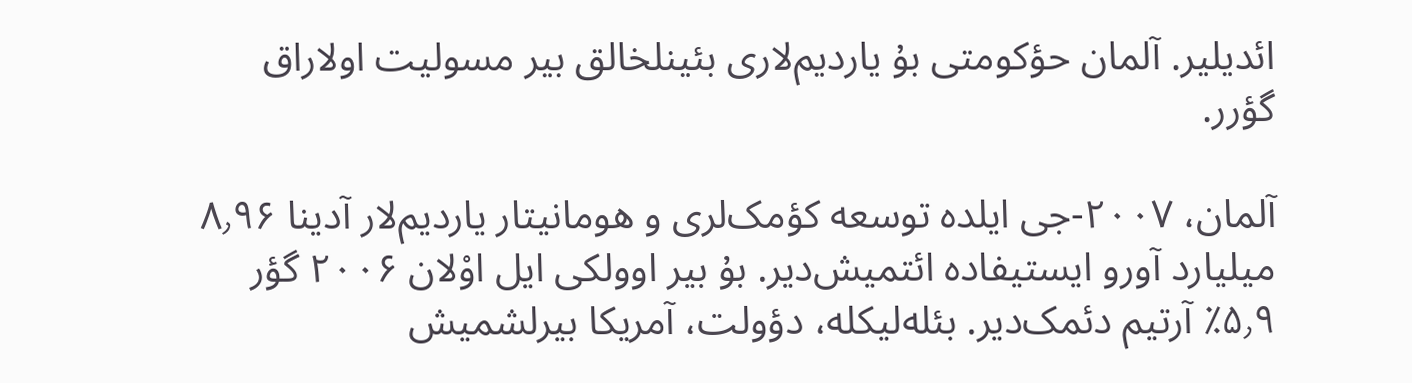ائدیلیر. آلمان حؤکومتی بۇ یاردیم‌لاری بئینلخالق بیر مسولیت اولاراق گؤرر.

آلمان، ۲۰۰۷-جی ایلده توسعه کؤمک‌لری و هومانیتار یاردیم‌لار آدینا ۸٫۹۶ میلیارد آورو ایستیفاده ائتمیش‌دیر. بۇ بیر اوولکی ایل اوْلان ۲۰۰۶ گؤر ۵٫۹٪ آرتیم دئمک‌دیر. بئله‌لیکله، دؤولت، آمریکا بیرلشمیش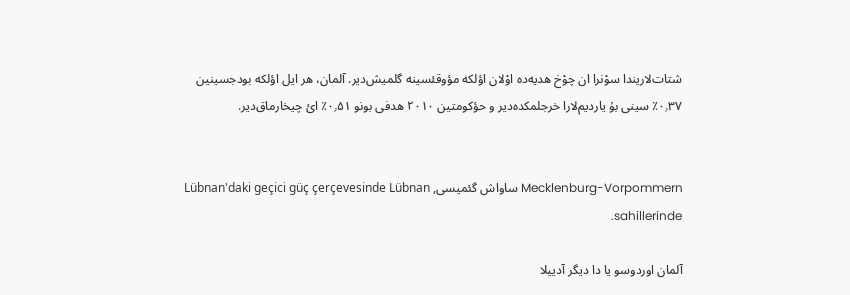شتات‌لاریندا سوْنرا ان چوْخ هدیه‌ده اوْلان اؤلکه مؤوقئسینه گلمیش‌دیر. آلمان، هر ایل اؤلکه بودجسینین ۰٫۳۷٪ سینی بۇ یاردیم‌لارا خرجلمکده‌دیر و حؤکومتین ۲۰۱۰ هدفی بونو ۰٫۵۱٪ ائ چیخارماق‌دیر.


Mecklenburg-Vorpommern ساواش گئمیسی, Lübnan'daki geçici güç çerçevesinde Lübnan sahillerinde.

آلمان اوردوسو یا دا دیگر آدییلا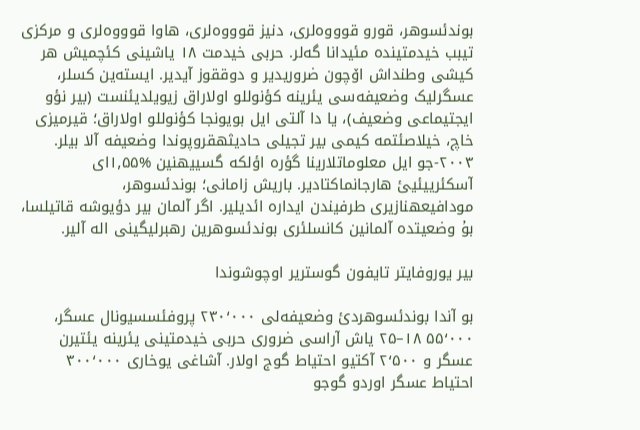بوندئسوهر، قورو قوووه‌لری، دنیز قوووه‌لری، هاوا قوووه‌لری و مرکزی تیبب خیدمتینده مئیدانا گه‌لر. حربی خیدمت ۱۸ یاشینی کئچمیش هر کیشی وطنداش اۆچون ضروریدیر و دوققوز آیدیر. ایسته‌ین کسلر، عسگرلیک وضعیفه‌سی یئرینه کؤنوللو اولاراق زیویلدیئنست (بیر نؤو ایجتیماعی وضعیف)، یا دا آلتی ایل بویونجا کؤنوللو اولاراق؛ قیرمیزی خاچ، خیلاصئتمه کیمی بیر تجیلی حادیثهقروپوندا وضعیفه آلا بیلر. ۲۰۰۳-جو ایل معلوماتلارینا گؤره اؤلکه گسییهنین %۱٫۵۵ای آسکئرییئیئ هارجانماکتادیر. باریش زامانی؛ بوندئسوهر، مودافیعهنازیری طرفیندن ایداره ائدیلیر. اگر آلمان بیر دؤیوشه قاتیلسا، بۇ وضعیتده آلمانین کانسلئری بوندئسوهرین رهبرلیگینی اله آلیر.

بیر یوروفایتر تایفون گوستریر اوچوشوندا

بو آندا بوندئسوهردئ وضعیفه‌لی ۲۳۰٬۰۰۰ پروفئسسیونال عسگر، ۵۵٬۰۰۰ ۱۸–۲۵ یاش آراسی ضروری حربی خیدمتینی یئرینه یئتیرن عسگر و ۲٬۵۰۰ آکتیو احتیاط گوج اولار. آشاغی یوخاری ۳۰۰٬۰۰۰ احتیاط عسگر اوردو گوجو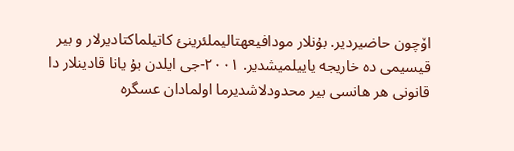اۆچون حاضیردیر. بۇنلار مودافیعهتالیملئرینئ کاتیلماکتادیرلار و بیر قیسیمی ده خاریجه یاییلمیشدیر. ۲۰۰۱-جی ایلدن بۇ یانا قادینلار دا قانونی هر هانسی بیر محدودلاشدیرما اولمادان عسگره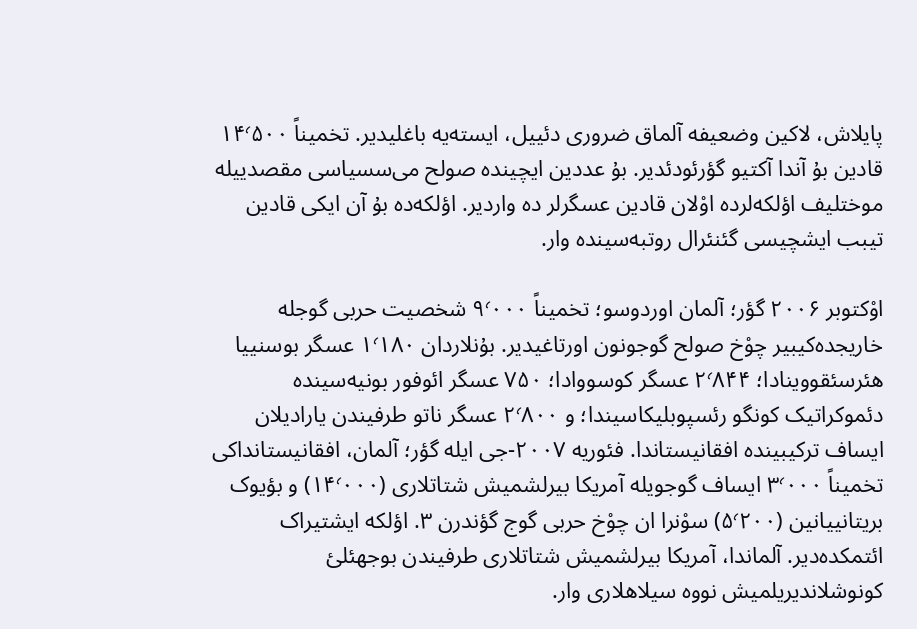پایلاش، لاکین وضعیفه آلماق ضروری دئییل، ایسته‌یه باغلیدیر. تخمیناً ۱۴٬۵۰۰ قادین بۇ آندا آکتیو گؤرئودئدیر. بۇ عددین ایچینده صولح می‌سسیاسی مقصدییله موختلیف اؤلکه‌لرده اوْلان قادین عسگرلر ده واردیر. اؤلکه‌ده بۇ آن ایکی قادین تیبب ایشچیسی گئنئرال روتبه‌سینده وار.

اوْکتوبر ۲۰۰۶ گؤر؛ آلمان اوردوسو؛ تخمیناً ۹٬۰۰۰ شخصیت حربی گوجله خاریجده‌کیبیر چوْخ صولح گوجونون اورتاغیدیر. بۇنلاردان ۱٬۱۸۰ عسگر بوسنییا هئرسئقووینادا؛ ۲٬۸۴۴ عسگر کوسووادا؛ ۷۵۰ عسگر ائوفور بونیه‌سینده دئموکراتیک کونگو رئسپوبلیکاسیندا؛ و ۲٬۸۰۰ عسگر ناتو طرفیندن یارادیلان ایساف ترکیبینده افقانیستاندا. فئوریه ۲۰۰۷-جی ایله گؤر؛ آلمان، افقانیستانداکی تخمیناً ۳٬۰۰۰ ایساف گوجویله آمریکا بیرلشمیش شتاتلاری (۱۴٬۰۰۰) و بؤیوک بریتانییانین (۵٬۲۰۰) سوْنرا ان چوْخ حربی گوج گؤندرن ۳. اؤلکه ایشتیراک ائتمکده‌دیر. آلماندا، آمریکا بیرلشمیش شتاتلاری طرفیندن بوجهئلئ کونوشلاندیریلمیش نووه سیلاهلاری وار.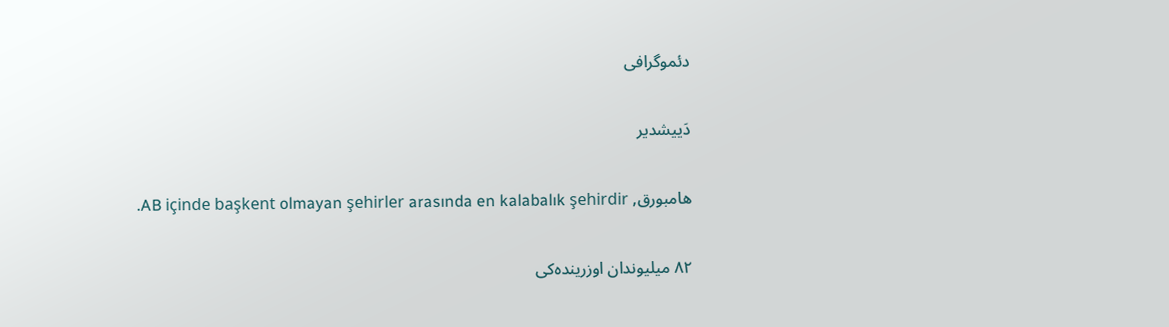دئموگرافی

دَییشدیر

هامبورق, AB içinde başkent olmayan şehirler arasında en kalabalık şehirdir.

۸۲ میلیوندان اوزرینده‌کی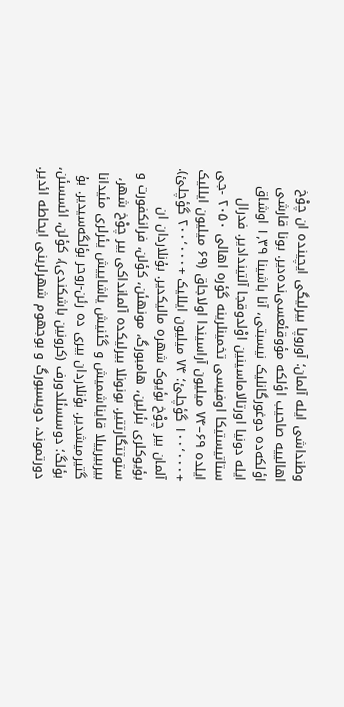وطنداشی ایله آلمان؛ آوروپا بیرلیگی ایچینده ان چوْخ اهالییه صاحیب اؤلکه مؤوقئعسی‌نده‌دیر. بونا قارشی اؤلکه‌ده دوغورگانلیک نیسبتی، آنا باشینا ۱٫۳۹ اوشاق ایله دونیا اورتالاماسینین اوْلدوقجا آلتیندادیر. فدرال ستاتیستیکا اوفیسی تخمینلرینه گؤره اهالی ۲۰۵۰ -جی ایلده ۶۹–۷۴ میلیون آراسیندا اولاجاق (۶۹ میلیون ایللیک +۱۰۰٬۰۰۰ گؤچلئ؛ ۷۴ میلیون ایللیک +۲۰۰٬۰۰۰ گؤچلئ). آلمان بیر چوْخ بؤیوک شهره مالیکدیر. بۇنلاردان ان بؤیوکلری بئرلین، هامبورگ، مونهئن، کؤلن، فرانکفورت و ستوتتگارتتیر. بونونلا بیرلیکده آلمانداکی بیر چوْخ شهر، بیربیرییلا قایناشمیش و گئنیش یاشاییش یئرلری مئیدانا گتیرمیشدیر. بۇنلاردان بیری ده رئن-روحر بؤلگه‌سیدیر. بۇ بؤلگ؛ دوسسئلدورف (کرونین باشکندی)، کؤلن، ائسسئن، دورتموند، دویسبورگ و بوجهوم شهرلرینی ایحاطه ائدیر.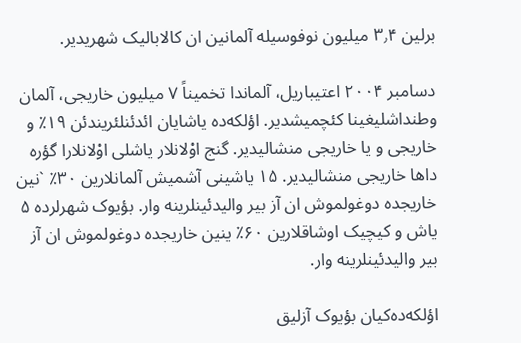برلین ۳٫۴ میلیون نوفوسیله آلمانین ان کالابالیک شهریدیر.

دسامبر ۲۰۰۴ اعتیباریل، آلماندا تخمیناً ۷ میلیون خاریجی، آلمان وطنداشلیغینا کئچمیشدیر. اؤلکه‌ده یاشایان ائدئنلئریندئن ۱۹٪ و خاریجی و یا خاریجی منشالیدیر. گنج اوْلانلار یاشلی اوْلانلارا گؤره داها خاریجی منشالیدیر. ۱۵ یاشینی آشمیش آلمانلارین ۳۰٪ `نین خاریجده دوغولموش ان آز بیر والیدئینلرینه وار. بؤیوک شهرلرده ۵ یاش و کیچیک اوشاقلارین ۶۰٪ ینین خاریجده دوغولموش ان آز بیر والیدئینلرینه وار.

اؤلکه‌ده‌کیان بؤیوک آزلیق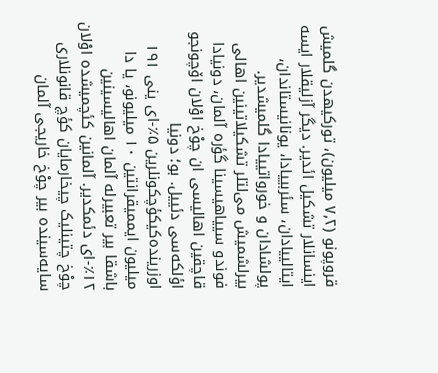قروپونو (۷٫۲ میلیون)، تورکیهدن گلمیش اینسانلار تشکیل ائدیر. دیگر آزلیقلار ایسه ایتالییادان، سئربییادا، یونانیستاندان، پولشادان و خورواتییادا گلمیشدیر. بیرلشمیش می‌لتلر تشکیلاتینین اهالی فوندو سییاهیسینا گؤره آلمان، دونیادا قاچقین اهالیسی ان چوْخ اوْلان اۆچونجو اؤلکه‌سی دئییل. بو؛ دونیا اوزرینده‌کیکؤچکونلرین ۵٪-ای ینی ۱۹۱ میلیون ایممیقرانتین ۱۰ میلیونو، یا دا باشقا بیر تعبیرله آلمان اهالیسینین ۱۲٪-ای دئمکدیر. آلمانین کئچمیشده اوْلان چوْخ چتینلیک چیخارمایان کؤچ قانونلاری سایه‌سینده بیر چوْخ خاریجی آلمان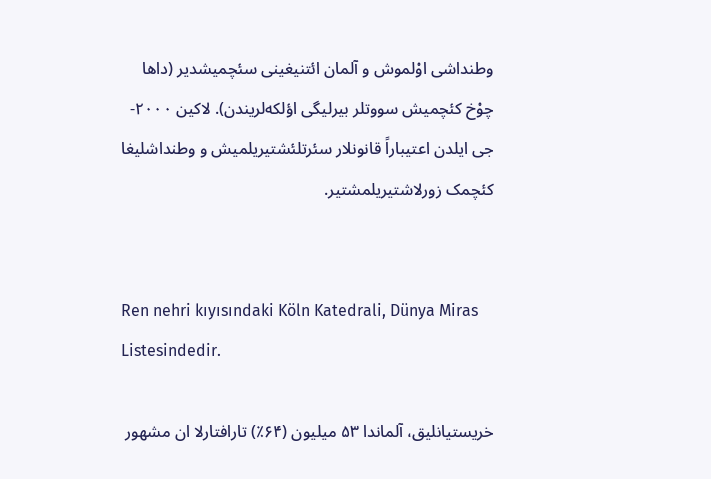وطنداشی اوْلموش و آلمان ائتنیغینی سئچمیشدیر (داها چوْخ کئچمیش سووتلر بیرلیگی اؤلکه‌لریندن). لاکین ۲۰۰۰-جی ایلدن اعتیباراً قانونلار سئرتلئشتیریلمیش و وطنداشلیغا کئچمک زورلاشتیریلمشتیر.


Ren nehri kıyısındaki Köln Katedrali, Dünya Miras Listesindedir.

خریستیانلیق، آلماندا ۵۳ میلیون (۶۴٪) تارافتارلا ان مشهور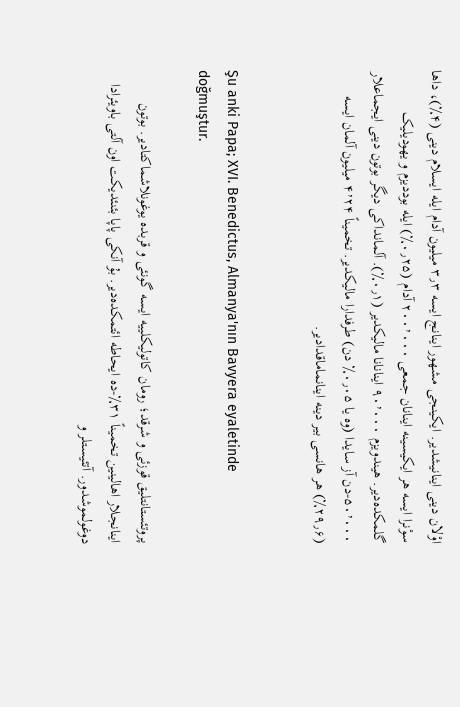اوْلان دینی اینانیشدیر. ایکینجی مشهور اینانج ایسه ۳٫۳ میلیون آدام ایله ایسلام دینی (۴٪)، داها سوْنرا ایسه هر ایکیسینه اینانان جمعی ۲۰۰٬۰۰۰ آدام (۰٫۲۵٪) ایله بوددیزم و یهودیلیک گلمکده‌دیر. هیندویزم ۹۰٬۰۰۰ اینانانا مالیکدیر (۰٫۱٪). آلمانداکی دیگر بوتون دینی ایجماعلار ۵۰٬۰۰۰-دن آز سایدا (وه یا ۰٫۰۵٪ دن) طرفدارا مالیکدیر. تخمیناً ۴٬۲۴ میلیون آلمان ایسه (۲۹٫۶٪) هر هانسی بیر دینه اینانماماقدادیر.


Şu anki Papa; XVI. Benedictus, Almanya'nın Bavyera eyaletinde doğmuştur.

پروتئستانتلیق قوزئی و شرقد؛ رومان کاتولیکلییه ایسه گونئی و قربده یوغونلاشماکتادیر. بوتون اینانجلار اهالینین تخمیناً ۳۱٪-ده ایحاطه ائتمکده‌دیر. بۇ آنکی پاپا بئنئدیکت اون آلتی باویئرادا دوغولموشدور. آتئیستلر و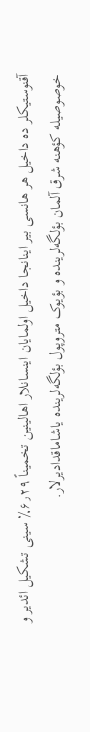آقنوستیکلر ده داخیل هر هانسی بیر اینانجا داخیل اولمایان اینسانلار اهالینین تخمیناً ۶٫۲۹٪ سینی تشکیل ائدیر و خوصوصیله کؤهنه شرق آلمان بؤلگه‌لرینده و بؤیوک متروپول بؤلگه‌لرینده یاشاماقدادیرلار.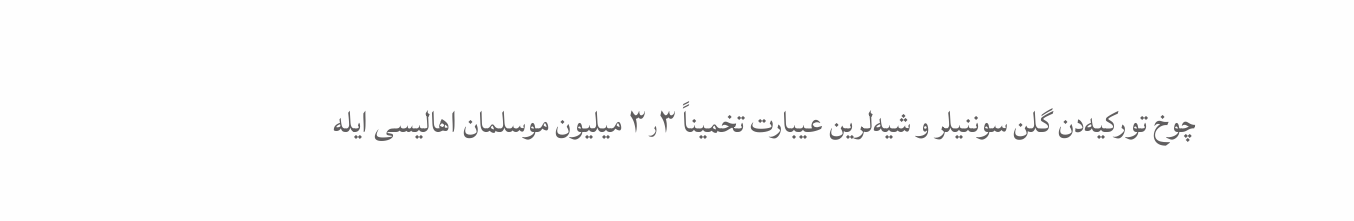چوخ تورکیه‌دن گلن سوننیلر و شیه‌لرین عیبارت تخمیناً ۳٫۳ میلیون موسلمان اهالیسی ایله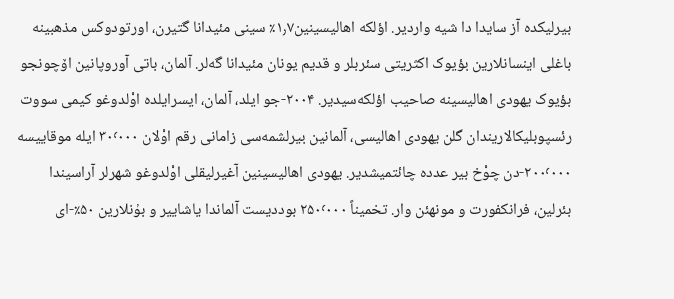بیرلیکده آز سایدا دا شیه واردیر. اؤلکه اهالیسینین۱٫۷٪ سینی مئیدانا گتیرن، اورتودوکس مذهبینه باغلی اینسانلارین بؤیوک اکثریتی سئربلر و قدیم یونان مئیدانا گه‌لر. آلمان، باتی آوروپانین اۆچونجو بؤیوک یهودی اهالیسینه صاحیب اؤلکه‌سیدیر. ۲۰۰۴-جو ایلد، آلمان، ایسرایلده اوْلدوغو کیمی سووت رئسپوبلیکالاریندان گلن یهودی اهالیسی، آلمانین بیرلشمه‌سی زامانی رقم اوْلان ۳۰٬۰۰۰ ایله موقاییسه ۲۰۰٬۰۰۰-دن چوْخ بیر عدده چائتمیشدیر. یهودی اهالیسینین آغیرلیقلی اوْلدوغو شهرلر آراسیندا بئرلین، فرانکفورت و مونهئن وار. تخمیناً ۲۵۰٬۰۰۰ بوددیست آلماندا یاشاییر و بۇنلارین ۵۰٪-ای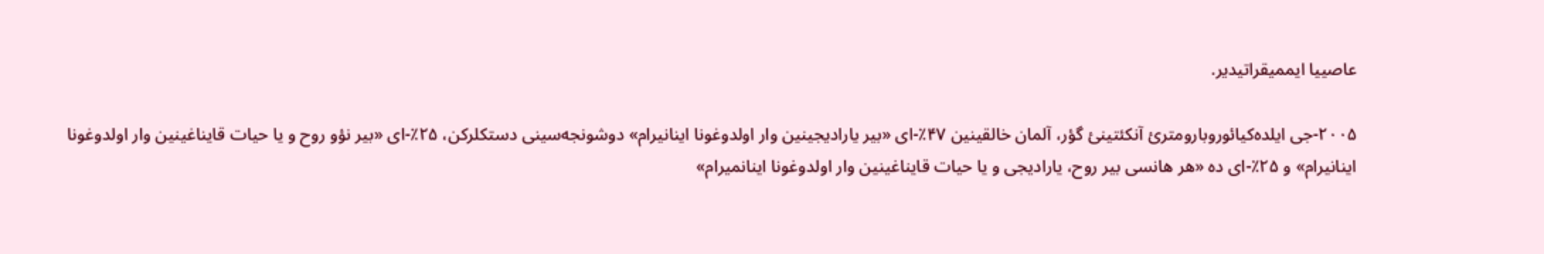عاصییا ایممیقراتیدیر.

۲۰۰۵-جی ایلده‌کیائوروبارومترئ آنکئتینئ گؤر، آلمان خالقینین ۴۷٪-ای «بیر یارادیجینین وار اولدوغونا اینانیرام» دوشونجه‌سینی دستکلرکن، ۲۵٪-ای «بیر نؤو روح و یا حیات قایناغینین وار اولدوغونا اینانیرام» و ۲۵٪-ای ده «هر هانسی بیر روح، یارادیجی و یا حیات قایناغینین وار اولدوغونا اینانمیرام»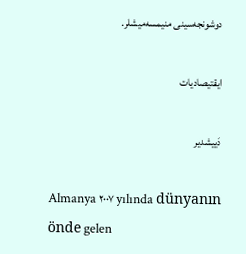دوشونجه‌سینی منیمسه‌میشلر.

ایقتیصادیات

دَییشدیر

Almanya ۲۰۰۷ yılında dünyanın önde gelen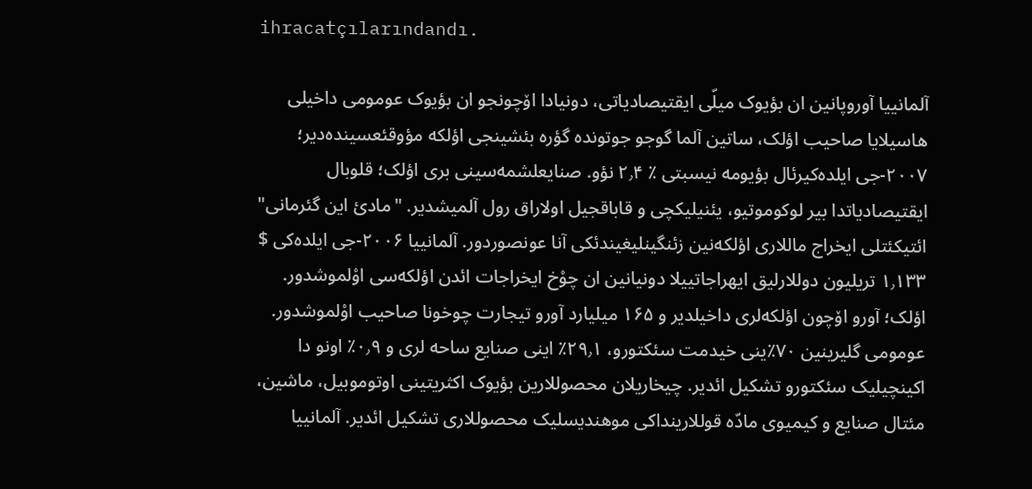ihracatçılarındandı.

آلمانییا آوروپانین ان بؤیوک میلّی ایقتیصادیاتی، دونیادا اۆچونجو ان بؤیوک عومومی داخیلی هاسیلایا صاحیب اؤلک، ساتین آلما گوجو جوتونده گؤره بئشینجی اؤلکه مؤوقئعسینده‌دیر؛ ۲۰۰۷-جی ایلده‌کیرئال بؤیومه نیسبتی ٪ ۲٫۴ نؤو. صنایعلشمه‌سینی بری اؤلک؛ قلوبال ایقتیصادیاتدا بیر لوکوموتیو، یئنیلیکچی و قاباقجیل اولاراق رول آلمیشدیر. "مادئ این گئرمانی" ائتیکئتلی ایخراج ماللاری اؤلکه‌نین زئنگینلیغیندئکی آنا عونصوردور. آلمانییا ۲۰۰۶-جی ایلده‌کی $ ۱٫۱۳۳ تریلیون دوللارلیق ایهراجاتییلا دونیانین ان چوْخ ایخراجات ائدن اؤلکه‌سی اوْلموشدور. اؤلک؛ آورو اۆچون اؤلکه‌لری داخیلدیر و ۱۶۵ میلیارد آورو تیجارت چوخونا صاحیب اوْلموشدور. عومومی گلیرینین ۷۰٪ینی خیدمت سئکتورو، ۲۹٫۱٪ اینی صنایع ساحه لری و ۰٫۹٪ اونو دا اکینچیلیک سئکتورو تشکیل ائدیر. چیخاریلان محصوللارین بؤیوک اکثریتینی اوتوموبیل، ماشین، مئتال صنایع و کیمیوی مادّه قوللارینداکی موهندیسلیک محصوللاری تشکیل ائدیر. آلمانییا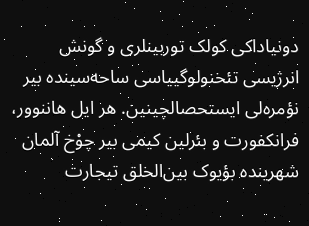دونیاداکی کولک توربینلری و گونش انرژیسی تئخنولوگییاسی ساحه‌سینده بیر نؤمره‌لی ایستحصالچینین. هر ایل هاننوور، فرانکفورت و بئرلین کیمی بیر چوْخ آلمان شهرینده بؤیوک بین‌الخلق تیجارت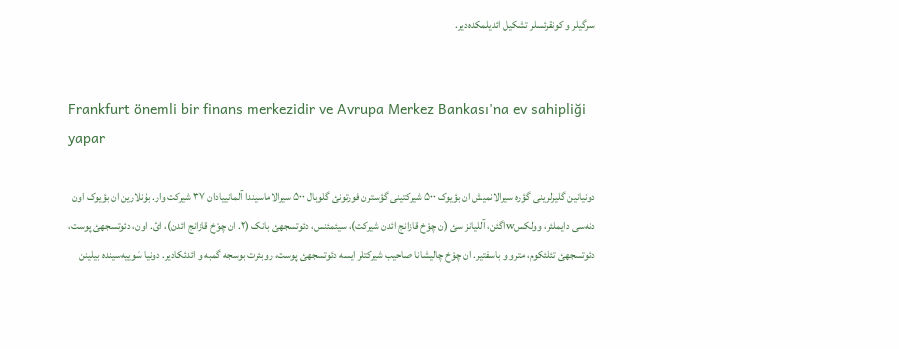سرگیلر و کونقرئسلر تشکیل ائدیلمکده‌دیر.


Frankfurt önemli bir finans merkezidir ve Avrupa Merkez Bankası'na ev sahipliği yapar

دونیانین گلیرلرینی گؤره سیرالانمیش ان بؤیوک ۵۰۰ شیرکتینی گؤسترن فورتونئ گلوبال ۵۰۰ سیرالاماسیندا آلمانییادان ۳۷ شیرکت وار. بۇنلارین ان بؤیوک اون دنه‌سی دایملئر، وولکسwاگئن، آللیانز سئ (ن چوْخ قازانج ائدن شیرکت)، سیئمئنس، دئوتسجهئ بانک (۲. ان چوْخ قازانج ائدن)، ائ. اون، دئوتسجهئ پوست، دئوتسجهئ تئلئکوم، مترو و باسفتیر. ان چوْخ چالیشانا صاحیب شیرکتلر ایسه دئوتسجهئ پوست، روبئرت بوسجه گمبه و ائدئکادیر. دونیا سَوییه‌سینده بیلینن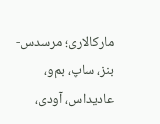مارکالاری؛ مرسدس-بنز، ساپ، بم‌و، عادیداس، آودی،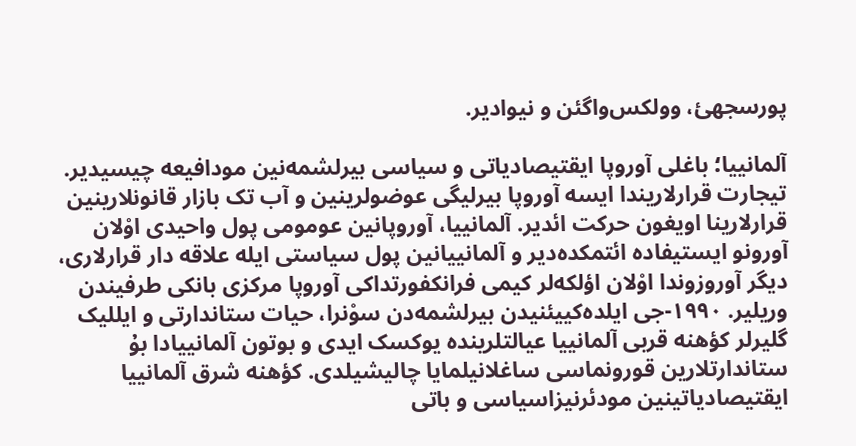پورسجهئ، وولکس‌واگئن و نیوادیر.

آلمانییا؛ باغلی آوروپا ایقتیصادیاتی و سیاسی بیرلشمه‌نین مودافیعه چیسیدیر. تیجارت قرارلاریندا ایسه آوروپا بیرلیگی عوضولرینین و آب تک بازار قانونلارینین قرارلارینا اویغون حرکت ائدیر. آلمانییا، آوروپانین عومومی پول واحیدی اوْلان آورونو ایستیفاده ائتمکده‌دیر و آلمانییانین پول سیاستی ایله علاقه دار قرارلاری، دیگر آوروزوندا اوْلان اؤلکه‌لر کیمی فرانکفورتداکی آوروپا مرکزی بانکی طرفیندن وریلیر. ۱۹۹۰-جی ایلده‌کییئنیدن بیرلشمه‌دن سوْنرا، حیات ستاندارتی و ایللیک گلیرلر کؤهنه قربی آلمانییا عیالتلرینده یوکسک ایدی و بوتون آلمانییادا بۇ ستاندارتلارین قورونماسی ساغلانیلمایا چالیشیلدی. کؤهنه شرق آلمانییا ایقتیصادیاتینین مودئرنیزاسیاسی و باتی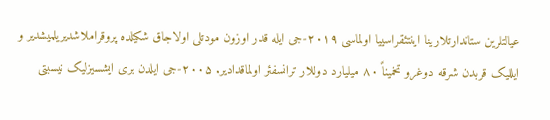عیالتلرین ستاندارتلارینا اینتئقراسییا اولماسی ۲۰۱۹-جی ایله قدر اوزون مودتلی اولاجاق شکیلده پروقراملاشدیریلمیشدیر و ایللیک قربدن شرقه دوغرو تخمیناً ۸۰ میلیارد دوللار ترانسفئر اولماقدادیر. ۲۰۰۵-جی ایلدن بری ایشسیزلیک نیسبتی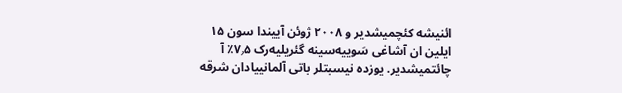ائنیشه کئچمیشدیر و ۲۰۰۸ ژوئن آییندا سون ۱۵ ایلین ان آشاغی سَوییه‌سینه گئریلیه‌رک ۷٫۵٪ آ چائتمیشدیر. یوزده نیسبتلر باتی آلمانییادان شرقه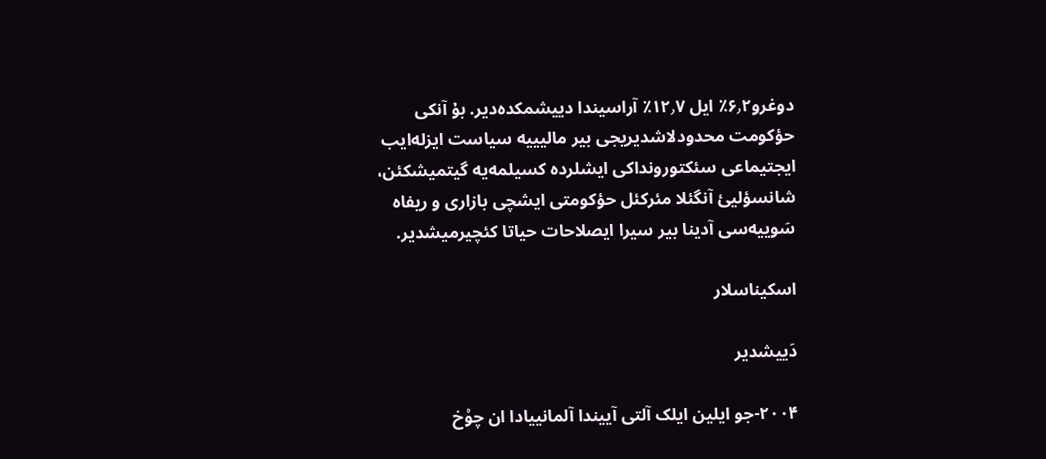دوغرو۶٫۲٪ ایل ۱۲٫۷٪ آراسیندا دییشمکده‌دیر. بۇ آنکی حؤکومت محدودلاشدیریجی بیر مالیییه سیاست ایزله‌ایب ایجتیماعی سئکتورونداکی ایشلرده کسیلمه‌یه گیتمیشکئن، شانسؤلیئ آنگئلا مئرکئل حؤکومتی ایشچی بازاری و ریفاه سَوییه‌سی آدینا بیر سیرا ایصلاحات حیاتا کئچیرمیشدیر.

اسکیناسلار

دَییشدیر

۲۰۰۴-جو ایلین ایلک آلتی آییندا آلمانییادا ان چوْخ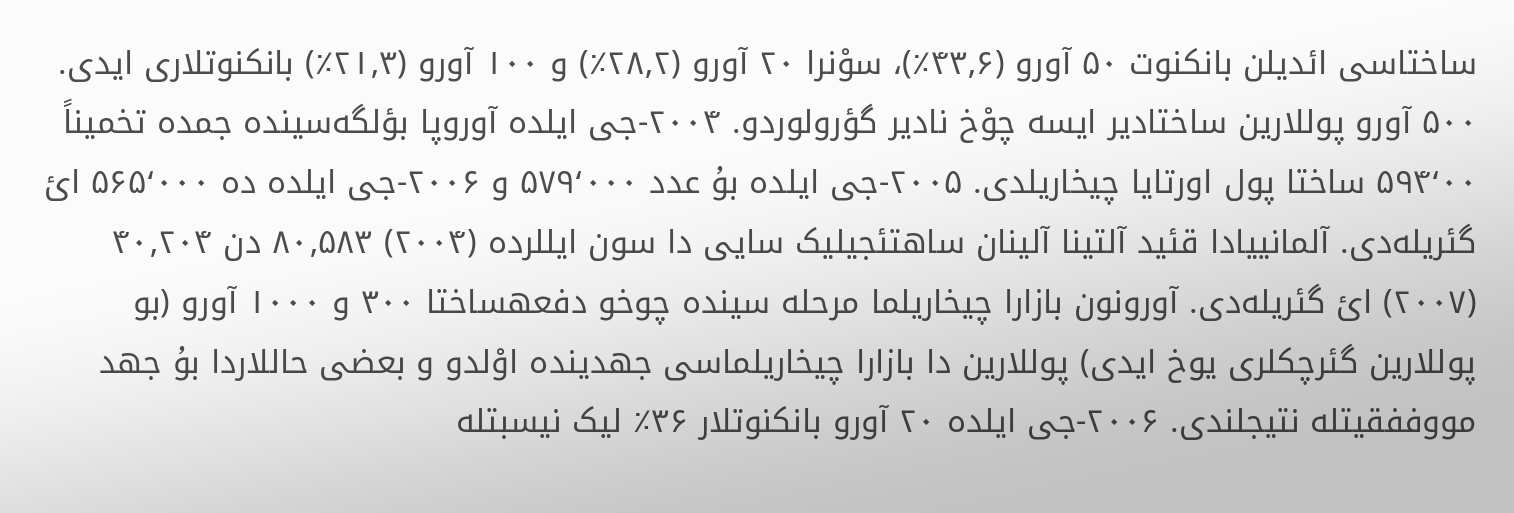ساختاسی ائدیلن بانکنوت ۵۰ آورو (۴۳٫۶٪)، سوْنرا ۲۰ آورو (۲۸٫۲٪) و ۱۰۰ آورو (۲۱٫۳٪) بانکنوتلاری ایدی. ۵۰۰ آورو پوللارین ساختادیر ایسه چوْخ نادیر گؤرولوردو. ۲۰۰۴-جی ایلده آوروپا بؤلگه‌سینده جمده تخمیناً ۵۹۴٬۰۰ ساختا پول اورتایا چیخاریلدی. ۲۰۰۵-جی ایلده بۇ عدد ۵۷۹٬۰۰۰ و ۲۰۰۶-جی ایلده ده ۵۶۵٬۰۰۰ ائ گئریله‌دی. آلمانییادا قئید آلتینا آلینان ساهتئجیلیک سایی دا سون ایللرده (۲۰۰۴) ۸۰٫۵۸۳ دن ۴۰٫۲۰۴ (۲۰۰۷) ائ گئریله‌دی. آورونون بازارا چیخاریلما مرحله سینده چوخو دفعهساختا ۳۰۰ و ۱۰۰۰ آورو (بو پوللارین گئرچکلری یوخ ایدی) پوللارین دا بازارا چیخاریلماسی جهدینده اوْلدو و بعضی حاللاردا بۇ جهد مووففقیتله نتیجلندی. ۲۰۰۶-جی ایلده ۲۰ آورو بانکنوتلار ۳۶٪ لیک نیسبتله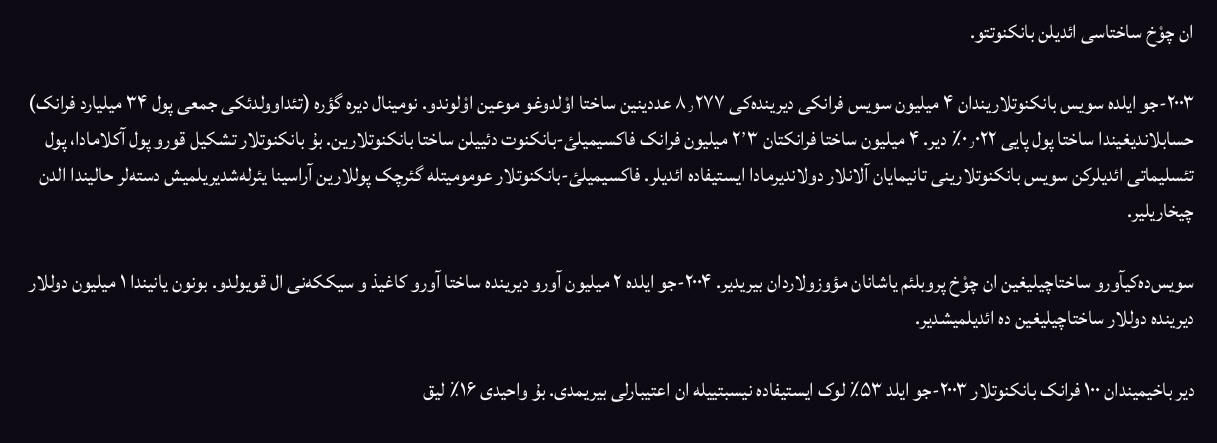ان چوْخ ساختاسی ائدیلن بانکنوتتو.

۲۰۰۳-جو ایلده سویس بانکنوتلاریندان ۴ میلیون سویس فرانکی دیرینده‌کی ۸٫۲۷۷ عددینین ساختا اوْلدوغو موعین اوْلوندو. نومینال دیره گؤره (تئداوولدئکی جمعی پول ۳۴ میلیارد فرانک) حسابلاندیغیندا ساختا پول پایی ۰٫۰۲۲٪ دیر. ۴ میلیون ساختا فرانکتان ۲٬۳ میلیون فرانک فاکسیمیلئ-بانکنوت دئییلن ساختا بانکنوتلارین. بۇ بانکنوتلار تشکیل قورو پول آکلامادا، پول تئسلیماتی ائدیلرکن سویس بانکنوتلارینی تانیمایان آلانلار دولاندیرمادا ایستیفاده ائدیلر. فاکسیمیلئ-بانکنوتلار عومومیتله گئرچک پوللارین آراسینا یئرله‌شدیریلمیش دسته‌لر حالیندا الدن چیخاریلیر.

سویس‌ده‌کیآورو ساختاچیلیغین ان چوْخ پروبلئم یاشانان مؤوزولاردان بیریدیر. ۲۰۰۴-جو ایلده ۲ میلیون آورو دیرینده ساختا آورو کاغیذ و سیککه‌نی ال قویولدو. بونون یانیندا ۱ میلیون دوللار دیرینده دوللار ساختاچیلیغین ده ائدیلمیشدیر.

دیر باخیمیندان ۱۰۰ فرانک بانکنوتلار ۲۰۰۳-جو ایلد ۵۳٪ لوک ایستیفاده نیسبتییله ان اعتیبارلی بیریمدی. بۇ واحیدی ۱۶٪ لیق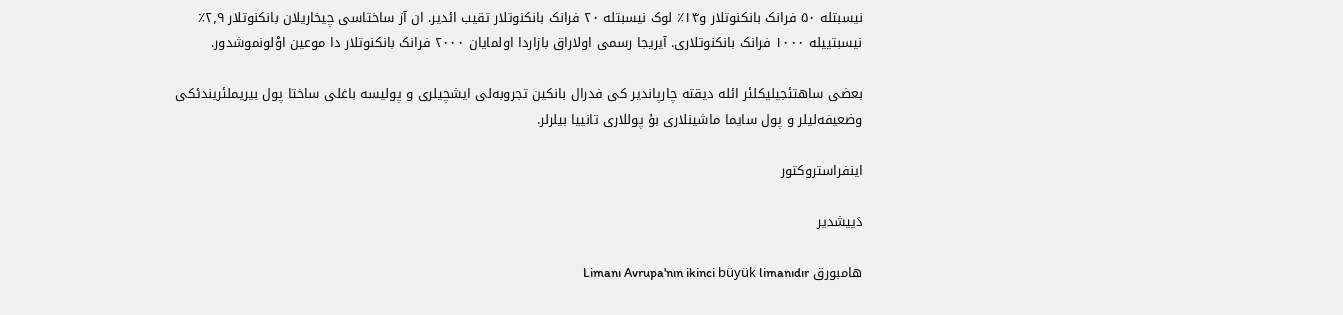نیسبتله ۵۰ فرانک بانکنوتلار و۱۴٪ لوک نیسبتله ۲۰ فرانک بانکنوتلار تقیب ائدیر. ان آز ساختاسی چیخاریلان بانکنوتلار ۲٫۹٪ نیسبتییله ۱۰۰۰ فرانک بانکنوتلاری. آیریجا رسمی اولاراق بازاردا اولمایان ۲۰۰۰ فرانک بانکنوتلار دا موعین اوْلونموشدور.

بعضی ساهتئجیلیکلئر ائله دیقته چارپاندیر کی فدرال بانکین تجروبه‌لی ایشچیلری و پولیسه باغلی ساختا پول بیریملئریندئکی وضعیفه‌لیلر و پول سایما ماشینلاری بۇ پوللاری تانییا بیلرلر.

اینفراستروکتور

دَییشدیر

هامبورق Limanı Avrupa'nın ikinci büyük limanıdır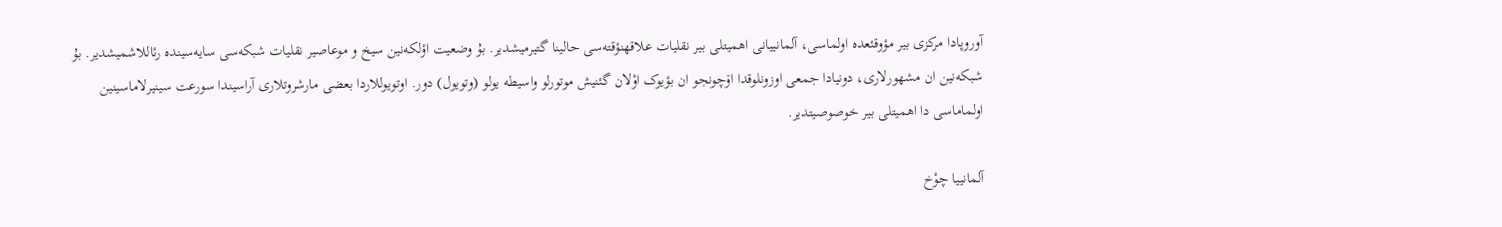آوروپادا مرکزی بیر مؤوقئعده اولماسی، آلمانییانی اهمیتلی بیر نقلیات علاقهنؤقته‌سی حالینا گتیرمیشدیر. بۇ وضعیت اؤلکه‌نین سیخ و موعاصیر نقلیات شبکه‌سی سایه‌سینده رئاللاشمیشدیر. بۇ شبکه‌نین ان مشهورلاری، دونیادا جمعی اوزونلوقدا اۆچونجو ان بؤیوک اوْلان گئنیش موتورلو واسیطه یولو (وتویول) دور. اوتویوللاردا بعضی مارشروتلاری آراسیندا سورعت سینیرلاماسینین اولماماسی دا اهمیتلی بیر خوصوصیتدیر.

آلمانییا چوْخ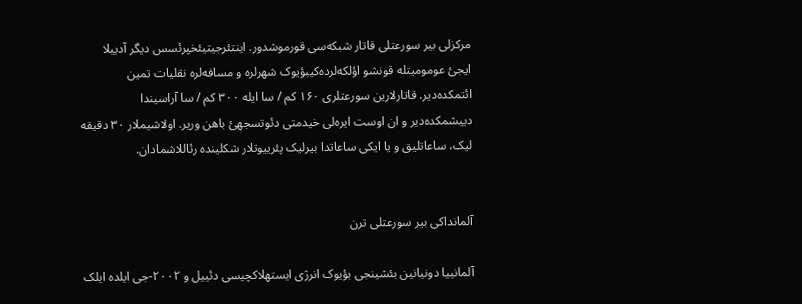مرکزلی بیر سورعتلی قاتار شبکه‌سی قورموشدور. اینتئرجیتیئخپرئسس دیگر آدییلا ایجئ عومومیتله قونشو اؤلکه‌لرده‌کیبؤیوک شهرلره و مسافه‌لره نقلیات تمین ائتمکده‌دیر. قاتارلارین سورعتلری ۱۶۰ کم / سا ایله ۳۰۰ کم / سا آراسیندا دییشمکده‌دیر و ان اوست ایره‌لی خیدمتی دئوتسجهئ باهن وریر. اولاشیملار ۳۰ دقیقه لیک، ساعاتلیق و یا ایکی ساعاتدا بیرلیک پئرییوتلار شکلینده رئاللاشمادان.


آلمانداکی بیر سورعتلی ترن

آلمانییا دونیانین بئشینجی بؤیوک انرژی ایستهلاکچیسی دئییل و ۲۰۰۲-جی ایلده ایلک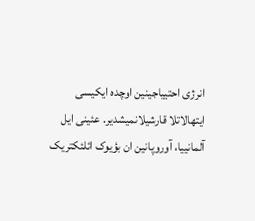انرژی احتییاجینین اوچده ایکیسی ایتهالاتلا قارشیلانمیشدیر. عئینی ایل آلمانییا، آوروپانین ان بؤیوک ائلئکتریک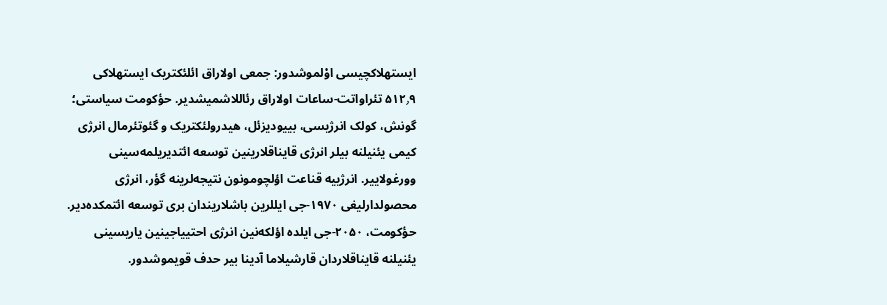ایستهلاکچیسی اوْلموشدور: جمعی اولاراق ائلئکتریک ایستهلاکی ۵۱۲٫۹ تئراواتت-ساعات اولاراق رئاللاشمیشدیر. حؤکومت سیاستی؛ گونش، کولک انرژیسی، بییودیزئل، هیدرولئکتریک و گئوتئرمال انرژی کیمی یئنیلنه بیلر انرژی قایناقلارینین توسعه ائتدیریلمه‌سینی وورغولاییر. انرژییه قناعت اؤلچومونون نتیجه‌لرینه گؤر، انرژی محصولدارلیغی ۱۹۷۰-جی ایللرین باشلاریندان بری توسعه ائتمکده‌دیر. حؤکومت، ۲۰۵۰-جی ایلده اؤلکه‌نین انرژی احتییاجینین یاریسینی یئنیلنه قایناقلاردان قارشیلاما آدینا بیر حدف قویموشدور.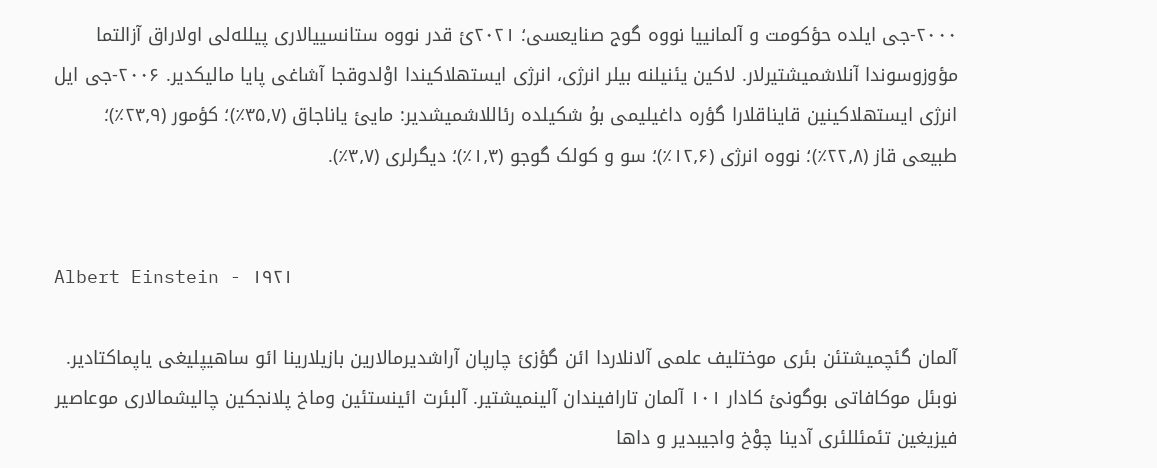۲۰۰۰-جی ایلده حؤکومت و آلمانییا نووه گوج صنایعسی؛ ۲۰۲۱ئ قدر نووه ستانسییالاری پیلله‌لی اولاراق آزالتما مؤوزوسوندا آنلاشمیشتیرلار. لاکین یئنیلنه بیلر انرژی، انرژی ایستهلاکیندا اوْلدوقجا آشاغی پایا مالیکدیر. ۲۰۰۶-جی ایل انرژی ایستهلاکینین قایناقلارا گؤره داغیلیمی بۇ شکیلده رئاللاشمیشدیر: مایئ یاناجاق (۳۵٫۷٪)؛ کؤمور (۲۳٫۹٪)؛ طبیعی قاز (۲۲٫۸٪)؛ نووه انرژی (۱۲٫۶٪)؛ سو و کولک گوجو (۱٫۳٪)؛ دیگرلری (۳٫۷٪).


Albert Einstein - ۱۹۲۱

آلمان گئچمیشتئن بئری موختلیف علمی آلانلاردا ائن گؤزئ چارپان آراشدیرمالارین بازیلارینا ائو ساهیپلیغی یاپماکتادیر. نوبئل موکافاتی بوگونئ کادار ۱۰۱ آلمان تارافیندان آلینمیشتیر. آلبئرت ائینستئین وماخ پلانجکین چالیشمالاری موعاصیر فیزیغین تئمئللئری آدینا چوْخ واجیبدیر و داها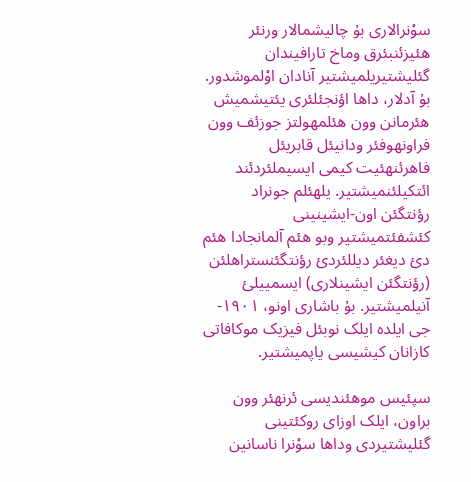سوْنرالاری بۇ چالیشمالار ورنئر هئیزئنبئرق وماخ تارافیندان گئلیشتیریلمیشتیر آنادان اوْلموشدور. بۇ آدلار، داها اؤنجئلئری یئتیشمیش هئرمانن وون هئلمهولتز جوزئف وون فراونهوفئر ودانیئل قابریئل فاهرئنهئیت کیمی ایسیملئردئند ائتکیلئنمیشتیر. یلهئلم جونراد رؤنتگئن اون-ایشینینی کئشفئتمیشتیر وبو هئم آلمانجادا هئم دئ دیغئر دیللئردئ رؤنتگئنستراهلئن (رؤنتگئن ایشینلاری) ایسمییلئ آنیلمیشتیر. بۇ باشاری اونو، ۱۹۰۱-جی ایلده ایلک نوبئل فیزیک موکافاتی کازانان کیشیسی یاپمیشتیر.

سپئیس موهئندیسی ئرنهئر وون براون، ایلک اوزای روکئتینی گئلیشتیردی وداها سوْنرا ناسانین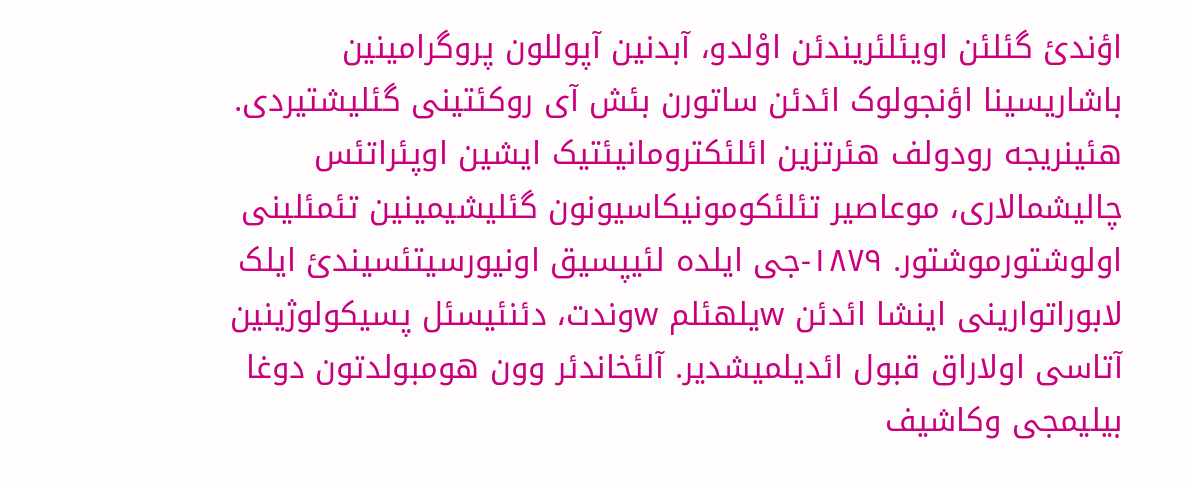اؤندئ گئلئن اویئلئریندئن اوْلدو، آبدنین آپوللون پروگرامینین باشاریسینا اؤنجولوک ائدئن ساتورن بئش آی روکئتینی گئلیشتیردی. هئینریجه رودولف هئرتزین ائلئکترومانیئتیک ایشین اوپئراتئس چالیشمالاری، موعاصیر تئلئکومونیکاسیونون گئلیشیمینین تئمئلینی اولوشتورموشتور. ۱۸۷۹-جی ایلده لئیپسیق اونیورسیتئسیندئ ایلک لابوراتوارینی اینشا ائدئن wیلهئلم wوندت، دئنئیسئل پسیکولوژینین آتاسی اولاراق قبول ائدیلمیشدیر. آلئخاندئر وون هومبولدتون دوغا بیلیمجی وکاشیف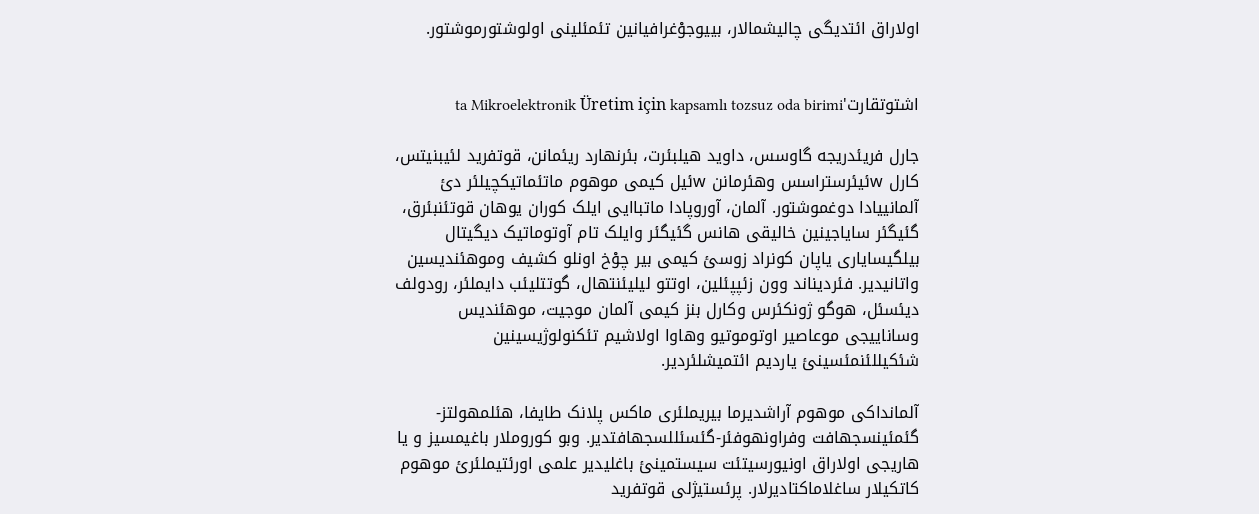اولاراق ائتدیگی چالیشمالار، بییوجوْغرافیانین تئمئلینی اولوشتورموشتور.


اشتوتقارت'ta Mikroelektronik Üretim için kapsamlı tozsuz oda birimi

جارل فریئدریجه گاوسس، داوید هیلبئرت، بئرنهارد ریئمانن، قوتفرید لئیبنیتس، کارل wئیئرستراسس وهئرمانن wئیل کیمی موهوم ماتئماتیکچیلئر دئ آلمانییادا دوغموشتور. آلمان، آوروپادا ماتباایی ایلک کوران یوهان قوتئنبئرق، گئیگئر سایاجینین خالیقی هانس گئیگئر وایلک تام آوتوماتیک دیگیتال بیلگیسایاری یاپان کونراد زوسئ کیمی بیر چوْخ اونلو کشیف وموهئندیسین واتانیدیر. فئردیناند وون زئپپئلین، اوتتو لیلیئنتهال، گوتتلیئب دایملئر، رودولف دیئسئل، هوگو ژونکئرس وکارل بنز کیمی آلمان موجیت، موهئندیس وساناییجی موعاصیر اوتوموتیو وهاوا اولاشیم تئکنولوژیسینین شئکیللئنمئسینئ یاردیم ائتمیشلئردیر.

آلمانداکی موهوم آراشدیرما بیریملئری ماکس پلانک طایفا، هئلمهولتز-گئمئینسجهافت وفراونهوفئر-گئسئللسجهافتدیر. وبو کوروملار باغیمسیز و یا هاریجی اولاراق اونیورسیتئت سیستمینئ باغلیدیر علمی اورئتیملئرئ موهوم کاتکیلار ساغلاماکتادیرلار. پرئستیژلی قوتفرید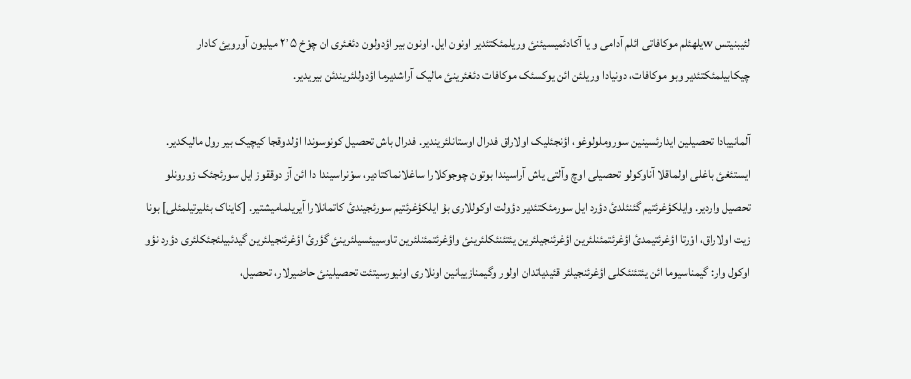لئیبنیتس wیلهئلم موکافاتی ائلم آدامی و یا آکادئمیسیئنئ وریلمئکتئدیر اونون ایل. اونون بیر اؤدولون دئغئری ان چوْخ ۲٬۵ میلیون آورویئ کادار چیکابیلمئکتئدیر وبو موکافات، دونیادا وریلئن ائن یوکسئک موکافات دئغئرینئ مالیک آراشدیرما اؤدوللئریندئن بیریدیر.

آلمانییادا تحصیلین ایدارئسینین سوروملولوغو، اؤنجئلیک اولاراق فدرال اوستانلئریندیر. فدرال باش تحصیل کونوسوندا اوْلدوقجا کیچیک بیر رول مالیکدیر. ایستئغئ باغلی اولماقلا آناوکولو تحصیلی اوچ وآلتی یاش آراسیندا بوتون چوجوکلارا ساغلانماکتادیر، سوْنراسیندا دا ائن آز دوققوز ایل سورئجئک زورونلو تحصیل واردیر. وایلکؤغرئتیم گئنئلدئ دؤرد ایل سورمئکتئدیر دؤولت اوکوللاری بۇ ایلکؤغرئتیم سورئجیندئ کاتمانلارا آیریلمامیشتیر. [کایناک بئلیرتیلمئلی] بونا زیت اولاراق، اوْرتا اؤغرئتیمدئ اؤغرئتمئنلئرین اؤغرئنجیلئرین یئتئنئکلئرینئ واؤغرئتمئنلئرین تاوسییئسیلئرینئ گؤرئ اؤغرئنجیلئرین گیدئبیلئجئکلئری دؤرد نؤو اوکول وار: گیمناسیوما ائن یئتئنئکلی اؤغرئنجیلئر قئیدیاتدان اولور وگیمنازییانین اونلاری اونیورسیتئت تحصیلینئ حاضیرلار، تحصیل،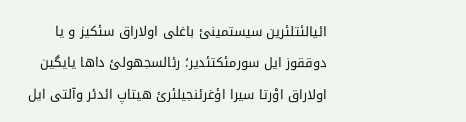ائیالئتلئرین سیستمینئ باغلی اولاراق سئکیز و یا دوققوز ایل سورمئکتئدیر؛ رئالسجهولئ داها یایگین اولاراق اوْرتا سیرا اؤغرئنجیلئرئ هیتاپ ائدئر وآلتی ایل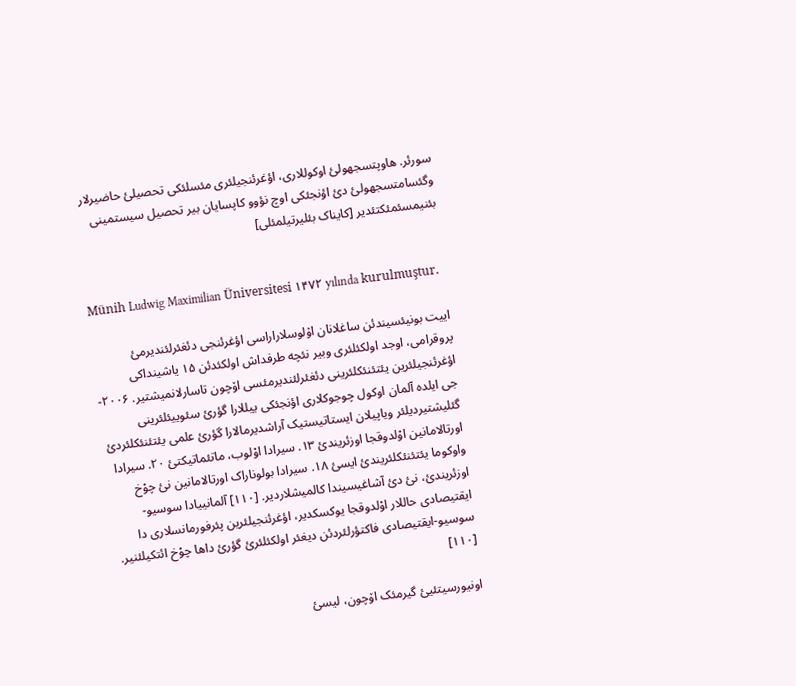سورئر. هاوپتسجهولئ اوکوللاری، اؤغرئنجیلئری مئسلئکی تحصیلئ حاضیرلار وگئسامتسجهولئ دئ اؤنجئکی اوچ نؤوو کاپسایان بیر تحصیل سیستمینی بئنیمسئمئکتئدیر [کایناک بئلیرتیلمئلی]


Münih Ludwig Maximilian Üniversitesi ۱۴۷۲ yılında kurulmuştur.

اییت بونیئسیندئن ساغلانان اۇلوسلاراراسی اؤغرئنجی دئغئرلئندیرمئ پروقرامی، اوجد اولکئلئری وبیر نئچه طرفداش اولکئدئن ۱۵ یاشینداکی اؤغرئنجیلئرین یئتئنئکلئرینی دئغئرلئندیرمئسی اۆچون تاسارلانمیشتیر. ۲۰۰۶-جی ایلده آلمان اوکول چوجوکلاری اؤنجئکی ییللارا گؤرئ سئوییئلئرینی گئلیشتیردیلئر ویاپیلان ایستاتیستیک آراشدیرمالارا گؤرئ علمی یئتئنئکلئردئ اورتالامانین اوْلدوقجا اوزئریندئ ۱۳. سیرادا اوْلوب، ماتئماتیکتئ ۲۰. سیرادا واوکوما یئتئنئکلئریندئ ایسئ ۱۸. سیرادا بولوناراک اورتالامانین نئ چوْخ اوزئریندئ، نئ دئ آشاغیسیندا کالمیشلاردیر. [۱۱۰] آلمانییادا سوسیو-ایقتیصادی حاللار اوْلدوقجا یوکسکدیر، اؤغرئنجیلئرین پئرفورمانسلاری دا سوسیو-ایقتیصادی فاکتؤرلئردئن دیغئر اولکئلئرئ گؤرئ داها چوْخ ائتکیلئنیر. [۱۱۰]

اونیورسیتئیئ گیرمئک اۆچون، لیسئ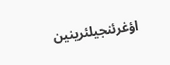اؤغرئنجیلئرینین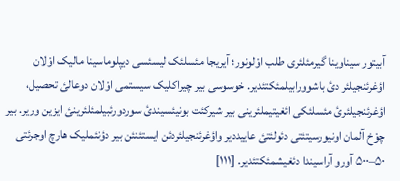آبیتور سیناوینا گیرمئلئری طلب اوْلونور؛ آیریجا مئسلئک لیسئسی دیپلوماسینا مالیک اوْلان اؤغرئنجیلئر دئ باشوورابیلمئکتئدیر. خوسوسی بیر چیراکلیک سیستمی اوْلان دوعالئ تحصیل، اؤغرئنجیلئرئ مئسلئکی ائغیتیملئرینی بیر شیرکئت بونیئسیندئ سوردورئبیلمئلئرینئ ایزین وریر. بیر چوْخ آلمان اونیورسیتئتی دئولئتئ عاییددیر واؤغرئنجیلئردئن ایستئنئن بیر دؤنئملیک هارچ اوجرئتی ۵۰–۵۰۰ آورو آراسیندا دئغیشمئکتئدیر. [۱۱۱]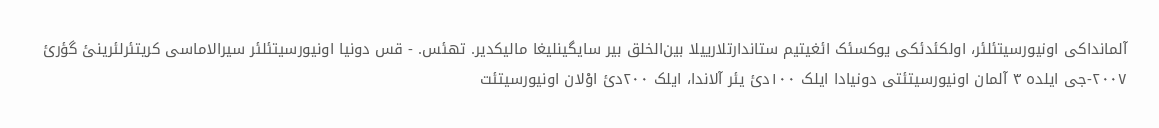آلمانداکی اونیورسیتئلئر، اولکئدئکی یوکسئک ائغیتیم ستاندارتلارییلا بین‌الخلق بیر سایگینلیغا مالیکدیر. تهئس. - قس دونیا اونیورسیتئلئر سیرالاماسی کریتئرلئرینئ گؤرئ ۲۰۰۷-جی ایلده ۳ آلمان اونیورسیتئتی دونیادا ایلک ۱۰۰دئ یئر آلاندا، ایلک ۲۰۰دئ اوْلان اونیورسیتئت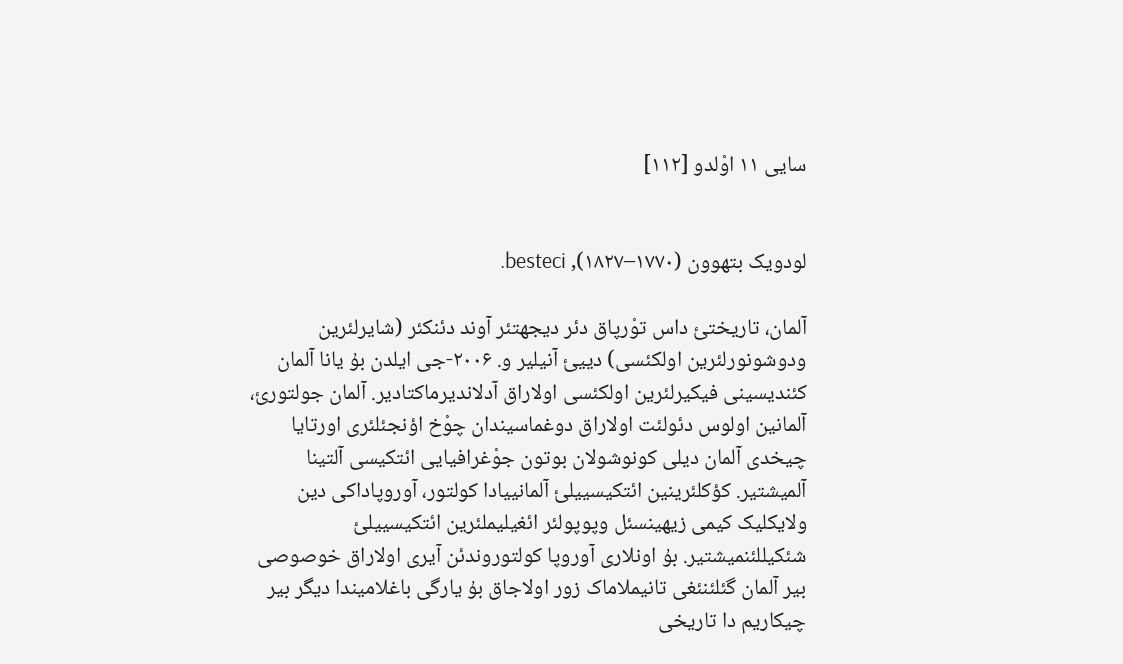سایی ۱۱ اوْلدو [۱۱۲]


لودويک بتهوون (۱۷۷۰–۱۸۲۷), besteci.

آلمان، تاریختئ داس توْرپاق دئر دیجهتئر آوند دئنکئر (شایرلئرین ودوشونورلئرین اولکئسی) دییئ آنیلیر و. ۲۰۰۶-جی ایلدن بۇ یانا آلمان کئندیسینی فیکیرلئرین اولکئسی اولاراق آدلاندیرماکتادیر. آلمان جولتورئ، آلمانین اولوس دئولئت اولاراق دوغماسیندان چوْخ اؤنجئلئری اورتایا چیخدی آلمان دیلی کونوشولان بوتون جوْغرافیایی ائتکیسی آلتینا آلمیشتیر. کؤکلئرینین ائتکیسییلئ آلمانییادا کولتور، آوروپاداکی دین ولایکلیک کیمی زیهینسئل وپوپولئر ائغیلیملئرین ائتکیسییلئ شئکیللئنمیشتیر. بۇ اونلاری آوروپا کولتوروندئن آیری اولاراق خوصوصی بیر آلمان گئلئنئغی تانیملاماک زور اولاجاق بۇ یارگی باغلامیندا دیگر بیر چیکاریم دا تاریخی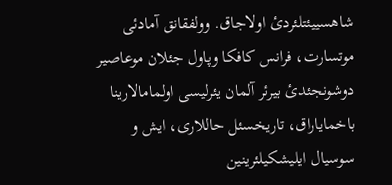شاهسییئتلئردئ اولاجاق. وولفقانق آمادئی موتسارت، فرانس کافکا وپاول جئلان موعاصیر دوشونجئدئ بیرئر آلمان یئرلیسی اولمامالارینا باخمایاراق، تاریخسئل حاللاری، ایش و سوسیال ایلیشکیلئرینین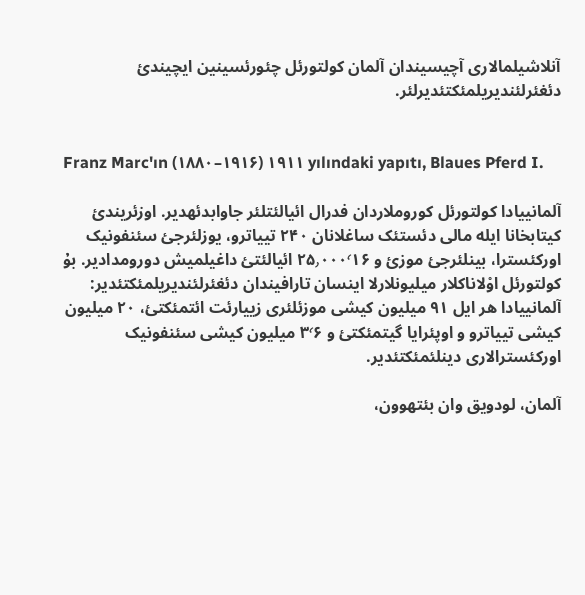آنلاشیلمالاری آچیسیندان آلمان کولتورئل چئورئسینین ایچیندئ دئغئرلئندیریلمئکتئدیرلئر.


Franz Marc'ın (۱۸۸۰–۱۹۱۶) ۱۹۱۱ yılındaki yapıtı, Blaues Pferd I.

آلمانییادا کولتورئل کوروملاردان فدرال ائیالئتلئر جاوابدئهدیر. اوزئریندئ کیتابخانا ایله مالی دئستئک ساغلانان ۲۴۰ تییاترو، یوزلئرجئ سئنفونیک اورکئسترا، بینلئرجئ موزئ و ۲۵٫۰۰۰٬۱۶ ائیالئتئ داغیلمیش دورومدادیر. بۇ کولتورئل اوْلاناکلار میلیونلارلا اینسان تارافیندان دئغئرلئندیریلمئکتئدیر: آلمانییادا هر ایل ۹۱ میلیون کیشی موزئلئری زییارئت ائتمئکتئ، ۲۰ میلیون کیشی تییاترو و اوپئرایا گیتمئکتئ و ۳٬۶ میلیون کیشی سئنفونیک اورکئسترالاری دینلئمئکتئدیر.

آلمان، لودویق وان بئتهوون،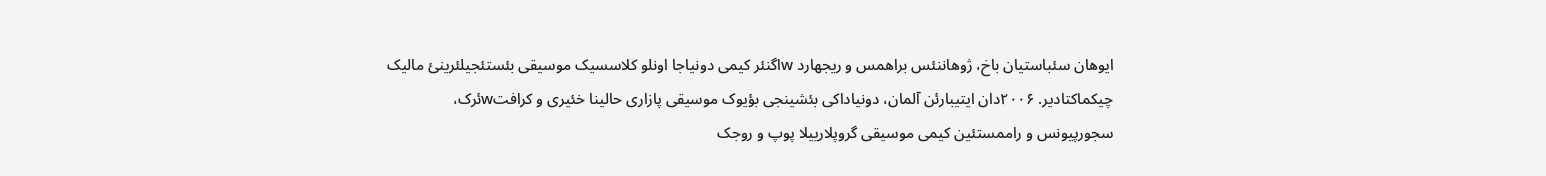ایوهان سئباستیان باخ، ژوهاننئس براهمس و ریجهارد wاگنئر کیمی دونیاجا اونلو کلاسسیک موسیقی بئستئجیلئرینئ مالیک چیکماکتادیر. ۲۰۰۶دان ایتیبارئن آلمان، دونیاداکی بئشینجی بؤیوک موسیقی پازاری حالینا خئیری و کرافتwئرک، سجورپیونس و راممستئین کیمی موسیقی گروپلارییلا پوپ و روجک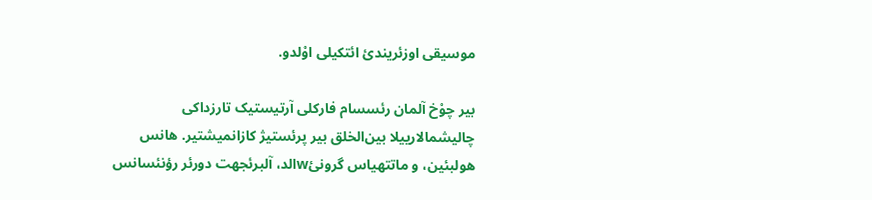موسیقی اوزئریندئ ائتکیلی اوْلدو.

بیر چوْخ آلمان رئسسام فارکلی آرتیستیک تارزداکی چالیشمالارییلا بین‌الخلق بیر پرئستیژ کازانمیشتیر. هانس هولبئین، و ماتتهیاس گرونئwالد، آلبرئجهت دورئر رؤنئسانس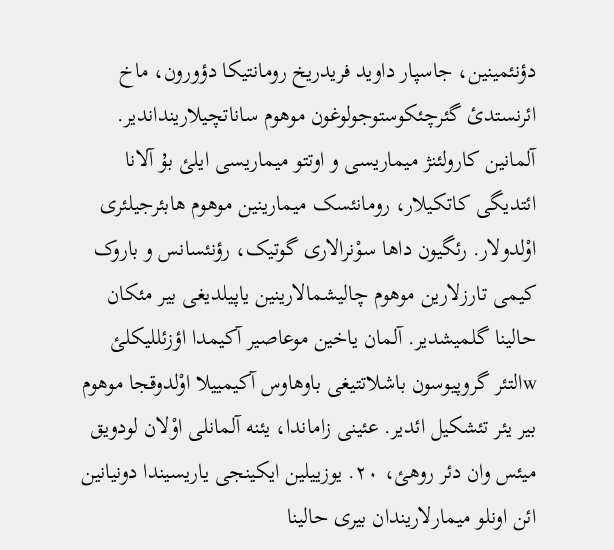دؤنئمینین، جاسپار داوید فریدریخ رومانتیکا دؤورون، ماخ ائرنستدئ گئرچئکوستوجولوغون موهوم ساناتچیلارینداندیر. آلمانین کارولئنژ میماریسی و اوتتو میماریسی ایلئ بۇ آلانا ائتدیگی کاتکیلار، رومانئسک میمارینین موهوم هابئرجیلئری اوْلدولار. رئگیون داها سوْنرالاری گوتیک، رؤنئسانس و باروک کیمی تارزلارین موهوم چالیشمالارینین یاپیلدیغی بیر مئکان حالینا گلمیشدیر. آلمان یاخین موعاصیر آکیمدا اؤزئللیکلئ wالتئر گروپیوسون باشلاتتیغی باوهاوس آکیمییلا اوْلدوقجا موهوم بیر یئر تئشکیل ائدیر. عئینی زاماندا، یئنه آلمانلی اوْلان لودویق میئس وان دئر روهئ، ۲۰. یوزییلین ایکینجی یاریسیندا دونیانین ائن اونلو میمارلاریندان بیری حالینا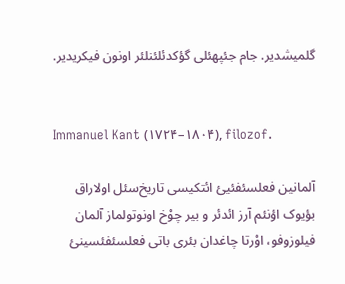گلمیشدیر. جام جئپهئلی گؤکدئلئنلئر اونون فیکریدیر.


Immanuel Kant (۱۷۲۴–۱۸۰۴), filozof.

آلمانین فعلسئفئیئ ائتکیسی تاریخ‌سئل اولاراق بؤیوک اؤنئم آرز ائدئر و بیر چوْخ اونوتولماز آلمان فیلوزوفو، اوْرتا چاغدان بئری باتی فعلسئفئسینئ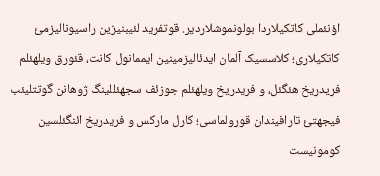اؤنئملی کاتکیلاردا بولونموشلاردیر. قوتفرید لئیبنیزین راسیونالیزمئ کاتکیلاری؛ کلاسسیک آلمان ایدئالیزمینین ایممانول کانت، قئورق ویلهئلم فریدریخ هئگئل، و فریدریخ ویلهئلم جوزئف سجهئللینگ ژوهانن گوتتلیئب فیجهتئ تارافیندان قورولماسی؛ کارل مارکس و فریدریخ ائنگئلسین کومونیست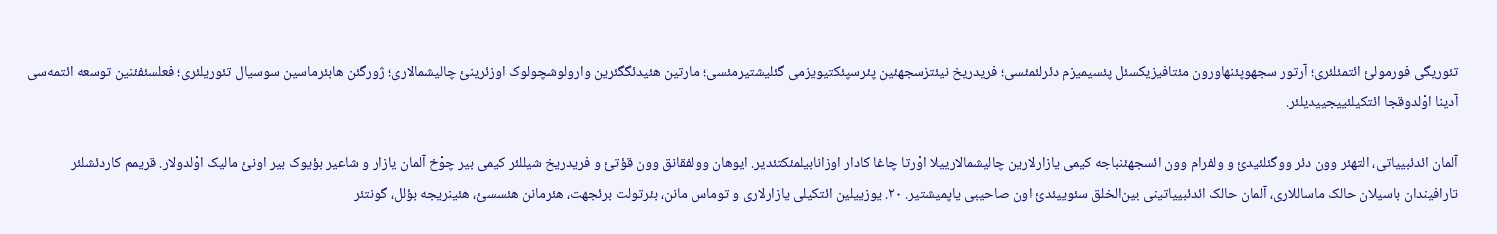تئوریگی فورمولئ ائتمئلئری؛ آرتور سجهوپئنهاورون مئتافیزیکسئل پئسیمیزم دئرلئمئسی؛ فریدریخ نیئتزسجهئین پئرسپئکتیویزمی گئلیشتیرمئسی؛ مارتین هئیدئگگئرین وارولوشچولوک اوزئرینئ چالیشمالاری؛ ژورگئن هابئرماسین سوسیال تئوریلئری؛ فعلسئفئنین توسعه ائتمه‌سی آدینا اوْلدوقجا ائتکیلئییجییدیلئر.

آلمان ائدئبییاتی، التهئر وون دئر ووگئلئیدئ و ولفرام وون ائسجهئنباجه کیمی یازارلارین چالیشمالارییلا اوْرتا چاغا کادار اوزانابیلمئکتئدیر. ایوهان وولفقانق وون قؤتئ و فریدریخ شیللئر کیمی بیر چوْخ آلمان یازار و شاعیر بؤیوک بیر اونئ مالیک اوْلدولار. قریمم کاردئشلئر تارافیندان باسیلان حالک ماساللاری، آلمان حالک ائدئبییاتینی بین‌الخلق سئوییئدئ اون صاحیبی یاپمیشتیر. ۲۰. یوزییلین ائتکیلی یازارلاری و توماس مانن، بئرتولت برئجهت، هئرمانن هئسسئ، هئینریجه بؤلل، گونتئر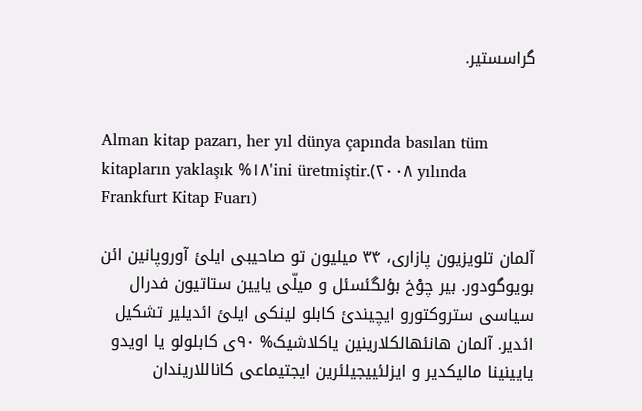گراسستیر.


Alman kitap pazarı, her yıl dünya çapında basılan tüm kitapların yaklaşık %۱۸'ini üretmiştir.(۲۰۰۸ yılında Frankfurt Kitap Fuarı)

آلمان تلویزیون پازاری، ۳۴ میلیون تو صاحیبی ایلئ آوروپانین ائن بویوگودور. بیر چوْخ بؤلگئسئل و میلّی یایین ستاتیون فدرال سیاسی ستروکتورو ایچیندئ کابلو لینکی ایلئ ائدیلیر تشکیل ائدیر. آلمان هانئهالکلارینین یاکلاشیک% ۹۰ی کابلولو یا اویدو یایینینا مالیکدیر و ایزلئییجیلئرین ایجتیماعی کاناللاریندان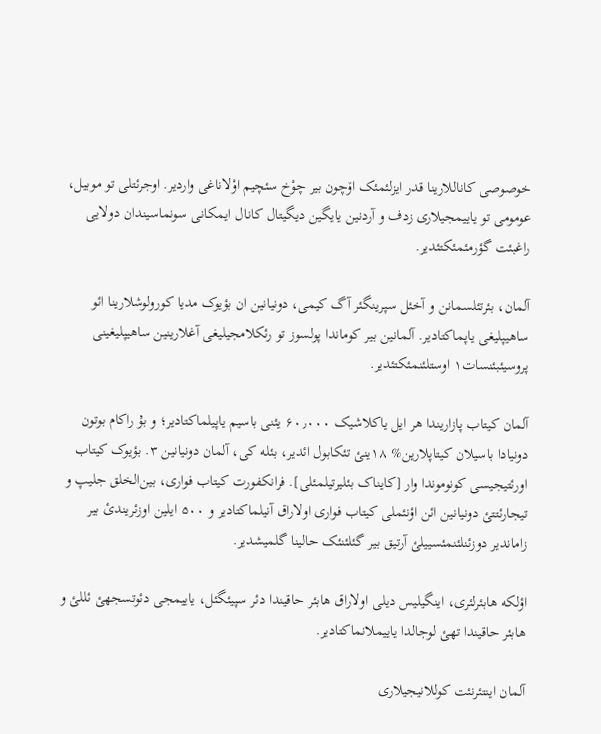خوصوصی کاناللارینا قدر ایزلئمئک اۆچون بیر چوْخ سئچیم اوْلاناغی واردیر. اوجرئتلی تو موبیل، عومومی تو یاییمجیلاری زدف و آردنین یایگین دیگیتال کانال ایمکانی سونماسیندان دولایی راغبئت گؤرمئمئکتئدیر.

آلمان، بئرتئلسمانن و آخئل سپرینگئر آگ کیمی، دونیانین ان بؤیوک مدیا کورولوشلارینا ائو ساهیپلیغی یاپماکتادیر. آلمانین بیر کوماندا پولسوز تو رئکلامجیلیغی آغلارینین ساهیپلیغینی پروسیئبئنسات۱ اوستلئنمئکتئدیر.

آلمان کیتاب پازاریندا هر ایل یاکلاشیک ۶۰٫۰۰۰ یئنی باسیم یاپیلماکتادیر؛ و بۇ راکام بوتون دونیادا باسیلان کیتاپلارین% ۱۸ینئ تئکابول ائدیر، بئله کی، آلمان دونیانین ۳. بؤیوک کیتاب اورئتیجیسی کونوموندا وار [کایناک بئلیرتیلمئلی]. فرانکفورت کیتاب فواری، بین‌الخلق جلیپ و تیجارئتتئ دونیانین ائن اؤنئملی کیتاب فواری اولاراق آنیلماکتادیر و ۵۰۰ ایلین اوزئریندئ بیر زاماندیر دوزئنلئنمئسییلئ آرتیق بیر گئلئنئک حالینا گلمیشدیر.

اؤلکه هابئرلئری، اینگیلیس دیلی اولاراق هابئر حاقیندا دئر سپیئگئل، یاییمجی دئوتسجهئ ئللئ و هابئر حاقیندا تهئ لوجالدا یاییملانماکتادیر.

آلمان اینتئرنئت کوللانیجیلاری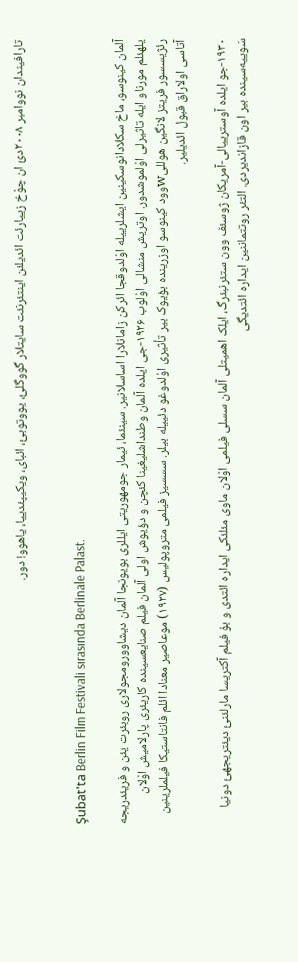تارافیندان نووامبر ۲۰۰۸دئ ان چوْخ زییارئت ائدیلئن اینتئرنئت سایتلار گووگلئ، یووتوبئ، ائبای، ویکیپئدییا، یاهوو! دور.


Şubat'ta Berlin Film Festivali sırasında Berlinale Palast.

آلمان کینوسو، ماخ سکلادانوسکینین ایشلرییله اوْلدوقجا ائرکن زامانلارا اساسلانیر. سینئما، ئیمار جومهوریتی ایللری بویونجا آلمان دیشاوورومجولاری روبئرت یئن و فریئدریجه یلهئلم مورناو ایله تاثیرلی اوْلموشدور. اوتریش منشالی اوْلوب ۱۹۲۶-جی ایلده آلمان وطنداشلیغینا کئچن و دؤیوش اولی آلمان فیلم صنایعسینده کاریئری پارلامیش اوْلان رئژیسسور فریتز لانگین هوللیwوود کینوسو اوزرینده بؤیوک بیر تأثیری اوْلدوغو دئییله بیلر. سسسیز فیلمی متروپولیس (۱۹۲۷) موعاصیر معنادا ائلم فانتاستیکا فیلملرینین آتاسی اولاراق قبول ائدیلیر.

۱۹۳۰-جو ایلده آوسترییالی-آمریکان ژوسئف وون ستئرنبئرگ، ایلک اهمیتلی آلمان سسلی فیلمی اوْلان ماوی مئلئکی ایداره ائتدی و بۇ فیلم آکتریسا مارلئنئ دیئتریجهئ دونیا سَوییه‌سینده بیر اون قازاندیردی. التئر روتتماننین ایداره ائتدیگی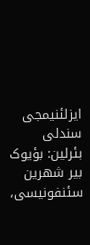ایزلئنیمجی سندلی بئرلین: بؤیوک بیر شهرین سئنفونیسی،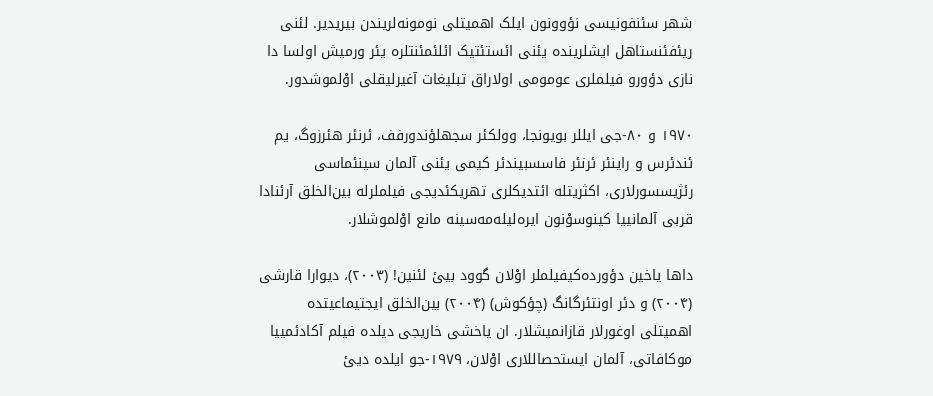شهر سئنفونیسی نؤوونون ایلک اهمیتلی نومونه‌لریندن بیریدیر. لئنی ریئفئنستاهل ایشلرینده یئنی ائستئتیک ائلئمئنتلره یئر ورمیش اولسا دا نازی دؤورو فیلملری عومومی اولاراق تبلیغات آغیرلیقلی اوْلموشدور.

۱۹۷۰ و ۸۰-جی ایللر بویونجا، وولکئر سجهلؤندورفف، ئرنئر هئرزوگ، یم ئندئرس و راینئر ئرنئر فاسسبیندئر کیمی یئنی آلمان سینئماسی رئژیسسورلاری، اکثریتله ائتدیکلری تهریکئدیجی فیلملرله بین‌الخلق آرئنادا قربی آلمانییا کینوسوْنون ایره‌لیله‌مه‌سینه مانع اوْلموشلار.

داها یاخین دؤورده‌کیفیلملر اوْلان گوود بیئ لئنین! (۲۰۰۳)، دیوارا قارشی (۲۰۰۴) و دئر اونتئرگانگ (چؤکوش) (۲۰۰۴) بین‌الخلق ایجتیماعیتده اهمیتلی اوغورلار قازانمیشلار. ان یاخشی خاریجی دیلده فیلم آکادئمییا موکافاتی، آلمان ایستحصاللاری اوْلان، ۱۹۷۹-جو ایلده دیئ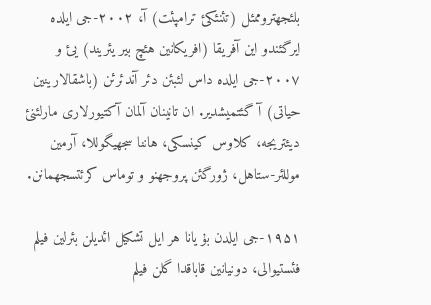بلئجهتروممئل (تئنئکئ ترامپئت) آ، ۲۰۰۲-جی ایلده ایرگئندو این آفریقا (افریکانین هئچ بیر یئریند) یئ و ۲۰۰۷-جی ایلده داس لئبئن دئر آندئرئن (باشقالارینین حیاتی) آ گئتمیشدیر. ان تانینان آلمان آکتیورلاری مارلئنئ دیئتریجه، کلاوس کینسکی، هاننا سجهیگوللا، آرمین موللئر-ستاهل، ژورگئن پروجهنو و توماس کرئتسجهمانن.

۱۹۵۱-جی ایلدن بۇ یانا هر ایل تشکیل ائدیلن بئرلین فیلم فئستیوالی، دونیانین قاباقدا گلن فیلم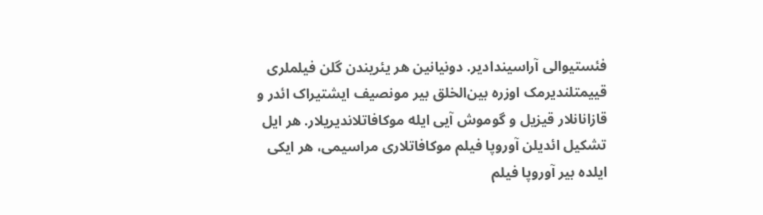فئستیوالی آراسیندادیر. دونیانین هر یئریندن گلن فیلملری قییمتلندیرمک اوزره بین‌الخلق بیر مونصیف ایشتیراک ائدر و قازانانلار قیزیل و گوموش آیی ایله موکافاتلاندیریلار. هر ایل تشکیل ائدیلن آوروپا فیلم موکافاتلاری مراسیمی، هر ایکی ایلده بیر آوروپا فیلم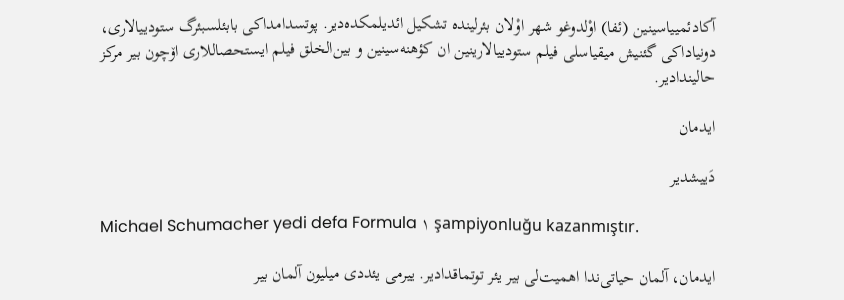آکادئمییاسینین (ئفا) اوْلدوغو شهر اوْلان بئرلینده تشکیل ائدیلمکده‌دیر. پوتسدامداکی بابئلسبئرگ ستودییالاری، دونیاداکی گئنیش میقیاسلی فیلم ستودییالارینین ان کؤهنه‌سینین و بین‌الخلق فیلم ایستحصاللاری اۆچون بیر مرکز حالیندادیر.

ایدمان

دَییشدیر

Michael Schumacher yedi defa Formula ۱ şampiyonluğu kazanmıştır.

ایدمان، آلمان حیاتی‌ندا اهمیت‌لی بیر یئر توتماقدادیر. ییرمی یئددی میلیون آلمان بیر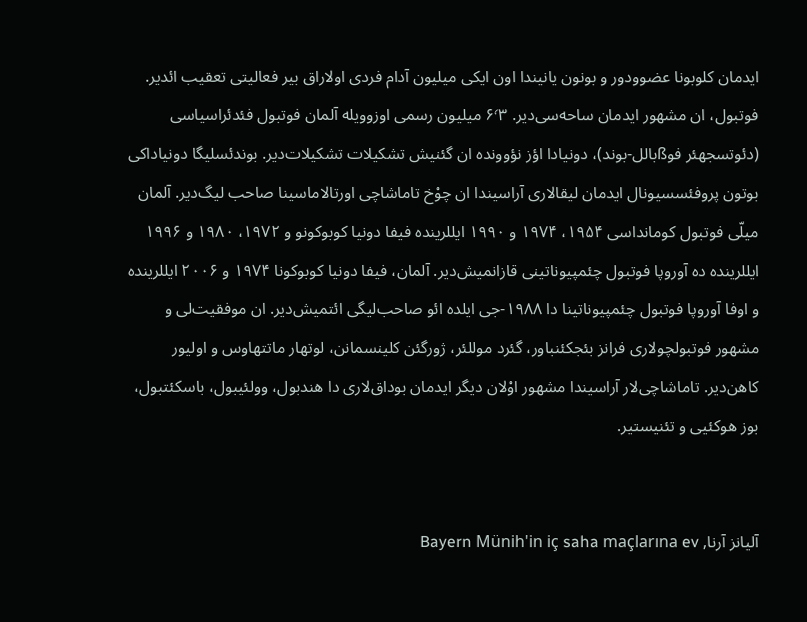ایدمان کلوبونا عضوودور و بونون یانیندا اون ایکی میلیون آدام فردی اولاراق بیر فعالیتی تعقیب ائدیر. فوتبول، ان مشهور ایدمان ساحه‌سی‌دیر. ۶٬۳ میلیون رسمی اوزوویله آلمان فوتبول فئدئراسیاسی (دئوتسجهئر فوßبالل-بوند)، دونیادا اؤز نؤوونده ان گئنیش تشکیلات تشکیلات‌دیر. بوندئسلیگا دونیاداکی بوتون پروفئسسیونال ایدمان لیقالاری آراسیندا ان چوْخ تاماشاچی اورتالاماسینا صاحب لیگ‌دیر. آلمان میلّی فوتبول کومانداسی ۱۹۵۴، ۱۹۷۴ و ۱۹۹۰ ایللرینده فیفا دونیا کوبوکونو و ۱۹۷۲، ۱۹۸۰ و ۱۹۹۶ ایللرینده ده آوروپا فوتبول چئمپیوناتینی قازانمیش‌دیر. آلمان، فیفا دونیا کوبوکونا ۱۹۷۴ و ۲۰۰۶ ایللرینده و اوفا آوروپا فوتبول چئمپیوناتینا دا ۱۹۸۸-جی ایلده ائو صاحب‌لیگی ائتمیش‌دیر. ان موفقیت‌لی و مشهور فوتبولچولاری فرانز بئجکئنباور، گئرد موللئر، ژورگئن کلینسمانن، لوتهار ماتتهاوس و اولیور کاهن‌دیر. تاماشاچی‌لار آراسیندا مشهور اوْلان دیگر ایدمان بوداق‌لاری دا هندبول، وولئیبول، باسکئتبول، بوز هوکئیی و تئنیستیر.


آلیانز آرنا, Bayern Münih'in iç saha maçlarına ev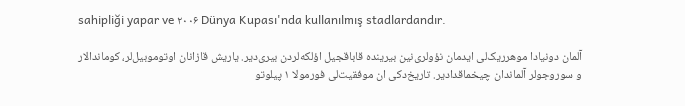sahipliği yapar ve ۲۰۰۶ Dünya Kupası'nda kullanılmış stadlardandır.

آلمان دونیادا موهرریک‌لی ایدمان نؤولری‌نین بیرینده قاباقجیل اؤلکه‌لردن بیری‌دیر. یاریش قازانان اوتوموبیل‌لر، کوماندالار و سوروجولر آلماندان چیخماقدادیر. تاریخ‌دکی ان موفقیت‌لی فورمولا ۱ پیلوتو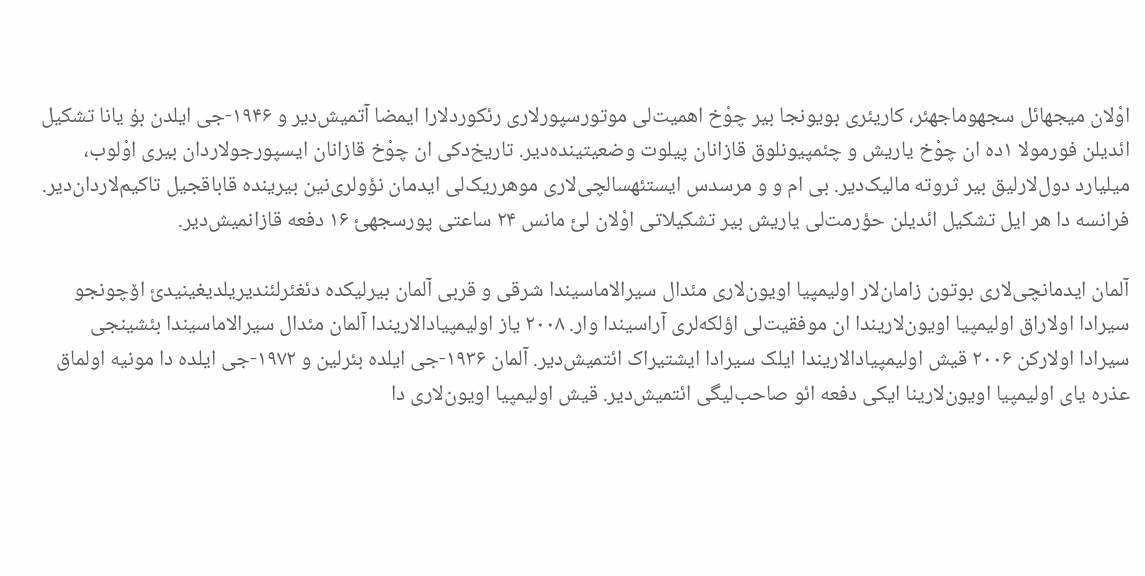اوْلان میجهائل سجهوماجهئر، کاریئری بویونجا بیر چوْخ اهمیت‌لی موتورسپورلاری رئکوردلارا ایمضا آتمیش‌دیر و ۱۹۴۶-جی ایلدن بۇ یانا تشکیل ائدیلن فورمولا ۱ده ان چوْخ یاریش و چئمپیونلوق قازانان پیلوت وضعیتینده‌دیر. تاریخ‌دکی ان چوْخ قازانان ایسپورجولاردان بیری اوْلوب، میلیارد دول‌لارلیق بیر ثروته مالیک‌دیر. بی ام و و مرسدس ایستئهسالچی‌لاری موهرریک‌لی ایدمان نؤولری‌نین بیرینده قاباقجیل تاکیم‌لاردان‌دیر. فرانسه دا هر ایل تشکیل ائدیلن حؤرمت‌لی یاریش بیر تشکیلاتی اوْلان لئ مانس ۲۴ ساعتی پورسجهئ ۱۶ دفعه قازانمیش‌دیر.

آلمان ایدمانچی‌لاری بوتون زامان‌لار اولیمپیا اویون‌لاری مئدال سیرالاماسیندا شرقی و قربی آلمان بیرلیکده دئغئرلئندیریلدیغینیدئ اۆچونجو سیرادا اولاراق اولیمپیا اویون‌لاریندا ان موفقیت‌لی اؤلکه‌لری آراسیندا وار. ۲۰۰۸ یاز اولیمپیادالاریندا آلمان مئدال سیرالاماسیندا بئشینجی سیرادا اولارکن ۲۰۰۶ قیش اولیمپیادالاریندا ایلک سیرادا ایشتیراک ائتمیش‌دیر. آلمان ۱۹۳۶-جی ایلده بئرلین و ۱۹۷۲-جی ایلده دا مونیه اولماق عذره یای اولیمپیا اویون‌لارینا ایکی دفعه ائو صاحب‌لیگی ائتمیش‌دیر. قیش اولیمپیا اویون‌لاری دا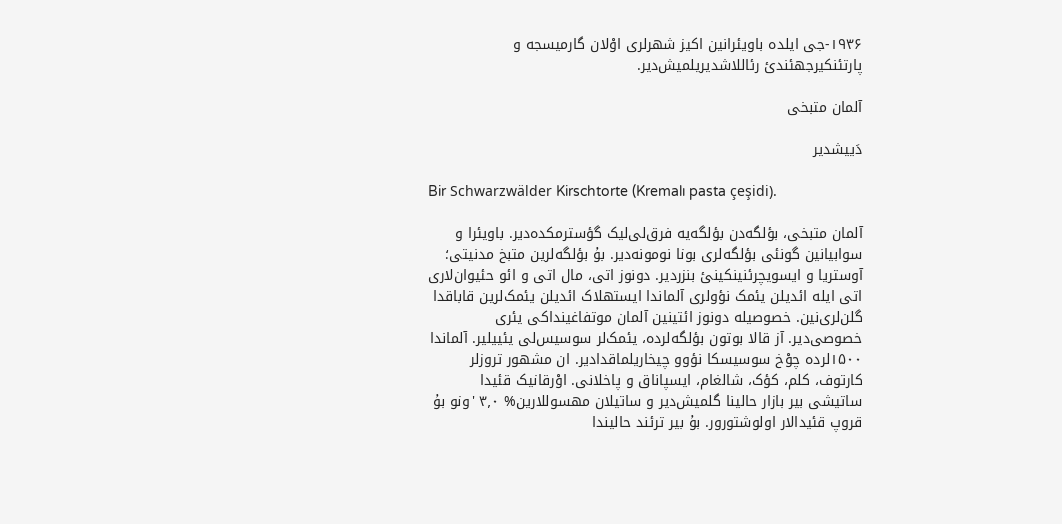۱۹۳۶-جی ایلده باویئرانین اکیز شهرلری اوْلان گارمیسجه و پارتئنکیرجهئندئ رئاللاشدیریلمیش‌دیر.

آلمان متبخی

دَییشدیر

Bir Schwarzwälder Kirschtorte (Kremalı pasta çeşidi).

آلمان متبخی، بؤلگه‌دن بؤلگه‌یه فرق‌لی‌لیک گؤسترمکده‌دیر. باویئرا و سوابیانین گونئی بؤلگه‌لری بونا نومونه‌دیر. بۇ بؤلگه‌لرین متبخ مدنیتی؛ آوستریا و ایسویچرئنینکینئ بنزردیر. دونوز اتی، مال اتی و ائو حئیوان‌لاری اتی ایله ائدیلن یئمک نؤولری آلماندا ایستهلاک ائدیلن یئمک‌لرین قاباقدا گلن‌لری‌نین. خصوصیله دونوز ائتینین آلمان موتفاغینداکی یئری خصوصی‌دیر. آز قالا بوتون بؤلگه‌لرده، یئمک‌لر سوسیس‌لی یئییلیر. آلماندا ۱۵۰۰لرده چوْخ سوسیسکا نؤوو چیخاریلماقدادیر. ان مشهور تروزلر کارتوف، کلم، کؤک، شالغام، ایسپاناق و پاخلانی. اوْرقانیک قئیدا ساتیشی بیر بازار حالینا گلمیش‌دیر و ساتیلان مهسوللارین% ۳٫۰ 'ونو بۇ قروپ قئیدالار اولوشتورور. بۇ بیر ترئند حالیندا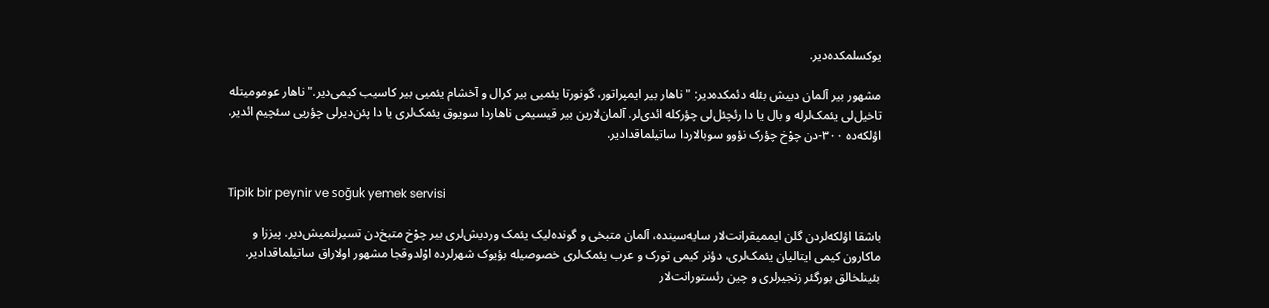یوکسلمکده‌دیر.

مشهور بیر آلمان دییش بئله دئمکده‌دیر: "ناهار بیر ایمپراتور، گونورتا یئمیی بیر کرال و آخشام یئمیی بیر کاسیب کیمی‌دیر." ناهار عومومیتله تاخیل‌لی یئمک‌لرله و بال یا دا رئچئل‌لی چؤرکله ائدی‌لر. آلمان‌لارین بیر قیسیمی ناهاردا سویوق یئمک‌لری یا دا پئن‌دیرلی چؤریی سئچیم ائدیر. اؤلکه‌ده ۳۰۰-دن چوْخ چؤرک نؤوو سوبالاردا ساتیلماقدادیر.


Tipik bir peynir ve soğuk yemek servisi

باشقا اؤلکه‌لردن گلن ایممیقرانت‌لار سایه‌سینده، آلمان متبخی و گونده‌لیک یئمک وردیش‌لری بیر چوْخ متبخ‌دن تسیرلنمیش‌دیر. پیززا و ماکارون کیمی ایتالیان یئمک‌لری، دؤنر کیمی تورک و عرب یئمک‌لری خصوصیله بؤیوک شهرلرده اوْلدوقجا مشهور اولاراق ساتیلماقدادیر. بئینلخالق بورگئر زنجیرلری و چین رئستورانت‌لار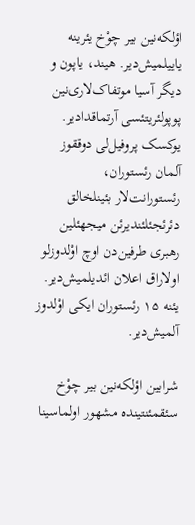اؤلکه‌نین بیر چوْخ یئرینه یاییلمیش‌دیر. هیند، یاپون و دیگر آسیا موتفاک‌لاری‌نین پوپولئریتئسی آرتماقدادیر. یوکسک پروفیل‌لی دوققوز آلمان رئستوران، رئستورانت‌لار بئینلخالق دئرئجئلئندیرئن میجهئلین رهبری طرفین‌دن اوچ اوْلدوزلو اولاراق اعلان ائدیلمیش‌دیر. یئنه ۱۵ رئستوران ایکی اوْلدوز آلمیش‌دیر.

شرابین اؤلکه‌نین بیر چوْخ سئقمئنتینده مشهور اولماسینا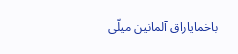باخمایاراق آلمانین میلّی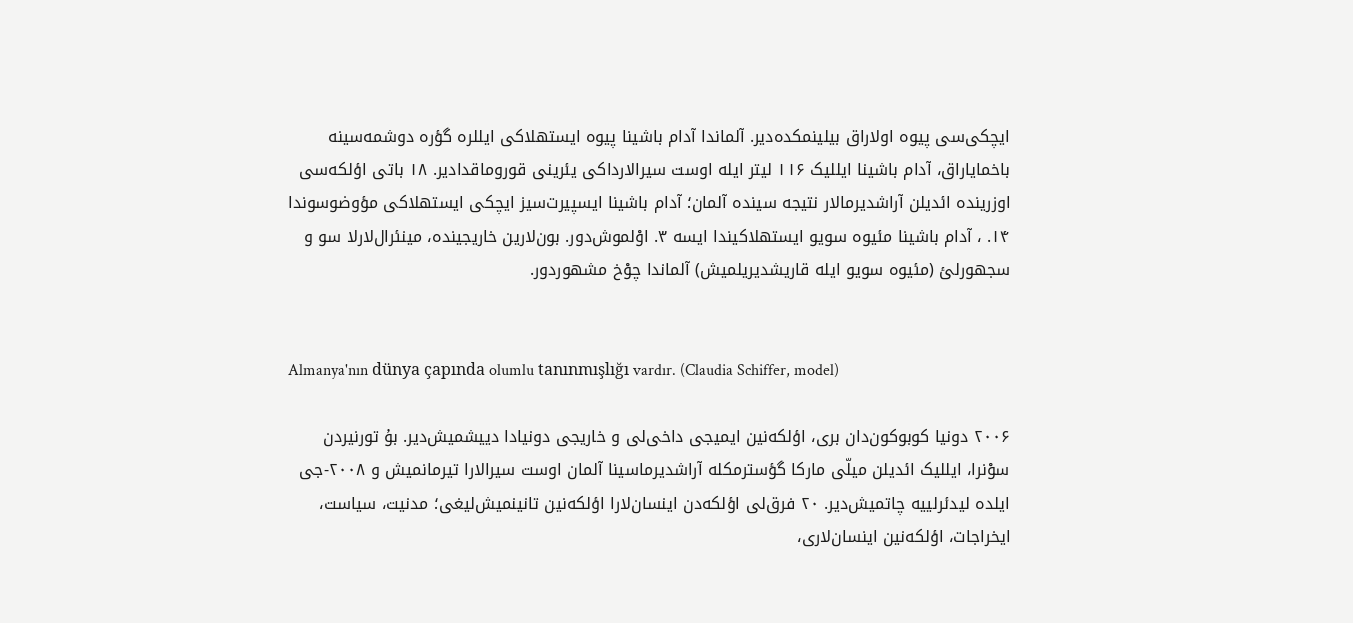ایچکی‌سی پیوه اولاراق بیلینمکده‌دیر. آلماندا آدام باشینا پیوه ایستهلاکی ایللره گؤره دوشمه‌سینه باخمایاراق، آدام باشینا ایللیک ۱۱۶ لیتر ایله اوست سیرالارداکی یئرینی قوروماقدادیر. ۱۸ باتی اؤلکه‌سی اوزرینده ائدیلن آراشدیرمالار نتیجه سینده آلمان؛ آدام باشینا ایسپیرت‌سیز ایچکی ایستهلاکی مؤوضوسوندا ۱۴. ، آدام باشینا مئیوه سویو ایستهلاکیندا ایسه ۳. اوْلموش‌دور. بون‌لارین خاریجینده، مینئرال‌لارلا سو و سجهورلئ (مئیوه سویو ایله قاریشدیریلمیش) آلماندا چوْخ مشهوردور.


Almanya'nın dünya çapında olumlu tanınmışlığı vardır. (Claudia Schiffer, model)

۲۰۰۶ دونیا کوبوکون‌دان بری، اؤلکه‌نین ایمیجی داخی‌لی و خاریجی دونیادا دییشمیش‌دیر. بۇ تورنیردن سوْنرا، ایللیک ائدیلن میلّی مارکا گؤسترمکله آراشدیرماسینا آلمان اوست سیرالارا تیرمانمیش و ۲۰۰۸-جی ایلده لیدئرلییه چاتمیش‌دیر. ۲۰ فرق‌لی اؤلکه‌دن اینسان‌لارا اؤلکه‌نین تانینمیش‌لیغی؛ مدنیت، سیاست، ایخراجات، اؤلکه‌نین اینسان‌لاری،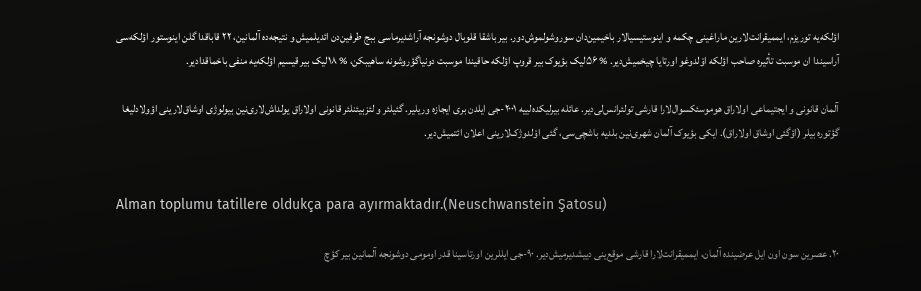اؤلکه‌یه توریزم، ایممیقرانت‌لارین ماراغینی چکمه و اینوستیسیالار باخیمین‌دان سوروشولموش‌دور. بیر باشقا قلوبال دوشونجه آراشدیرماسی ببج طرفین‌دن ائدیلمیش و نتیجه‌ده آلمانین، ۲۲ قاباقدا گلن اینوستور اؤلکه‌سی آراسیندا ان موسبت تأثیره صاحب اؤلکه اوْلدوغو اورتایا چیخمیش‌دیر. % ۵۶لیک بؤیوک بیر قروپ اؤلکه حاقیندا موسبت دونیاگؤروشونه ساهیبکن، % ۱۸لیک بیر قیسیم اؤلکه‌یه منفی باخماقدادیر.

آلمان قانونی و ایجتیماعی اولاراق هوموسئکسوال‌لارا قارشی تولئرانس‌لی‌دیر. عائله بیرلیکده‌لییه ۲۰۰۱-جی ایلدن بری ایجازه وریلیر. گئیلئر و لئزبیئنلئر قانونی اولاراق یولداش‌لاری‌نین بیولوژی اوشاق‌لارینی اؤولادلیغا گؤتوره بیلر (اؤگئی اوشاق اولاراق). ایکی بؤیوک آلمان شهری‌نین بلدیه باشچی‌سی، گئی اوْلدوژک‌لارینی اعلان ائتمیش‌دیر.


Alman toplumu tatillere oldukça para ayırmaktadır.(Neuschwanstein Şatosu)

۲۰. عصرین سون اون ایل عرضینده آلمان، ایممیقرانت‌لارا قارشی موقع‌ینی دییشدیرمیش‌دیر. ۹۰-جی ایللرین اورتاسینا قدر اومومی دوشونجه آلمانین بیر کؤچ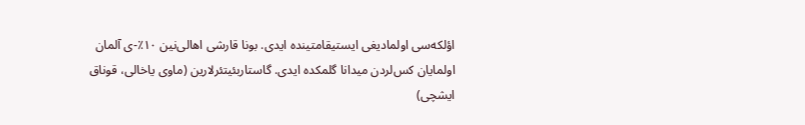اؤلکه‌سی اولمادیغی ایستیقامتینده ایدی. بونا قارشی اهالی‌نین ۱۰٪-ی آلمان اولمایان کس‌لردن میدانا گلمکده ایدی. گاستاربئیتئرلارین (ماوی یاخالی، قوناق ایشچی)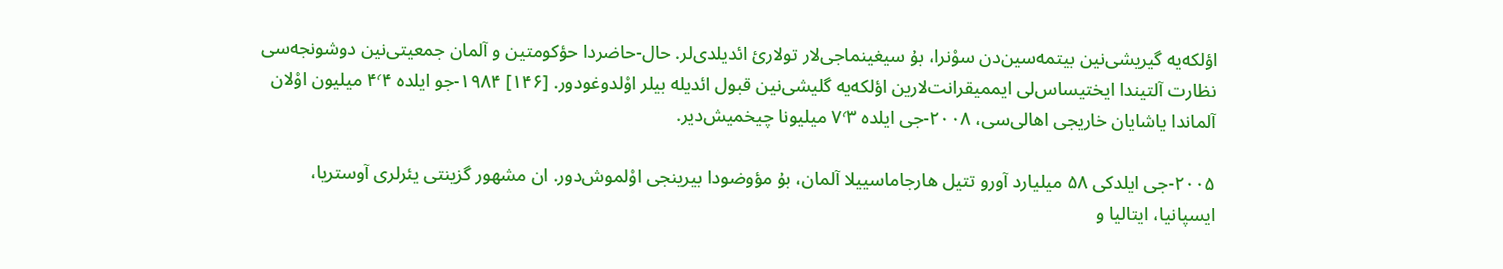اؤلکه‌یه گیریشی‌نین بیتمه‌سین‌دن سوْنرا، بۇ سیغینماجی‌لار تولارئ ائدیلدی‌لر. حال-حاضردا حؤکومتین و آلمان جمعیتی‌نین دوشونجه‌سی نظارت آلتیندا ایختیساس‌لی ایممیقرانت‌لارین اؤلکه‌یه گلیشی‌نین قبول ائدیله بیلر اوْلدوغودور. [۱۴۶] ۱۹۸۴-جو ایلده ۴٬۴ میلیون اوْلان آلماندا یاشایان خاریجی اهالی‌سی، ۲۰۰۸-جی ایلده ۷٬۳ میلیونا چیخمیش‌دیر.

۲۰۰۵-جی ایلدکی ۵۸ میلیارد آورو تتیل هارجاماسییلا آلمان، بۇ مؤوضودا بیرینجی اوْلموش‌دور. ان مشهور گزینتی یئرلری آوستریا، ایسپانیا، ایتالیا و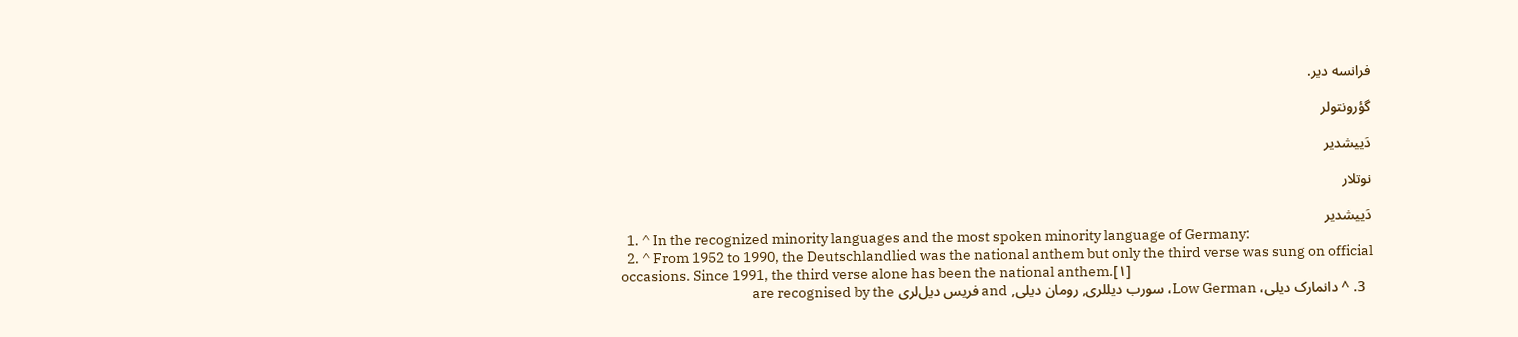فرانسه دیر.

گؤرونتولر

دَییشدیر

نوتلار

دَییشدیر
  1. ^ In the recognized minority languages and the most spoken minority language of Germany:
  2. ^ From 1952 to 1990, the Deutschlandlied was the national anthem but only the third verse was sung on official occasions. Since 1991, the third verse alone has been the national anthem.[۱]
  3. ^ دانمارک دیلی، Low German، سورب دیللری, رومان دیلی, and فریس دیل‌لری are recognised by the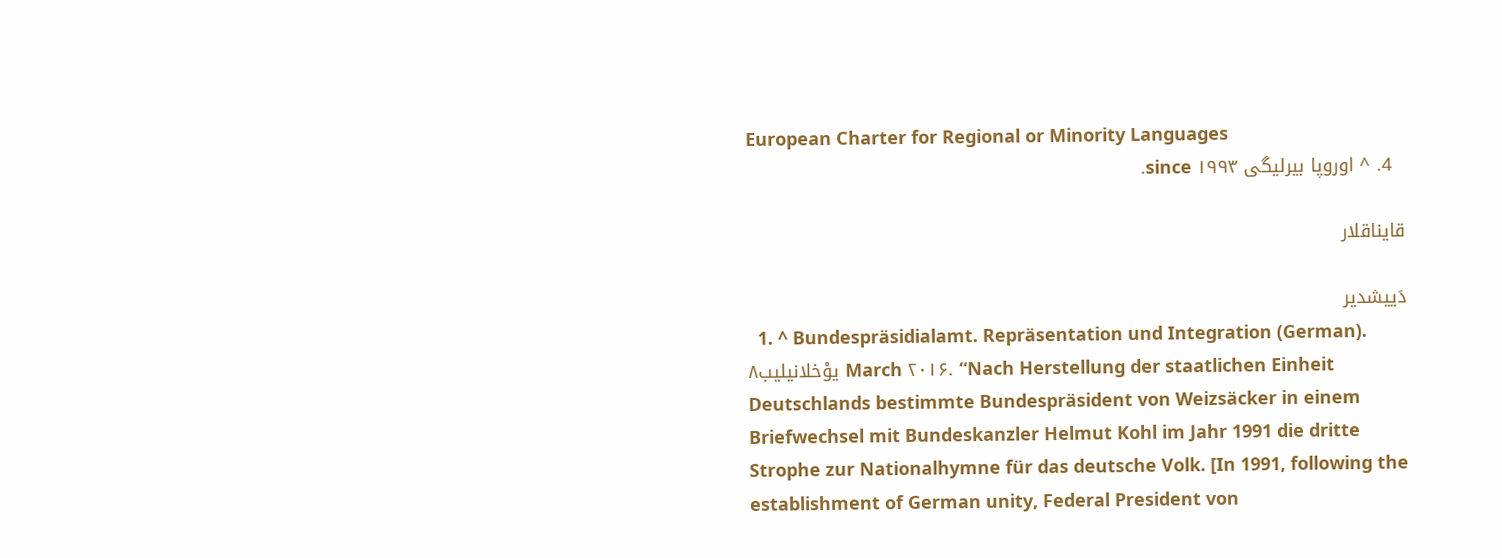European Charter for Regional or Minority Languages
  4. ^ اوروپا بیرلیگی since ۱۹۹۳.

قایناقلار

دَییشدیر
  1. ^ Bundespräsidialamt. Repräsentation und Integration (German). یوْخلانیلیب۸ March ۲۰۱۶. “Nach Herstellung der staatlichen Einheit Deutschlands bestimmte Bundespräsident von Weizsäcker in einem Briefwechsel mit Bundeskanzler Helmut Kohl im Jahr 1991 die dritte Strophe zur Nationalhymne für das deutsche Volk. [In 1991, following the establishment of German unity, Federal President von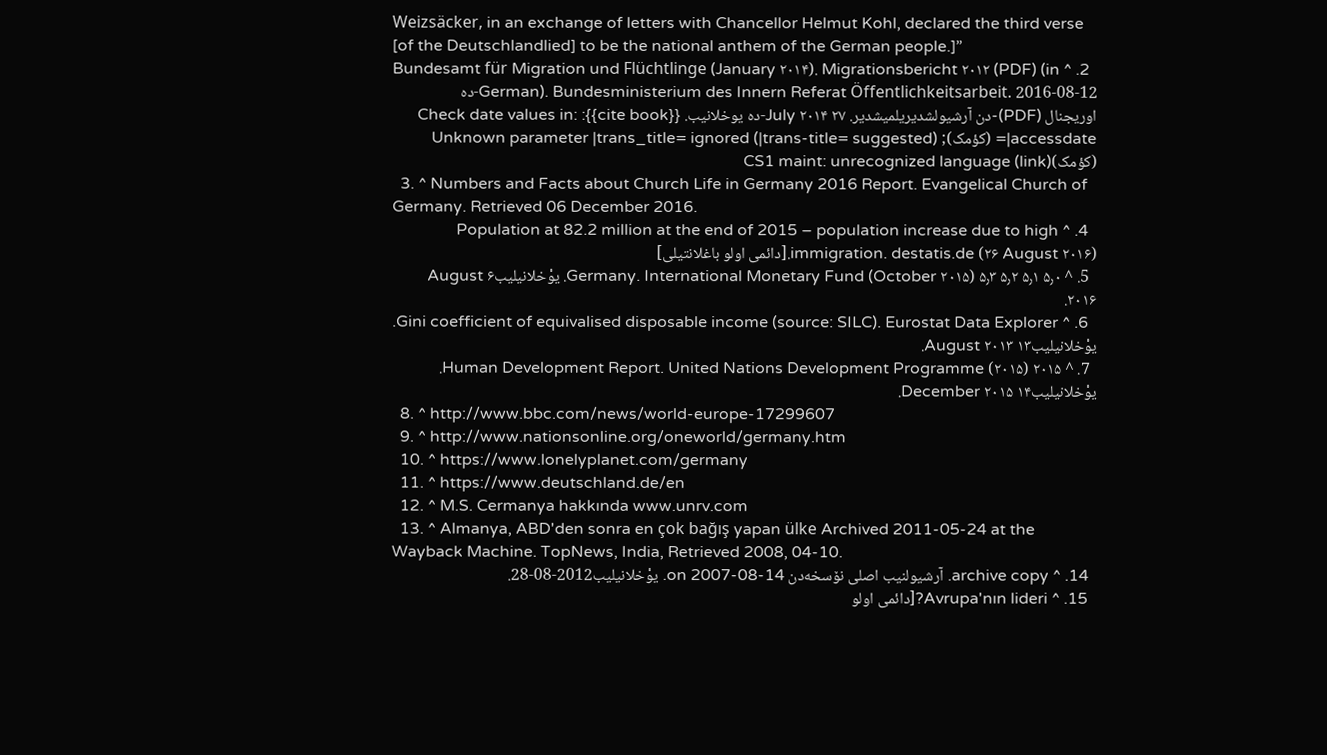Weizsäcker, in an exchange of letters with Chancellor Helmut Kohl, declared the third verse [of the Deutschlandlied] to be the national anthem of the German people.]”
  2. ^ Bundesamt für Migration und Flüchtlinge (January ۲۰۱۴). Migrationsbericht ۲۰۱۲ (PDF) (in German). Bundesministerium des Innern Referat Öffentlichkeitsarbeit. 2016-08-12-ده اوریجنال (PDF)-دن آرشیولشدیریلمیشدیر. ۲۷ July ۲۰۱۴-ده یوخلانیب. {{cite book}}: Check date values in: |accessdate= (کؤمک); Unknown parameter |trans_title= ignored (|trans-title= suggested) (کؤمک)CS1 maint: unrecognized language (link)
  3. ^ Numbers and Facts about Church Life in Germany 2016 Report. Evangelical Church of Germany. Retrieved 06 December 2016.
  4. ^ Population at 82.2 million at the end of 2015 – population increase due to high immigration. destatis.de (۲۶ August ۲۰۱۶).[دائمی اولو باغلانتیلی]
  5. ^ ۵٫۰ ۵٫۱ ۵٫۲ ۵٫۳ Germany. International Monetary Fund (October ۲۰۱۵). یوْخلانیلیب۶ August ۲۰۱۶.
  6. ^ Gini coefficient of equivalised disposable income (source: SILC). Eurostat Data Explorer. یوْخلانیلیب۱۳ August ۲۰۱۳.
  7. ^ ۲۰۱۵ Human Development Report. United Nations Development Programme (۲۰۱۵). یوْخلانیلیب۱۴ December ۲۰۱۵.
  8. ^ http://www.bbc.com/news/world-europe-17299607
  9. ^ http://www.nationsonline.org/oneworld/germany.htm
  10. ^ https://www.lonelyplanet.com/germany
  11. ^ https://www.deutschland.de/en
  12. ^ M.S. Cermanya hakkında www.unrv.com
  13. ^ Almanya, ABD'den sonra en çok bağış yapan ülke Archived 2011-05-24 at the Wayback Machine. TopNews, India, Retrieved 2008, 04-10.
  14. ^ archive copy. آرشیولنیب اصلی نۆسخه‌دن on 2007-08-14. یوْخلانیلیب2012-08-28.
  15. ^ Avrupa'nın lideri?[دائمی اولو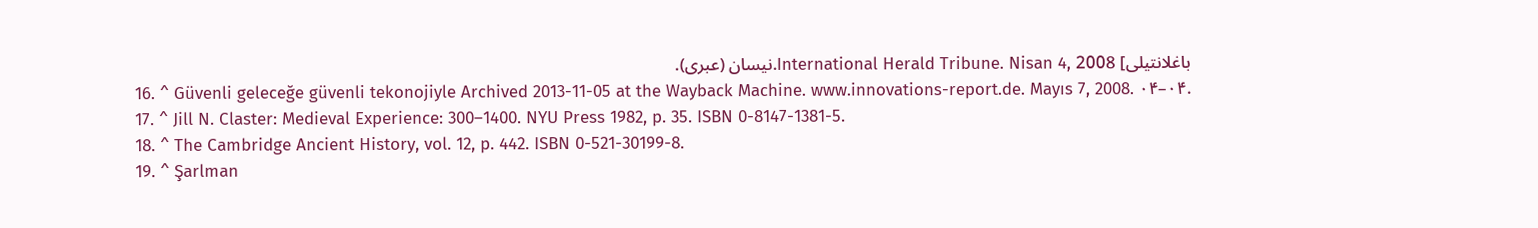باغلانتیلی] International Herald Tribune. Nisan 4, 2008.نیسان (عبری).
  16. ^ Güvenli geleceğe güvenli tekonojiyle Archived 2013-11-05 at the Wayback Machine. www.innovations-report.de. Mayıs 7, 2008. ۰۴–۰۴.
  17. ^ Jill N. Claster: Medieval Experience: 300–1400. NYU Press 1982, p. 35. ISBN 0-8147-1381-5.
  18. ^ The Cambridge Ancient History, vol. 12, p. 442. ISBN 0-521-30199-8.
  19. ^ Şarlman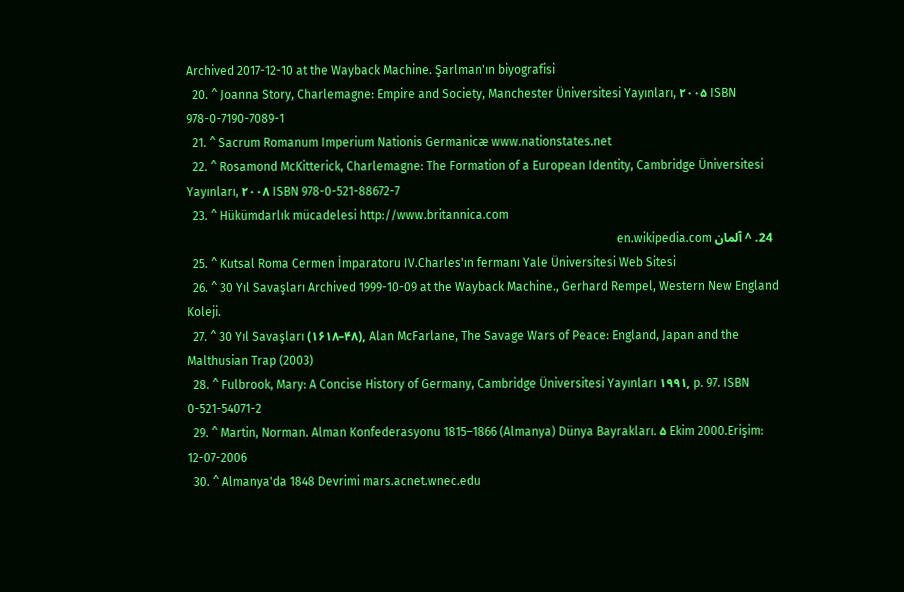Archived 2017-12-10 at the Wayback Machine. Şarlman'ın biyografisi
  20. ^ Joanna Story, Charlemagne: Empire and Society, Manchester Üniversitesi Yayınları, ۲۰۰۵ ISBN 978-0-7190-7089-1
  21. ^ Sacrum Romanum Imperium Nationis Germanicæ www.nationstates.net
  22. ^ Rosamond McKitterick, Charlemagne: The Formation of a European Identity, Cambridge Üniversitesi Yayınları, ۲۰۰۸ ISBN 978-0-521-88672-7
  23. ^ Hükümdarlık mücadelesi http://www.britannica.com
  24. ^ آلمان en.wikipedia.com
  25. ^ Kutsal Roma Cermen İmparatoru IV.Charles'ın fermanı Yale Üniversitesi Web Sitesi
  26. ^ 30 Yıl Savaşları Archived 1999-10-09 at the Wayback Machine., Gerhard Rempel, Western New England Koleji.
  27. ^ 30 Yıl Savaşları (۱۶۱۸–۴۸), Alan McFarlane, The Savage Wars of Peace: England, Japan and the Malthusian Trap (2003)
  28. ^ Fulbrook, Mary: A Concise History of Germany, Cambridge Üniversitesi Yayınları ۱۹۹۱, p. 97. ISBN 0-521-54071-2
  29. ^ Martin, Norman. Alman Konfederasyonu 1815–1866 (Almanya) Dünya Bayrakları. ۵ Ekim 2000.Erişim: 12-07-2006
  30. ^ Almanya'da 1848 Devrimi mars.acnet.wnec.edu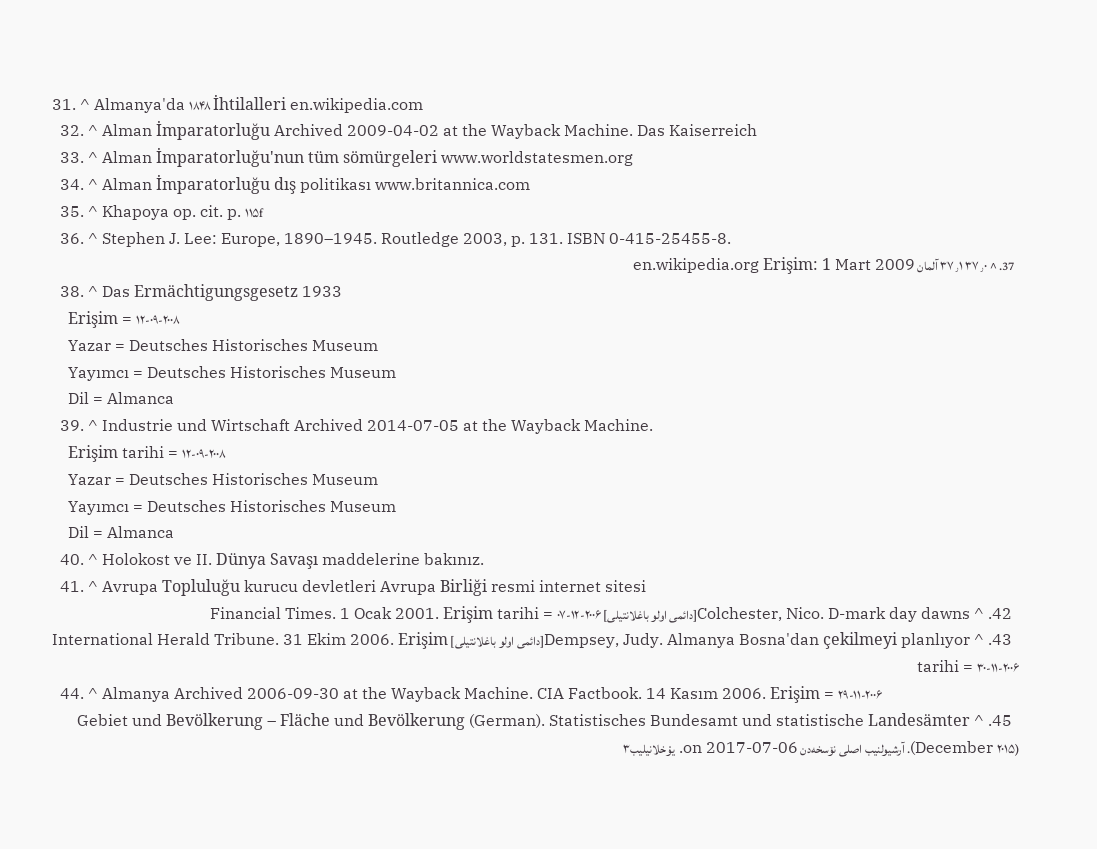31. ^ Almanya'da ۱۸۴۸ İhtilalleri en.wikipedia.com
  32. ^ Alman İmparatorluğu Archived 2009-04-02 at the Wayback Machine. Das Kaiserreich
  33. ^ Alman İmparatorluğu'nun tüm sömürgeleri www.worldstatesmen.org
  34. ^ Alman İmparatorluğu dış politikası www.britannica.com
  35. ^ Khapoya op. cit. p. ۱۱۵f
  36. ^ Stephen J. Lee: Europe, 1890–1945. Routledge 2003, p. 131. ISBN 0-415-25455-8.
  37. ^ ۳۷٫۰ ۳۷٫۱ آلمان en.wikipedia.org Erişim: 1 Mart 2009
  38. ^ Das Ermächtigungsgesetz 1933
    Erişim = ۱۲-۰۹-۲۰۰۸
    Yazar = Deutsches Historisches Museum
    Yayımcı = Deutsches Historisches Museum
    Dil = Almanca
  39. ^ Industrie und Wirtschaft Archived 2014-07-05 at the Wayback Machine.
    Erişim tarihi = ۱۲-۰۹-۲۰۰۸
    Yazar = Deutsches Historisches Museum
    Yayımcı = Deutsches Historisches Museum
    Dil = Almanca
  40. ^ Holokost ve II. Dünya Savaşı maddelerine bakınız.
  41. ^ Avrupa Topluluğu kurucu devletleri Avrupa Birliği resmi internet sitesi
  42. ^ Colchester, Nico. D-mark day dawns[دائمی اولو باغلانتیلی] Financial Times. 1 Ocak 2001. Erişim tarihi = ۰۷-۱۲-۲۰۰۶
  43. ^ Dempsey, Judy. Almanya Bosna'dan çekilmeyi planlıyor[دائمی اولو باغلانتیلی] International Herald Tribune. 31 Ekim 2006. Erişim tarihi = ۳۰-۱۱-۲۰۰۶
  44. ^ Almanya Archived 2006-09-30 at the Wayback Machine. CIA Factbook. 14 Kasım 2006. Erişim = ۲۹-۱۱-۲۰۰۶
  45. ^ Gebiet und Bevölkerung – Fläche und Bevölkerung (German). Statistisches Bundesamt und statistische Landesämter (December ۲۰۱۵). آرشیولنیب اصلی نۆسخه‌دن on 2017-07-06. یوْخلانیلیب۳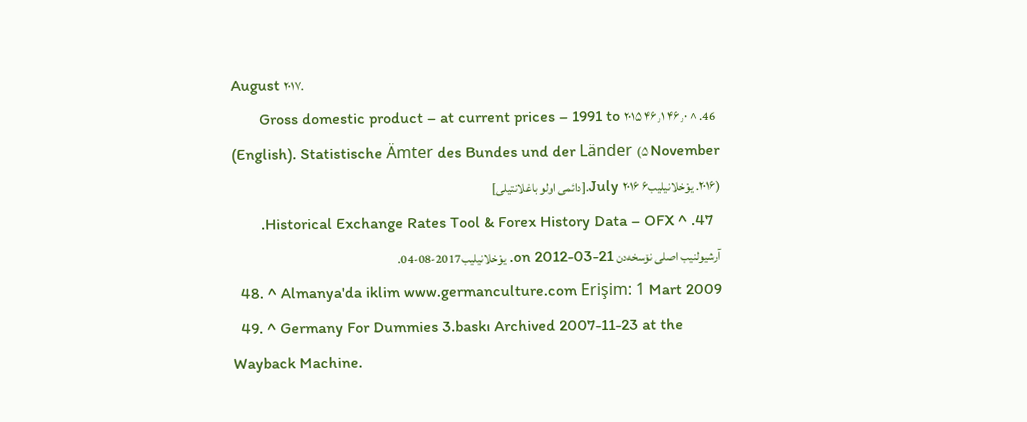August ۲۰۱۷.
  46. ^ ۴۶٫۰ ۴۶٫۱ Gross domestic product – at current prices – 1991 to ۲۰۱۵ (English). Statistische Ämter des Bundes und der Länder (۵ November ۲۰۱۶). یوْخلانیلیب۶ July ۲۰۱۶.[دائمی اولو باغلانتیلی]
  47. ^ Historical Exchange Rates Tool & Forex History Data – OFX. آرشیولنیب اصلی نۆسخه‌دن on 2012-03-21. یوْخلانیلیب2017-08-04.
  48. ^ Almanya'da iklim www.germanculture.com Erişim: 1 Mart 2009
  49. ^ Germany For Dummies 3.baskı Archived 2007-11-23 at the Wayback Machine.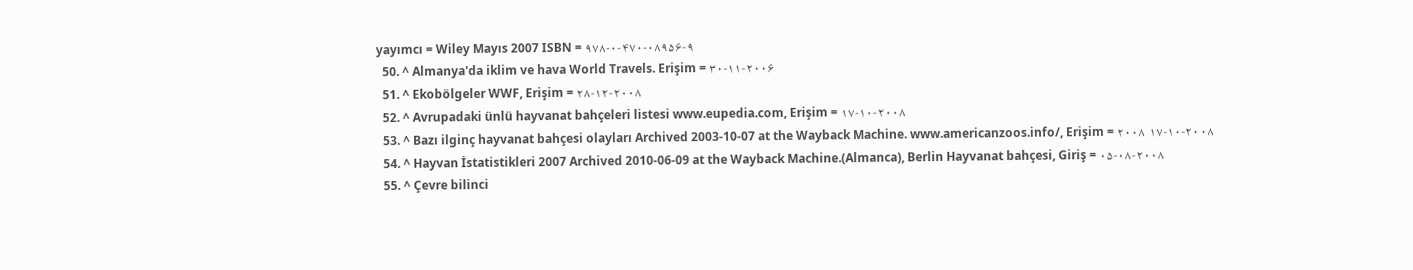yayımcı = Wiley Mayıs 2007 ISBN = ۹۷۸-۰-۴۷۰-۰۸۹۵۶-۹
  50. ^ Almanya'da iklim ve hava World Travels. Erişim = ۳۰-۱۱-۲۰۰۶
  51. ^ Ekobölgeler WWF, Erişim = ۲۸-۱۲-۲۰۰۸
  52. ^ Avrupadaki ünlü hayvanat bahçeleri listesi www.eupedia.com, Erişim = ۱۷-۱۰-۲۰۰۸
  53. ^ Bazı ilginç hayvanat bahçesi olayları Archived 2003-10-07 at the Wayback Machine. www.americanzoos.info/, Erişim = ۲۰۰۸ ۱۷-۱۰-۲۰۰۸
  54. ^ Hayvan İstatistikleri 2007 Archived 2010-06-09 at the Wayback Machine.(Almanca), Berlin Hayvanat bahçesi, Giriş = ۰۵-۰۸-۲۰۰۸
  55. ^ Çevre bilinci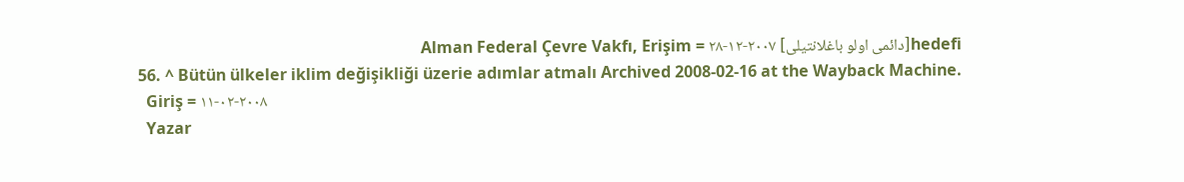hedefi[دائمی اولو باغلانتیلی] Alman Federal Çevre Vakfı, Erişim = ۲۸-۱۲-۲۰۰۷
  56. ^ Bütün ülkeler iklim değişikliği üzerie adımlar atmalı Archived 2008-02-16 at the Wayback Machine.
    Giriş = ۱۱-۰۲-۲۰۰۸
    Yazar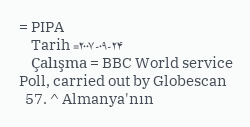= PIPA
    Tarih =۲۰۰۷-۰۹-۲۴
    Çalışma = BBC World service Poll, carried out by Globescan
  57. ^ Almanya'nın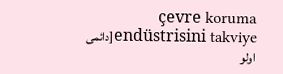çevre koruma endüstrisini takviye[دائمی اولو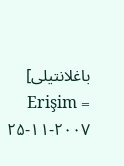باغلانتیلی] Erişim = ۲۵-۱۱-۲۰۰۷